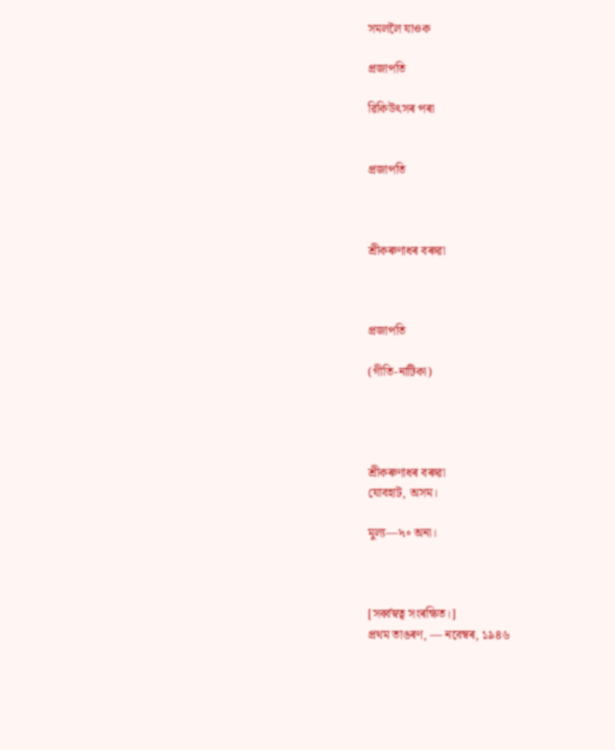সমললৈ যাওক

প্ৰজাপতি

ৱিকিউৎসৰ পৰা


প্ৰজাপতি



শ্ৰীকৰুণাধৰ বৰুৱা



প্ৰজাপতি

(গীতি-নাটিকা)




শ্ৰীকৰুণাধৰ বৰুৱা
যোবহাট, অসম।

মুল্য—৸৹ অনা।



[সৰ্ব্বস্বত্ব সংৰক্ষিত।]
প্ৰথম তাঙৰণ, — নবেম্বৰ, ১৯৪৬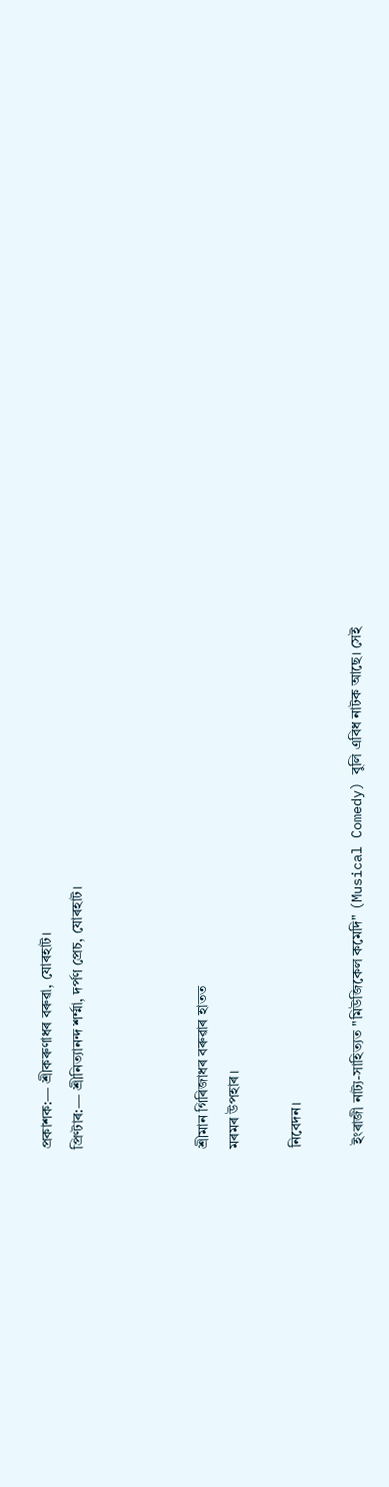প্ৰকাশক:— শ্ৰীকৰুণাধৰ বৰুৱা, যোৰহাট।
প্ৰিণ্টাৰ:— শ্ৰীনিত্যানন্দ শৰ্ম্মা, দৰ্পণ প্ৰেচ, যোৰহাট।



শ্ৰীমান গিৰিজাধৰ বৰুৱাৰ হাতত
মৰমৰ উপহাৰ।

নিবেদন।

 ইংৰাজী নাট্য-সাহিত্যত "মিউজিকেল কমেদি" (Musical Comedy) বুলি এবিধ নাটক আছে। সেই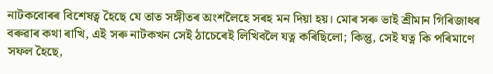নাটকবোৰৰ বিশেষত্ব হৈছে যে তাত সঙ্গীতৰ অংশলৈহে সৰহ মন দিয়া হয়। মোৰ সৰু ভাই শ্ৰীমান গিৰিজাধৰ বৰুৱাৰ কথা ৰাখি, এই সৰু নাটকখন সেই ঠাচেৰেই লিখিবলৈ যত্ন কৰিছিলো; কিন্তু, সেই যত্ন কি পৰিমাণে সফল হৈছে,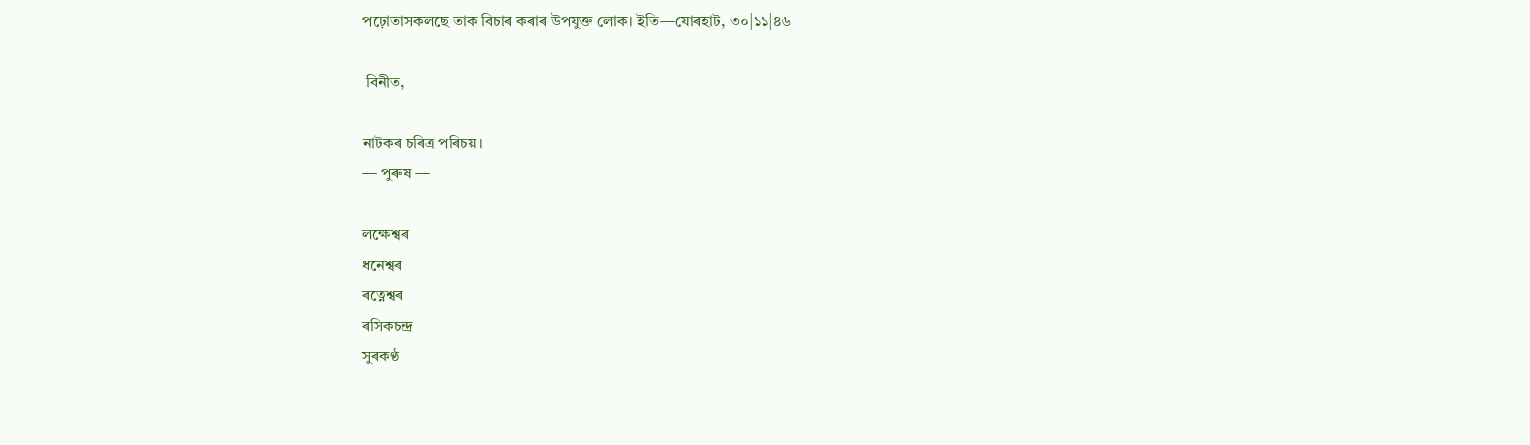পঢ়োতাসকলছে তাক বিচাৰ কৰাৰ উপযুক্ত লোক। ইতি—যোৰহাট, ৩০|১১|৪৬

 বিনীত,

নাটকৰ চৰিত্ৰ পৰিচয়।
— পুৰুষ —

লক্ষেশ্বৰ
ধনেশ্বৰ
ৰত্নেশ্বৰ
ৰসিকচন্দ্ৰ
সুৰকণ্ঠ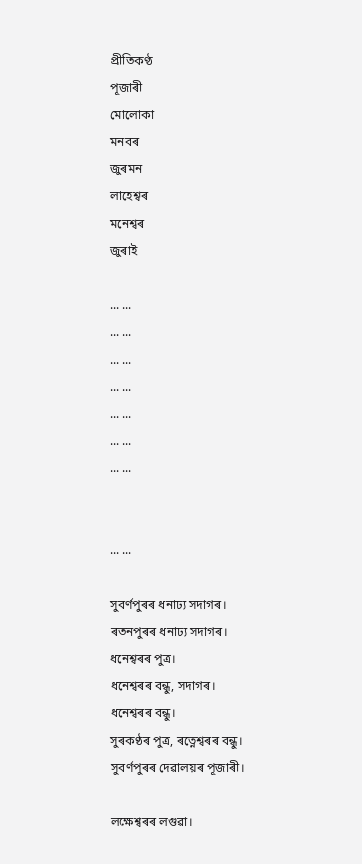প্ৰীতিকণ্ঠ
পূজাৰী
মোলোকা
মনবৰ
জুৰমন
লাহেশ্বৰ
মনেশ্বৰ
জুৰাই

... ...
... ...
... ...
... ...
... ...
... ...
... ...


... ...

সুবৰ্ণপুৰৰ ধনাঢ্য সদাগৰ।
ৰতনপুৰৰ ধনাঢ্য সদাগৰ।
ধনেশ্বৰৰ পুত্ৰ।
ধনেশ্বৰৰ বন্ধু, সদাগৰ।
ধনেশ্বৰৰ বন্ধু।
সুৰকণ্ঠৰ পুত্ৰ, ৰত্নেশ্বৰৰ বন্ধু।
সুবৰ্ণপুৰৰ দেৱালয়ৰ পূজাৰী।

লক্ষেশ্বৰৰ লগুৱা।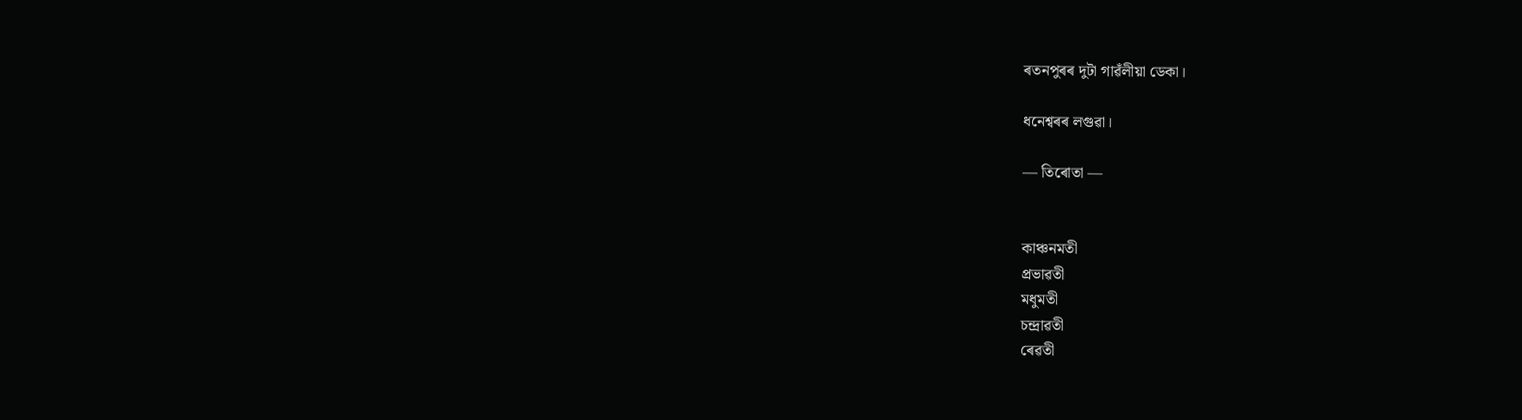ৰতনপুৰৰ দুটা গাৱঁলীয়া ডেকা।

ধনেশ্বৰৰ লগুৱা।

— তিৰোতা —


কাঞ্চনমতী
প্ৰভাৱতী
মধুমতী
চন্দ্ৰাৱতী
ৰেৱতী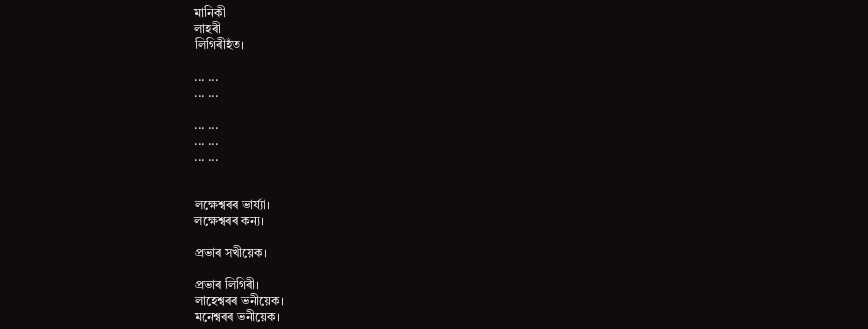মানিকী
লাহৰী
লিগিৰীহঁত।

... ...
... ...

... ...
... ...
... ...


লক্ষেশ্বৰৰ ভাৰ্য্যা।
লক্ষেশ্বৰৰ কন্য।

প্ৰভাৰ সখীয়েক।

প্ৰভাৰ লিগিৰী।
লাহেশ্বৰৰ ভনীয়েক।
মনেশ্বৰৰ ভনীয়েক।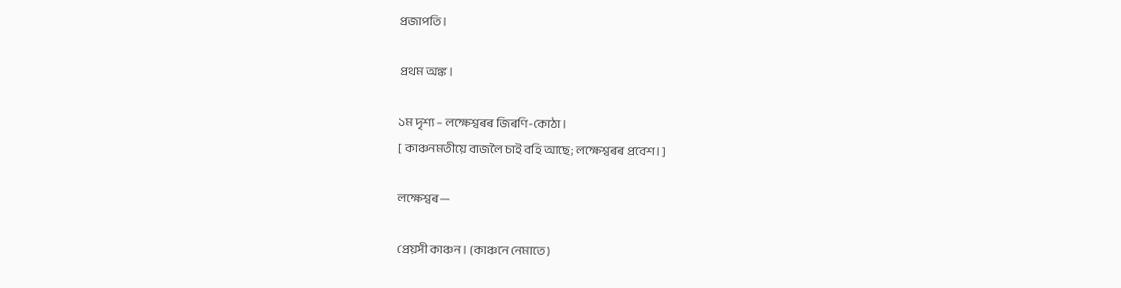প্ৰজাপতি।

প্ৰথম অঙ্ক।

১ম দৃশ্য – লক্ষেশ্বৰৰ জিৰণি-কোঠা।
[ কাঞ্চনমতীয়ে বাজলৈ চাই বহি আছে; লক্ষেশ্বৰৰ প্ৰবেশ। ]

লক্ষেশ্বৰ—

প্ৰেয়সী কাঞ্চন। (কাঞ্চনে নেমাতে)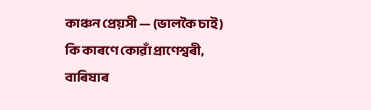কাঞ্চন প্ৰেয়সী — (ভালকৈ চাই)
কি কাৰণে কোৱাঁ প্ৰাণেশ্বৰী,
বাৰিষাৰ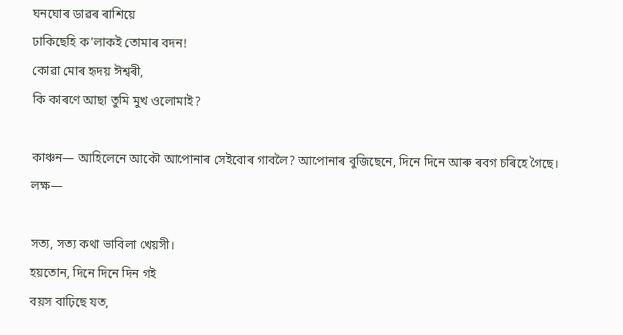ঘনঘোৰ ডাৱৰ ৰাশিয়ে
ঢাকিছেহি ক’লাকই তোমাৰ বদন!
কোৱা মোৰ হৃদয় ঈশ্বৰী,
কি কাৰণে আছা তুমি মুখ ওলোমাই?

কাঞ্চন— আহিলেনে আকৌ আপোনাৰ সেইবোৰ গাবলৈ? আপোনাৰ বুজিছেনে, দিনে দিনে আৰু ৰবগ চৰিহে গৈছে।
লক্ষ—

সত্য, সত্য কথা ভাবিলা খেয়সী।
হয়তোন, দিনে দিনে দিন গই
বয়স বাঢ়িছে যত,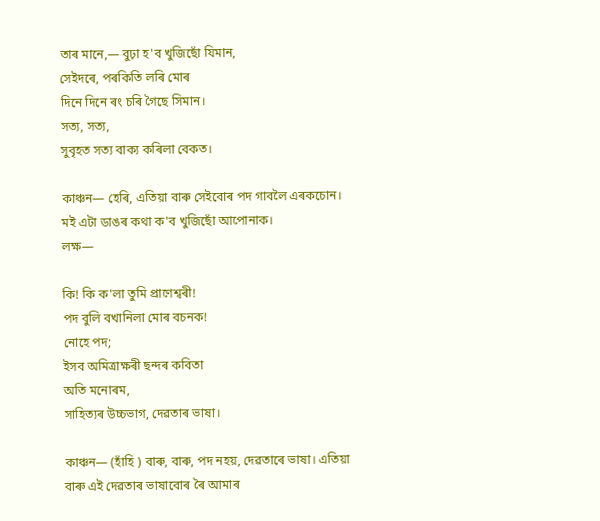তাৰ মানে,— বুঢ়া হ'ব খুজিছোঁ যিমান,
সেইদৰে, পৰকিতি লৰি মোৰ
দিনে দিনে ৰং চৰি গৈছে সিমান।
সত্য, সত্য,
সুবৃহত সত্য বাক্য কৰিলা বেকত।

কাঞ্চন— হেৰি, এতিয়া বাৰু সেইবোৰ পদ গাবলৈ এৰকচোন। মই এটা ডাঙৰ কথা ক'ব খুজিছোঁ আপোনাক।
লক্ষ—

কি! কি ক'লা তুমি প্ৰাণেশ্বৰী!
পদ বুলি বখানিলা মোৰ বচনক!
নোহে পদ;
ইসব অমিত্ৰাক্ষৰী ছন্দৰ কবিতা
অতি মনোৰম,
সাহিত্যৰ উচ্চভাগ, দেৱতাৰ ভাষা।

কাঞ্চন— (হাঁহি ) বাৰু, বাৰু, পদ নহয়, দেৱতাৰে ভাষা। এতিয়া বাৰু এই দেৱতাৰ ভাষাবোৰ ৰৈ আমাৰ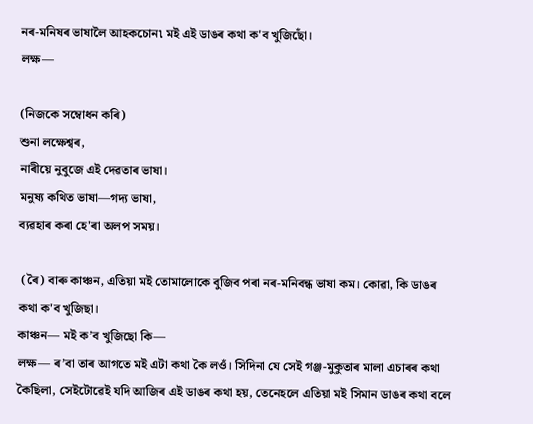নৰ-মনিষৰ ভাষালৈ আহকচোন৷ মই এই ডাঙৰ কথা ক'ব খুজিছোঁ।
লক্ষ—

(নিজকে সম্বোধন কৰি)
শুনা লক্ষেশ্বৰ,
নাৰীয়ে নুবুজে এই দেৱতাৰ ভাষা।
মনুষ্য কথিত ভাষা—গদ্য ভাষা,
ব্যৱহাৰ কৰা হে'ৰা অলপ সময়।

 (ৰৈ) বাৰু কাঞ্চন, এতিয়া মই তোমালোকে বুজিব পৰা নৰ-মনিবন্ধ ভাষা কম। কোৱা, কি ডাঙৰ কথা ক'ব খুজিছা।
কাঞ্চন— মই ক’ব খুজিছো কি—
লক্ষ— ৰ’বা তাৰ আগতে মই এটা কথা কৈ লওঁ। সিদিনা যে সেই গঞ্জ-মুকুতাৰ মালা এচাৰৰ কথা কৈছিলা, সেইটোৱেই যদি আজিৰ এই ডাঙৰ কথা হয়, তেনেহলে এতিয়া মই সিমান ডাঙৰ কথা বলে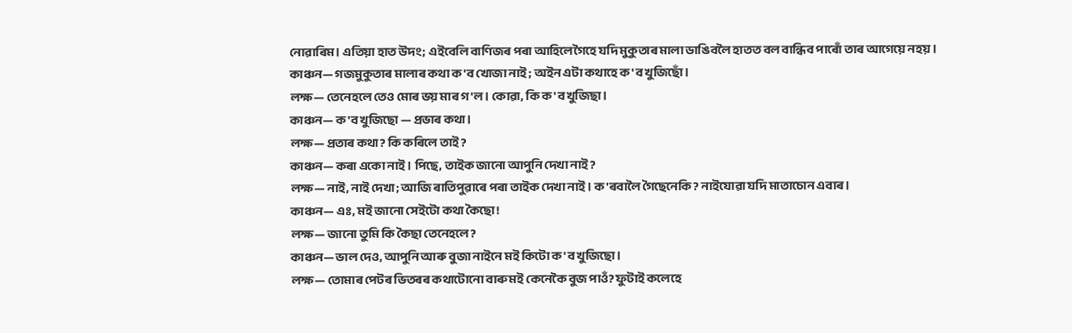নোৱাৰিম। এতিয়া হাত উদং; এইবেলি বাণিজৰ পৰা আহিলেগৈহে যদি মুকুতাৰ মালা ডাঙিবলৈ হাতত বল বান্ধিব পাৰোঁ তাৰ আগেয়ে নহয়।
কাঞ্চন— গজমুকুতাৰ মালাৰ কথা ক'ব খোজা নাই; অইন এটা কথাহে ক'ব খুজিছোঁ।
লক্ষ— তেনেহলে তেও মোৰ ভয় মাৰ গ'ল। কোৱা, কি ক'ব খুজিছা।
কাঞ্চন— ক'ব খুজিছো — প্ৰভাৰ কথা।
লক্ষ— প্ৰতাৰ কথা? কি কৰিলে তাই?
কাঞ্চন— কৰা একো নাই। পিছে, তাইক জানো আপুনি দেখা নাই?
লক্ষ— নাই, নাই দেখা; আজি ৰাতিপুৱাৰে পৰা তাইক দেখা নাই। ক'ৰবালৈ গৈছেনেকি? নাইযোৱা যদি মাতাচোন এবাৰ।
কাঞ্চন— এঃ, মই জানো সেইটো কথা কৈছো!
লক্ষ— জানো তুমি কি কৈছা তেনেহলে?
কাঞ্চন— ভাল দেও, আপুনি আৰু বুজা নাইনে মই কিটো ক'ব খুজিছো।
লক্ষ— তোমাৰ পেটৰ ভিতৰৰ কথাটোনো বাৰু মই কেনেকৈ বুজ পাওঁ? ফুটাই কলেহে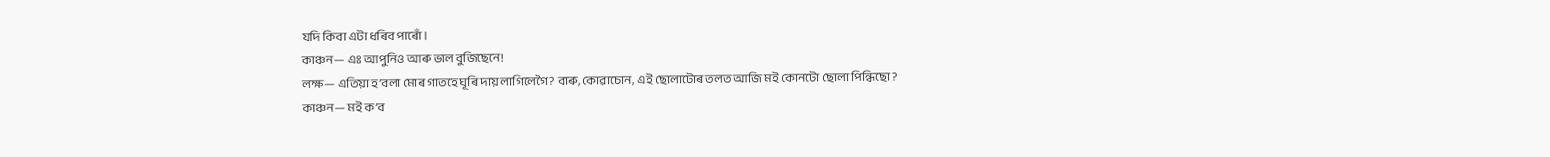যদি কিবা এটা ধৰিব পাৰোঁ।
কাঞ্চন— এঃ আপুনিও আৰু ভাল বুজিছেনে!
লক্ষ— এতিয়া হ’বলা মোৰ গাতহে ঘূৰি দায় লাগিলেগৈ? বাৰু, কোৱাচোন, এই ছোলাটোৰ তলত আজি মই কোনটো ছোলা পিন্ধিছো?
কাঞ্চন— মই ক’ব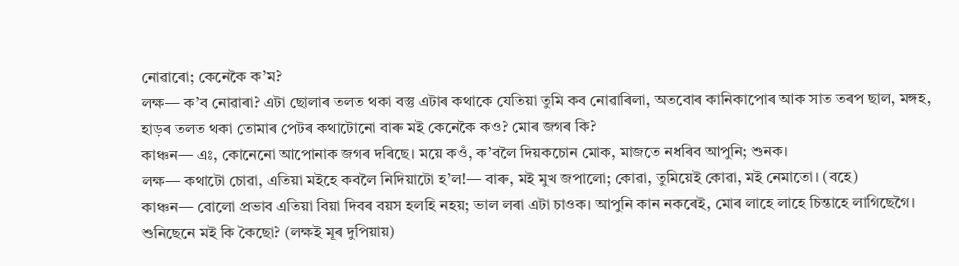নোৱাৰো; কেনেকৈ ক’ম?
লক্ষ— ক’ব নোৱাৰা? এটা ছোলাৰ তলত থকা বস্তু এটাৰ কথাকে যেতিয়া তুমি কব নোৱাৰিলা, অতবোৰ কানিকাপোৰ আক সাত তৰপ ছাল, মঙ্গহ, হাড়ৰ তলত থকা তোমাৰ পেটৰ কথাটোনো বাৰু মই কেনেকৈ কও? মোৰ জগৰ কি?
কাঞ্চন— এঃ, কোনেনো আপোনাক জগৰ দৰিছে। ময়ে কওঁ, ক’বলৈ দিয়কচোন মোক, মাজতে নধৰিব আপুনি; শুনক।
লক্ষ— কথাটো চোৱা, এতিয়া মইহে কবলৈ নিদিয়াটো হ’ল!— বাৰু, মই মুখ জপালো; কোৱা, তুমিয়েই কোৱা, মই নেমাতো। (বহে)
কাঞ্চন— বোলো প্ৰভাব এতিয়া বিয়া দিবৰ বয়স হলহি নহয়; ভাল লৰা এটা চাওক। আপুনি কান নকৰেই, মোৰ লাহে লাহে চিন্তাহে লাগিছেগৈ। শুনিছেনে মই কি কৈছো? (লক্ষই মূৰ দুপিয়ায়)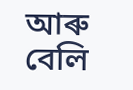আৰু বেলি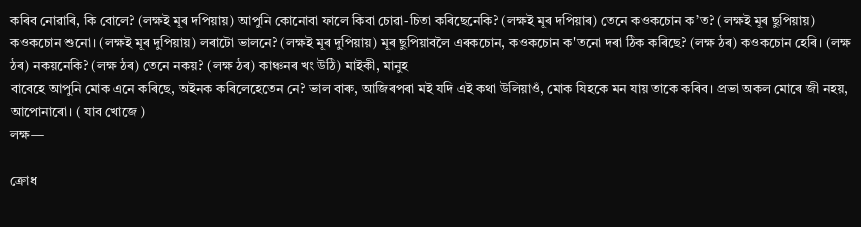কৰিব নোৱাৰি, কি বোলে? (লক্ষই মূৰ দপিয়ায়) আপুনি কোনোবা ফালে কিবা চোৱা-চিতা কৰিছেনেকি? (লক্ষই মূৰ দপিয়াৰ) তেনে কওকচোন ক’ত? (লক্ষই মূৰ ছুপিয়ায়) কওকচোন শুনো। (লক্ষই মূৰ দুপিয়ায়) লৰাটো ভালনে? (লক্ষই মূৰ দুপিয়ায়) মূৰ ছুপিয়াবলৈ এৰকচোন, কওকচোন ক'তনো দৰা ঠিক কৰিছে? (লক্ষ ঠৰ) কওকচোন হেৰি। (লক্ষ ঠৰ) নকয়নেকি? (লক্ষ ঠৰ) তেনে নকয়? (লক্ষ ঠৰ) কাঞ্চনৰ খং উঠি) মাইকী, মানুহ
বাবেহে আপুনি মোক এনে কৰিছে, অইনক কৰিলেহেতেন নে? ভাল বাৰু, আজিৰপৰা মই যদি এই কথা উলিয়াওঁ, মোক যিহকে মন যায় তাকে কৰিব। প্ৰভা অকল মোৰে জী নহয়, আপোনাৰো। ( যাব খোজে )
লক্ষ—

ক্ৰোধ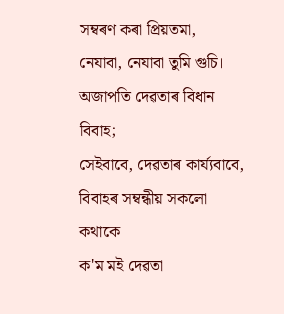সম্বৰণ কৰা প্ৰিয়তমা,
নেযাবা, নেযাবা তুমি গুচি।
অজাপতি দেৱতাৰ বিধান বিবাহ;
সেইবাবে, দেৱতাৰ কাৰ্য্যবাবে,
বিবাহৰ সম্বন্ধীয় সকলো কথাকে
ক'ম মই দেৱতা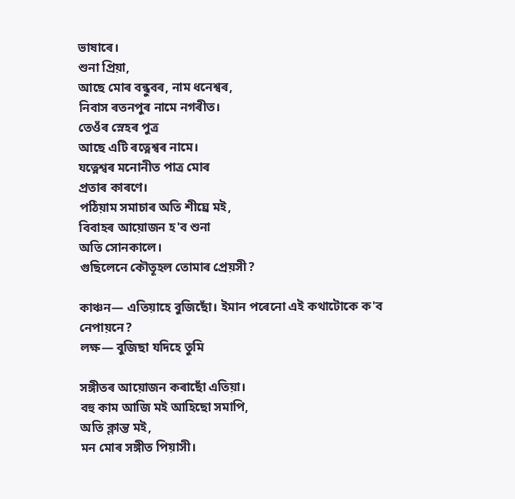ভাষাৰে।
শুনা প্ৰিয়া,
আছে মোৰ বন্ধুবৰ, নাম ধনেশ্বৰ,
নিবাস ৰতনপুৰ নামে নগৰীত।
তেওঁৰ স্নেহৰ পুত্ৰ
আছে এটি ৰত্নেশ্বৰ নামে।
যত্নেশ্বৰ মনোনীত পাত্ৰ মোৰ
প্ৰতাৰ কাৰণে।
পঠিয়াম সমাচাৰ অতি শীঘ্ৰে মই,
বিবাহৰ আয়োজন হ'ব শুনা
অতি সোনকালে।
গুছিলেনে কৌতূহল তোমাৰ প্ৰেয়সী?

কাঞ্চন— এতিয়াহে বুজিছোঁ। ইমান পৰেনো এই কথাটোকে ক'ব নেপায়নে?
লক্ষ— বুজিছা যদিহে তুমি

সঙ্গীতৰ আয়োজন কৰাছোঁ এতিয়া।
বহু কাম আজি মই আহিছো সমাপি,
অতি ক্লান্ত মই,
মন মোৰ সঙ্গীত পিয়াসী।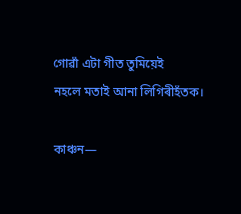গোৱাঁ এটা গীত তুমিয়েই
নহলে মতাই আনা লিগিৰীহঁতক।

কাঞ্চন—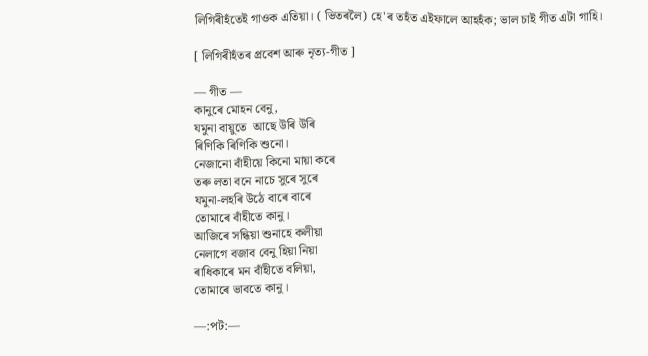লিগিৰীহঁতেই গাওক এতিয়া। ( ভিতৰলৈ) হে'ৰ তহঁত এইফালে আহহঁক; ভাল চাই গীত এটা গাহি।

[ লিগিৰীহঁতৰ প্ৰবেশ আৰু নৃত্য-গীত ]

— গীত —
কানুৰে মোহন বেনু,
যমুনা বায়ুতে  আছে উৰি উৰি
ৰিণিকি ৰিণিকি শুনো।
নেজানো বাঁহীয়ে কিনো মায়া কৰে
তৰু লতা বনে নাচে সুৰে সুৰে
যমুনা-লহৰি উঠে বাৰে বাৰে
তোমাৰে বাঁহীতে কানু।
আজিৰে সন্ধিয়া শুনাহে কলীয়া
নেলাগে বজাব বেনু হিয়া নিয়া
ৰাধিকাৰে মন বাঁহীতে বলিয়া,
তোমাৰে ভাবতে কানু।

—:পট:—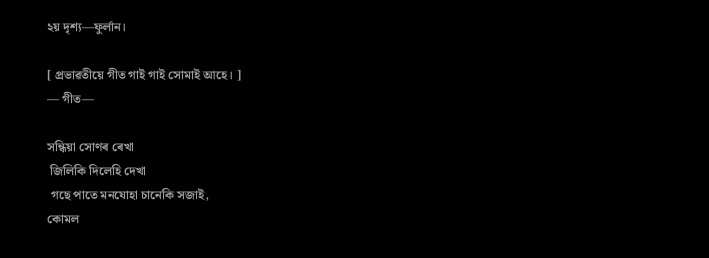২য় দৃশ্য—ফুৰ্লান।

[ প্ৰভাৱতীয়ে গীত গাই গাই সোমাই আহে। ]
— গীত—

সন্ধিয়া সোণৰ ৰেখা
 জিলিকি দিলেহি দেখা
 গছে পাতে মনযোহা চানেকি সজাই,
কোমল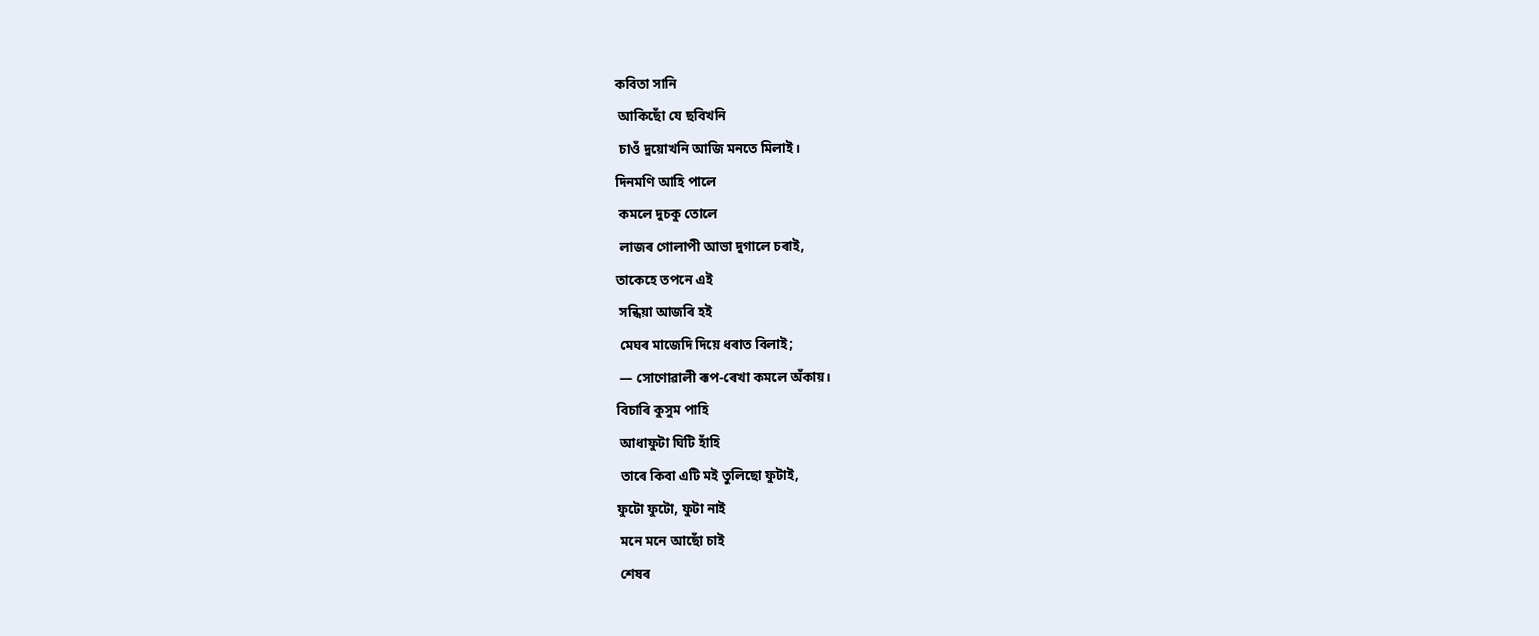কবিতা সানি
 আকিছোঁ যে ছবিখনি
 চাওঁ দুয়োখনি আজি মনতে মিলাই।
দিনমণি আহি পালে
 কমলে দুচকু তোলে
 লাজৰ গোলাপী আভা দুগালে চৰাই,
তাকেহে তপনে এই
 সন্ধিয়া আজৰি হই
 মেঘৰ মাজেদি দিয়ে ধৰাত বিলাই;
 — সোণোৱালী ৰূপ-ৰেখা কমলে অঁকায়।
বিচাৰি কুসুম পাহি
 আধাফুটা ঘিটি হাঁহি
 তাৰে কিবা এটি মই তুলিছো ফুটাই,
ফুটো ফুটো, ফুটা নাই
 মনে মনে আছোঁ চাই
 শেষৰ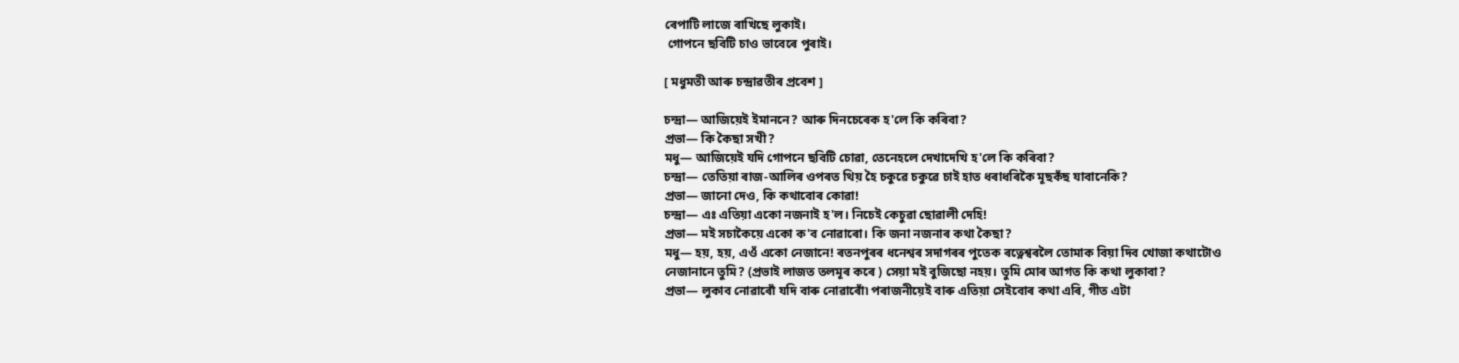ৰেপাটি লাজে ৰাখিছে লুকাই।
 গোপনে ছবিটি চাও ভাবেৰে পুৰাই।

[ মধুমতী আৰু চন্দ্ৰাৱতীৰ প্ৰবেশ ]

চন্দ্ৰা— আজিয়েই ইমাননে? আৰু দিনচেৰেক হ'লে কি কৰিবা?
প্ৰভা— কি কৈছা সখী?
মধু— আজিয়েই যদি গোপনে ছবিটি চোৱা, তেনেহলে দেখাদেখি হ'লে কি কৰিবা?
চন্দ্ৰা— তেতিয়া ৰাজ-আলিৰ ওপৰত থিয় হৈ চকুৱে চকুৱে চাই হাত ধৰাধৰিকৈ মূছকঁছ যাবানেকি?
প্ৰভা— জানো দেও, কি কথাবোৰ কোৱা!
চন্দ্ৰা— এঃ এতিয়া একো নজনাই হ'ল। নিচেই কেচুৱা ছোৱালী দেহি!
প্ৰভা— মই সচাকৈয়ে একো ক'ব নোৱাৰো। কি জনা নজনাৰ কথা কৈছা?
মধু— হয়, হয়, এওঁ একো নেজানে! ৰতনপুৰৰ ধনেশ্বৰ সদাগৰৰ পুতেক ৰত্নেশ্বৰলৈ তোমাক বিয়া দিব খোজা কথাটোও নেজানানে তুমি? (প্ৰভাই লাজত তলমূৰ কৰে ) সেয়া মই বুজিছো নহয়। তুমি মোৰ আগত কি কথা লুকাবা?
প্ৰভা— লুকাব নোৱাৰোঁ যদি বাৰু নোৱাৰোঁ৷ পৰাজনীয়েই বাৰু এতিয়া সেইবোৰ কথা এৰি, গীত এটা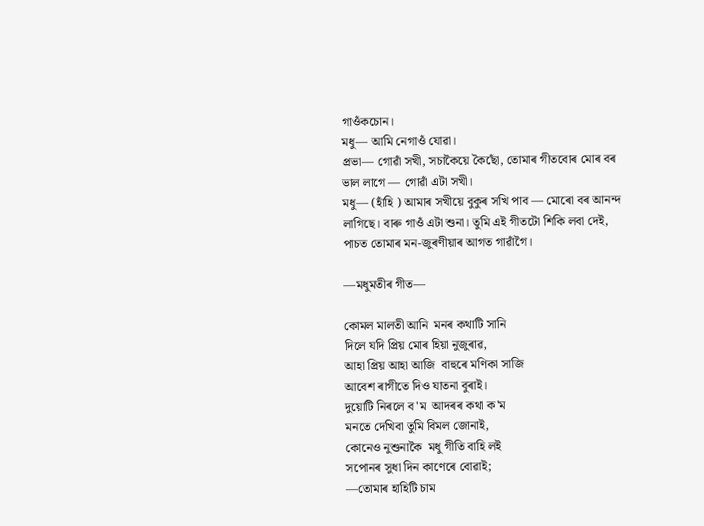গাওঁকচোন।
মধু— আমি নেগাওঁ যোৱা।
প্ৰভা— গোৱাঁ সখী, সচাকৈয়ে কৈছোঁ, তোমাৰ গীতবোৰ মোৰ বৰ ভাল লাগে — গোৱাঁ এটা সখী।
মধু— (হাঁহি ) আমাৰ সখীয়ে বুকুৰ সখি পাব — মোৰো বৰ আনন্দ লাগিছে। বাৰু গাওঁ এটা শুনা। তুমি এই গীতটো শিকি লবা দেই, পাচত তোমাৰ মন-জুৰণীয়াৰ আগত গাৱাঁগৈ।

—মধুমতীৰ গীত—

কোমল মালতী আনি  মনৰ কথাটি সানি
দিলে যদি প্ৰিয় মোৰ হিয়া নুজুৰাৱ,
আহা প্ৰিয় আহা আজি  বাহুৰে মণিকা সাজি
আবেশ ৰাগীতে দিও যাতনা বুৰাই।
দুয়োটি নিৰলে ব'ম  আদৰৰ কথা ক'ম
মনতে দেখিবা তুমি বিমল জোনাই,
কোনেও নুশুনাকৈ  মধু গীতি বাহি লই
সপোনৰ সুধা দিন কাণেৰে বোৱাই;
—তোমাৰ হাহিটি চাম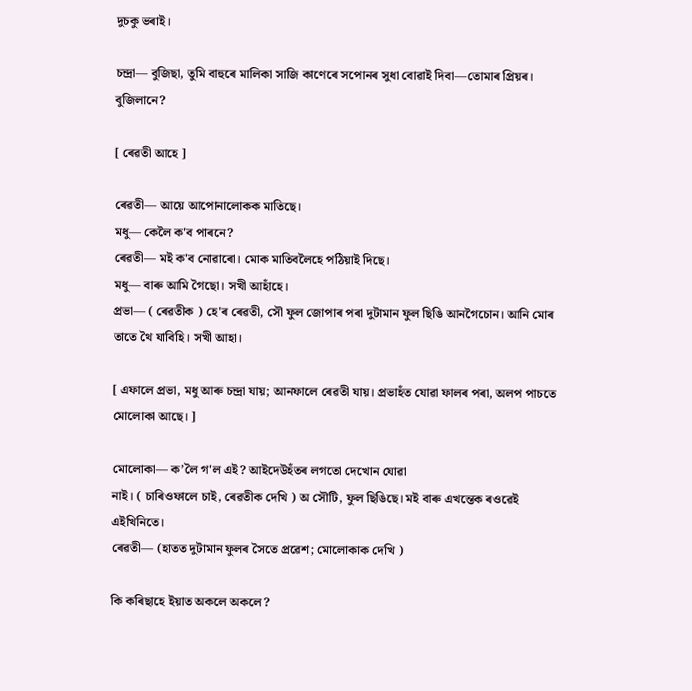দুচকু ভৰাই।

চন্দ্ৰা— বুজিছা, তুমি বাহুৰে মালিকা সাজি কাণেৰে সপোনৰ সুধা বোৱাই দিবা—তোমাৰ প্ৰিয়ৰ। বুজিলানে?

[ ৰেৱতী আহে ]

ৰেৱতী— আয়ে আপোনালোকক মাতিছে।
মধু— কেলৈ ক'ব পাৰনে?
ৰেৱতী— মই ক'ব নোৱাৰো। মোক মাতিবলৈহে পঠিয়াই দিছে।
মধু— বাৰু আমি গৈছো। সখী আহাঁহে।
প্ৰভা— ( ৰেৱতীক ) হে'ৰ ৰেৱতী, সৌ ফুল জোপাৰ পৰা দুটামান ফুল ছিঙি আনগৈচোন। আনি মোৰ তাতে থৈ যাবিহি। সখী আহা।

[ এফালে প্ৰভা, মধু আৰু চন্দ্ৰা যায়; আনফালে ৰেৱতী যায়। প্ৰভাহঁত যোৱা ফালৰ পৰা, অলপ পাচতে মোলোকা আছে। ]

মোলোকা— ক’লৈ গ'ল এই? আইদেউহঁতৰ লগতো দেখোন যোৱা
নাই। ( চাৰিওফালে চাই, ৰেৱতীক দেখি ) অ সৌটি, ফুল ছিঙিছে। মই বাৰু এখন্তেক ৰওৱেই এইখিনিতে।
ৰেৱতী— (হাতত দুটামান ফুলৰ সৈতে প্ৰৱেশ; মোলোকাক দেখি )

কি কৰিছাহে ইয়াত অকলে অকলে?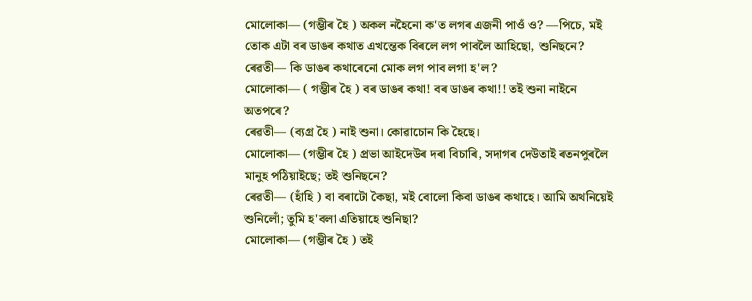মোলোকা— (গম্ভীৰ হৈ ) অকল নহৈনো ক'ত লগৰ এজনী পাওঁ ও? —পিচে, মই তোক এটা বৰ ডাঙৰ কথাত এখন্তেক বিৰলে লগ পাবলৈ আহিছো, শুনিছনে?
ৰেৱতী— কি ডাঙৰ কথাৰেনো মোক লগ পাব লগা হ'ল?
মোলোকা— ( গম্ভীৰ হৈ ) বৰ ডাঙৰ কথা! বৰ ডাঙৰ কথা!! তই শুনা নাইনে অতপৰে?
ৰেৱতী— (ব্যগ্ৰ হৈ ) নাই শুনা। কোৱাচোন কি হৈছে।
মোলোকা— (গম্ভীৰ হৈ ) প্ৰভা আইদেউৰ দৰা বিচাৰি, সদাগৰ দেউতাই ৰতনপুৰলৈ মানুহ পঠিয়াইছে; তই শুনিছনে?
ৰেৱতী— (হাঁহি ) বা বৰাটো কৈছা, মই বোলো কিবা ডাঙৰ কথাহে। আমি অথনিয়েই শুনিলোঁ; তুমি হ'বলা এতিয়াহে শুনিছা?
মোলোকা— (গম্ভীৰ হৈ ) তই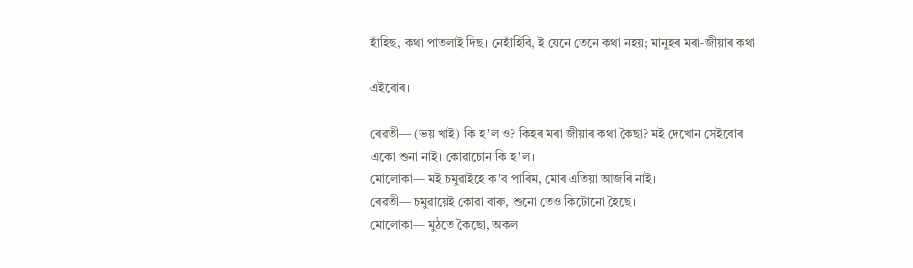হাঁহিছ, কথা পাতলাই দিছ। নেহাঁহিবি, ই যেনে তেনে কথা নহয়; মানুহৰ মৰা-জীয়াৰ কথা

এইবোৰ।

ৰেৱতী― (ভয় খাই) কি হ'ল ও? কিহৰ মৰা জীয়াৰ কথা কৈছা? মই দেখোন সেইবোৰ একো শুনা নাই। কোৱাচোন কি হ'ল।
মোলোকা— মই চমুৱাইহে ক'ব পাৰিম, মোৰ এতিয়া আজৰি নাই।
ৰেৱতী— চমুৱায়েই কোৱা বাৰু, শুনো তেও কিটোনো হৈছে।
মোলোকা— মুঠতে কৈছো, অকল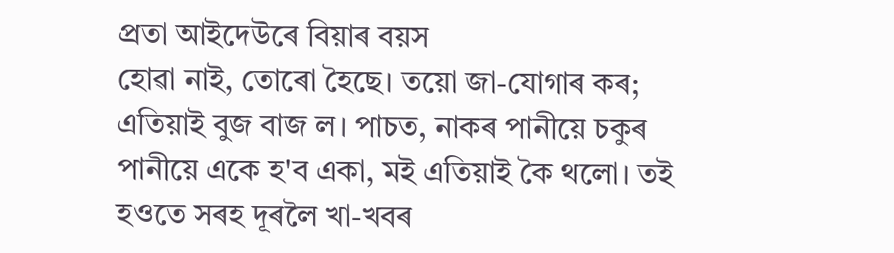প্ৰতা আইদেউৰে বিয়াৰ বয়স
হোৱা নাই, তোৰো হৈছে। তয়ো জা-যোগাৰ কৰ; এতিয়াই বুজ বাজ ল। পাচত, নাকৰ পানীয়ে চকুৰ পানীয়ে একে হ'ব একা, মই এতিয়াই কৈ থলো। তই হওতে সৰহ দূৰলৈ খা-খবৰ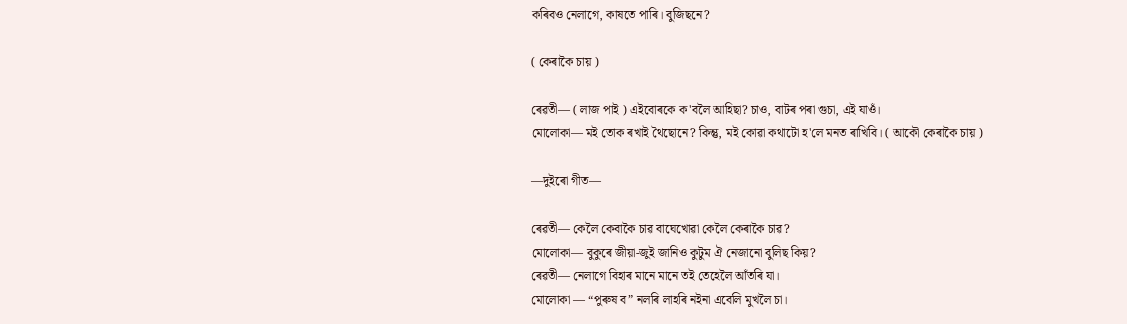কৰিবও নেলাগে, কাষতে পাৰি। বুজিছনে?

( কেৰাকৈ চায় )

ৰেৱতী— ( লাজ পাই ) এইবোৰকে ক'বলৈ আহিছা? চাও, বাটৰ পৰা গুচা, এই যাওঁ।
মোলোকা— মই তোক ৰখাই থৈছোনে? কিন্তু, মই কোৱা কথাটো হ'লে মনত ৰাখিবি। ( আকৌ কেৰাকৈ চায় )

—দুইৰো গীত—

ৰেৱতী— কেলৈ কেবাকৈ চাৱ বাঘেখোৱা কেলৈ কেৰাকৈ চাৱ?
মোলোকা— বুকুৰে জীয়া-জুই জানিও কুটুম ঐ নেজানো বুলিছ কিয়?
ৰেৱতী— নেলাগে বিহাৰ মানে মানে তই তেহেলৈ আঁতৰি যা।
মোলোকা — “পুৰুষ ব” নলৰি লাহৰি নইনা এবেলি মুখলৈ চা।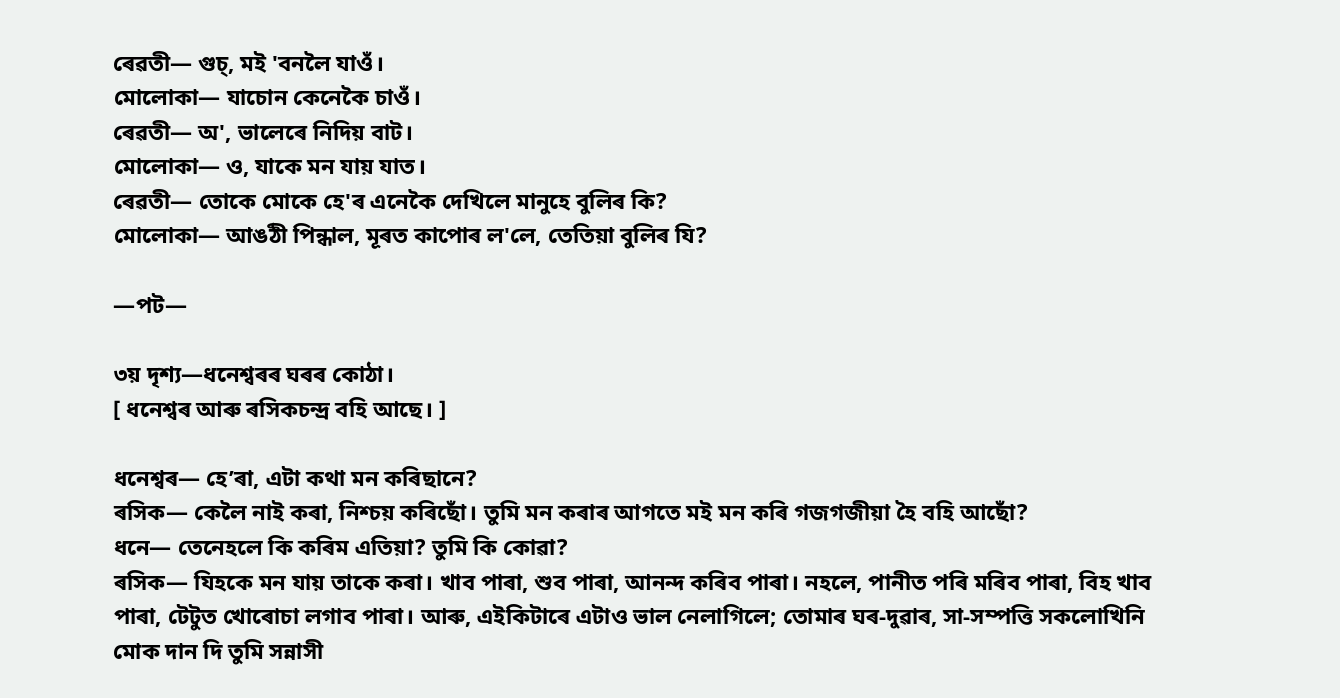ৰেৱতী— গুচ্‌, মই 'বনলৈ যাওঁ।
মোলোকা— যাচোন কেনেকৈ চাওঁ।
ৰেৱতী— অ', ভালেৰে নিদিয় বাট।
মোলোকা— ও, যাকে মন যায় যাত।
ৰেৱতী— তোকে মোকে হে'ৰ এনেকৈ দেখিলে মানুহে বুলিৰ কি?
মোলোকা— আঙঠী পিন্ধাল, মূৰত কাপোৰ ল'লে, তেতিয়া বুলিৰ যি?

—পট—

৩য় দৃশ্য—ধনেশ্বৰৰ ঘৰৰ কোঠা।
[ ধনেশ্বৰ আৰু ৰসিকচন্দ্ৰ বহি আছে। ]

ধনেশ্বৰ— হে’ৰা, এটা কথা মন কৰিছানে?
ৰসিক— কেলৈ নাই কৰা, নিশ্চয় কৰিছোঁ। তুমি মন কৰাৰ আগতে মই মন কৰি গজগজীয়া হৈ বহি আছোঁ?
ধনে— তেনেহলে কি কৰিম এতিয়া? তুমি কি কোৱা?
ৰসিক— যিহকে মন যায় তাকে কৰা। খাব পাৰা, শুব পাৰা, আনন্দ কৰিব পাৰা। নহলে, পানীত পৰি মৰিব পাৰা, বিহ খাব পাৰা, টেটুত খোৰোচা লগাব পাৰা। আৰু, এইকিটাৰে এটাও ভাল নেলাগিলে; তোমাৰ ঘৰ-দুৱাৰ, সা-সম্পত্তি সকলোখিনি মোক দান দি তুমি সন্নাসী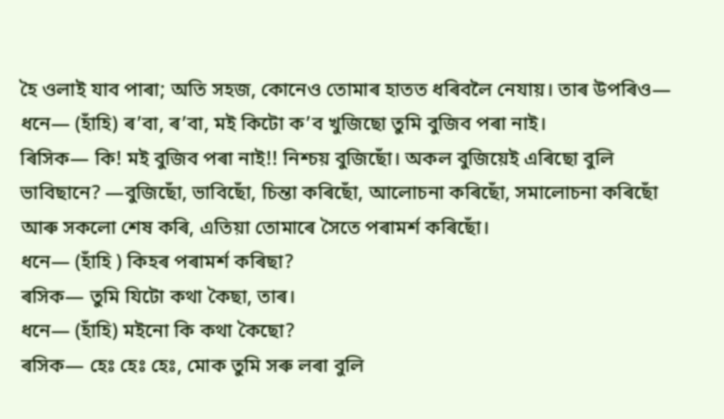হৈ ওলাই যাব পাৰা; অতি সহজ, কোনেও তোমাৰ হাতত ধৰিবলৈ নেযায়। তাৰ উপৰিও—
ধনে— (হাঁহি) ৰ’বা, ৰ’বা, মই কিটো ক’ব খুজিছো তুমি বুজিব পৰা নাই।
ৰিসিক— কি! মই বুজিব পৰা নাই!! নিশ্চয় বুজিছোঁ। অকল বুজিয়েই এৰিছো বুলি ভাবিছানে? —বুজিছোঁ, ভাবিছোঁ, চিন্তা কৰিছোঁ, আলোচনা কৰিছোঁ, সমালোচনা কৰিছোঁ আৰু সকলো শেষ কৰি, এতিয়া তোমাৰে সৈতে পৰামৰ্শ কৰিছোঁ।
ধনে— (হাঁহি ) কিহৰ পৰামৰ্শ কৰিছা?
ৰসিক— তুমি যিটো কথা কৈছা, তাৰ।
ধনে— (হাঁহি) মইনো কি কথা কৈছো?
ৰসিক— হেঃ হেঃ হেঃ, মোক তুমি সৰু লৰা বুলি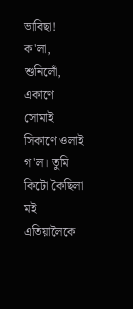ভাবিছা! ক'লা, শুনিলোঁ, একাণে সোমাই সিকাণে ওলাই গ'ল। তুমি
কিটো কৈছিলা মই এতিয়ালৈকে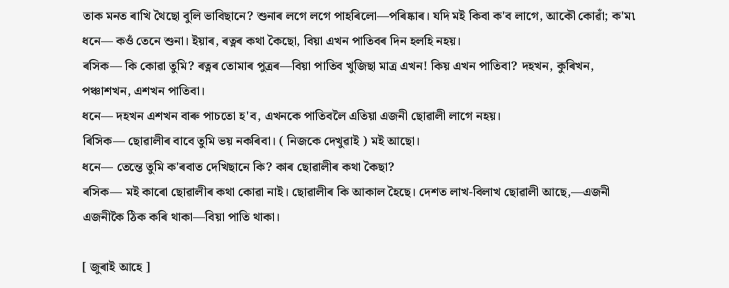তাক মনত ৰাখি থৈছো বুলি ভাবিছানে? শুনাৰ লগে লগে পাহৰিলো—পৰিষ্কাৰ। যদি মই কিবা ক'ব লাগে, আকৌ কোৱাঁ; ক'ম৷
ধনে— কওঁ তেনে শুনা। ইয়াৰ, ৰত্নৰ কথা কৈছো, বিয়া এখন পাতিবৰ দিন হলহি নহয়।
ৰসিক— কি কোৱা তুমি? ৰত্নৰ তোমাৰ পুত্ৰৰ—বিয়া পাতিব খুজিছা মাত্ৰ এখন! কিয় এখন পাতিবা? দহখন, কুৰিখন, পঞ্চাশখন, এশখন পাতিবা।
ধনে— দহখন এশখন বাৰু পাচতো হ'ব, এখনকে পাতিবলৈ এতিয়া এজনী ছোৱালী লাগে নহয়।
ৰিসিক— ছোৱালীৰ বাবে তুমি ভয় নকৰিবা। ( নিজকে দেখুৱাই ) মই আছো।
ধনে— তেন্তে তুমি ক'ৰবাত দেখিছানে কি? কাৰ ছোৱালীৰ কথা কৈছা?
ৰসিক— মই কাৰো ছোৱালীৰ কথা কোৱা নাই। ছোৱালীৰ কি আকাল হৈছে। দেশত লাখ-বিলাখ ছোৱালী আছে,—এজনী এজনীকৈ ঠিক কৰি থাকা—বিয়া পাতি থাকা।

[ জুৰাই আহে ]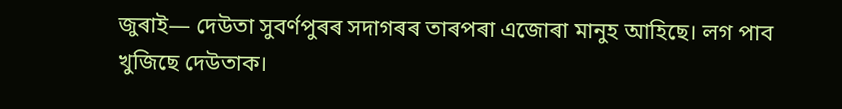জুৰাই— দেউতা সুবৰ্ণপুৰৰ সদাগৰৰ তাৰপৰা এজোৰা মানুহ আহিছে। লগ পাব খুজিছে দেউতাক।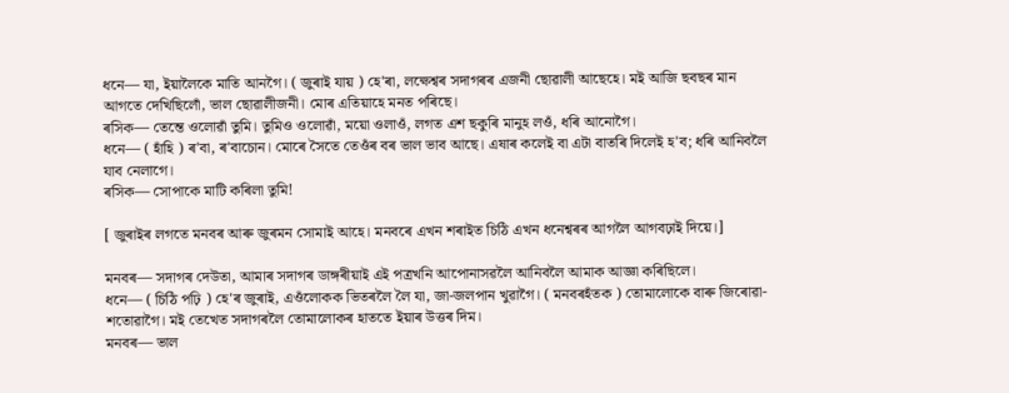ধনে— যা, ইয়ালৈকে মাতি আনগৈ। ( জুৰাই যায় ) হে'ৰা, লক্ষেশ্বৰ সদাগৰৰ এজনী ছোৱালী আছেহে। মই আজি ছবছৰ মান আগতে দেখিছিলোঁ, ভাল ছোৱালীজনী। মোৰ এতিয়াহে মনত পৰিছে।
ৰসিক— তেন্তে ওলোৱাঁ তুমি। তুমিও ওলোৱাঁ, ময়ো ওলাওঁ, লগত এশ ছকুৰি মানুহ লওঁ, ধৰি আনোগৈ।
ধনে— ( হাঁহি ) ৰ'বা, ৰ'বাচোন। মোৰে সৈতে তেওঁৰ বৰ ভাল ভাব আছে। এষাৰ কলেই বা এটা বাতৰি দিলেই হ'ব; ধৰি আনিবলৈ যাব নেলাগে।
ৰসিক— সোপাকে মাটি কৰিলা তুমি!

[ জুৰাইৰ লগতে মনবৰ আৰু জুৰমন সোমাই আহে। মনবৰে এখন শৰাইত চিঠি এখন ধনেশ্বৰৰ আগলৈ আগবঢ়াই দিয়ে।]

মনবৰ— সদাগৰ দেউতা, আমাৰ সদাগৰ ডাঙ্গৰীয়াই এই পত্ৰখনি আপোনাসৱলৈ আনিবলৈ আমাক আজ্ঞা কৰিছিলে।
ধনে— ( চিঠি পঢ়ি ) হে'ৰ জুৰাই, এওঁলোকক ভিতৰলৈ লৈ যা, জা-জলপান খুৱাগৈ। ( মনবৰহঁতক ) তোমালোকে বাৰু জিৰোৱা-শতোৱাগৈ। মই তেখেত সদাগৰলৈ তোমালোকৰ হাততে ইয়াৰ উত্তৰ দিম।
মনবৰ— ভাল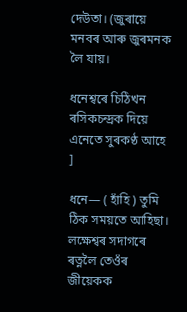দেউতা। (জুৰায়ে মনবৰ আৰু জুৰমনক লৈ যায়।

ধনেশ্বৰে চিঠিখন ৰসিকচন্দ্ৰক দিয়ে এনেতে সুৰকণ্ঠ আহে ]

ধনে— ( হাঁহি ) তুমি ঠিক সময়তে আহিছা। লক্ষেশ্বৰ সদাগৰে ৰত্নলৈ তেওঁৰ জীয়েকক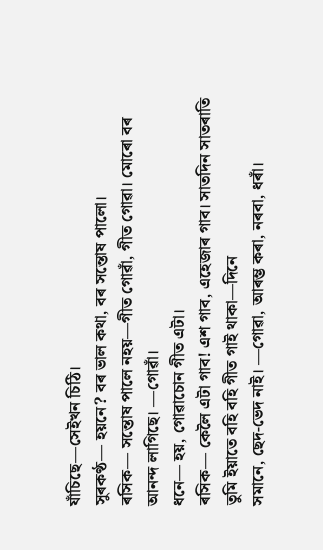যাঁচিছে—সেইখন চিঠি।
সুৰকণ্ঠ— হয়নে? বৰ ভাল কথা, বৰ সন্তোষ পালো।
ৰসিক— সন্তোষ পালে নহয়—গীত গোৱাঁ, গীত গোৱা। মোৰো বৰ আনন্দ লাগিছে। —গোৱাঁ।
ধনে— হয়, গোৱাচোন গীত এটা।
ৰসিক— কেলৈ এটা গাব! এশ গাব, এহেজাৰ গাব। সাতদিন সাতৰাতি তুমি ইয়াতে বহি বহি গীত গাই থাকা—দিনে
সমানে, ছেদ-ভেদ নাই। —গোৱা, আৰম্ভ কৰা, নৰবা, ধৰাঁ।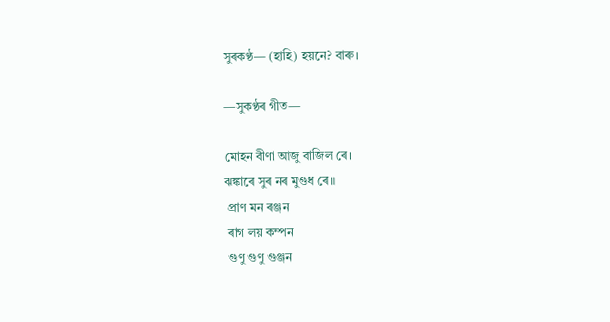সুৰকণ্ঠ— (হাহি) হয়নে? বাৰু।

—সুকণ্ঠৰ গীত—

মোহন বীণা আজু বাজিল ৰে।
ঝঙ্কাৰে সুৰ নৰ মুগুধ ৰে॥
 প্ৰাণ মন ৰঞ্জন
 ৰাগ লয় কম্পন
 গুণু গুণু গুঞ্জন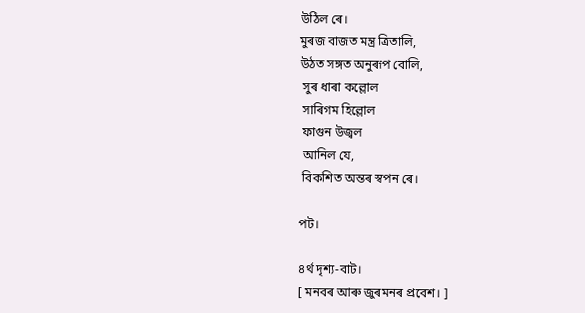উঠিল ৰে।
মুৰজ বাজত মন্ত্ৰ ত্ৰিতালি,
উঠত সঙ্গত অনুৰূপ বোলি,
 সুৰ ধাৰা কল্লোল
 সাৰিগম হিল্লোল
 ফাগুন উজ্বল
 আনিল যে,
 বিকশিত অন্তৰ স্বপন ৰে।

পট।

৪ৰ্থ দৃশ্য-বাট।
[ মনবৰ আৰু জুৰমনৰ প্ৰবেশ। ]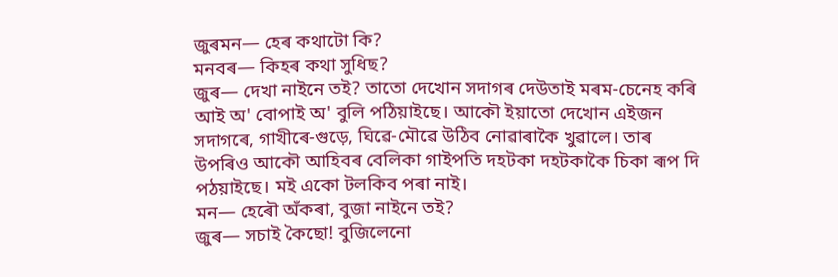জুৰমন— হেৰ কথাটো কি?
মনবৰ— কিহৰ কথা সুধিছ?
জুৰ— দেখা নাইনে তই? তাতো দেখোন সদাগৰ দেউতাই মৰম-চেনেহ কৰি আই অ' বোপাই অ' বুলি পঠিয়াইছে। আকৌ ইয়াতো দেখোন এইজন সদাগৰে, গাখীৰে-গুড়ে, ঘিৱে-মৌৱে উঠিব নোৱাৰাকৈ খুৱালে। তাৰ উপৰিও আকৌ আহিবৰ বেলিকা গাইপতি দহটকা দহটকাকৈ চিকা ৰূপ দি পঠয়াইছে। মই একো টলকিব পৰা নাই।
মন— হেৰৌ অঁকৰা, বুজা নাইনে তই?
জুৰ— সচাই কৈছো! বুজিলেনো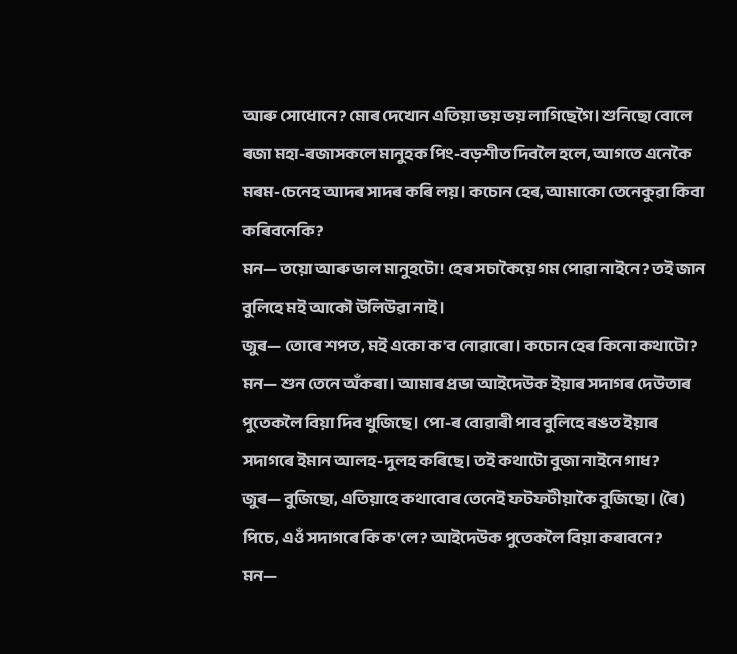আৰু সোধোনে? মোৰ দেখোন এতিয়া ভয় ভয় লাগিছেগৈ। শুনিছো বোলে ৰজা মহা-ৰজাসকলে মানুহক পিং-বড়শীত দিবলৈ হলে, আগতে এনেকৈ মৰম-চেনেহ আদৰ সাদৰ কৰি লয়। কচোন হেৰ, আমাকো তেনেকুৱা কিবা কৰিবনেকি?
মন— তয়ো আৰু ভাল মানুহটো! হেৰ সচাকৈয়ে গম পোৱা নাইনে? তই জান বুলিহে মই আকৌ উলিউৱা নাই।
জুৰ— তোৰে শপত, মই একো ক'ব নোৱাৰো। কচোন হেৰ কিনো কথাটো?
মন— শুন তেনে অঁকৰা। আমাৰ প্ৰভা আইদেউক ইয়াৰ সদাগৰ দেউতাৰ পুতেকলৈ বিয়া দিব খুজিছে। পো-ৰ বোৱাৰী পাব বুলিহে ৰঙত ইয়াৰ সদাগৰে ইমান আলহ-দুলহ কৰিছে। তই কথাটো বুজা নাইনে গাধ?
জুৰ— বুজিছো, এতিয়াহে কথাবোৰ তেনেই ফটফটীয়াকৈ বুজিছো। (ৰৈ) পিচে, এওঁ সদাগৰে কি ক'লে? আইদেউক পুতেকলৈ বিয়া কৰাবনে?
মন—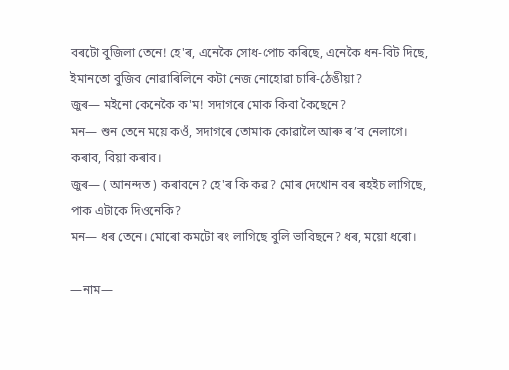বৰটো বুজিলা তেনে! হে'ৰ, এনেকৈ সোধ-পোচ কৰিছে, এনেকৈ ধন-বিট দিছে, ইমানতো বুজিব নোৱাৰিলিনে কটা নেজ নোহোৱা চাৰি-ঠেঙীয়া?
জুৰ— মইনো কেনেকৈ ক'ম! সদাগৰে মোক কিবা কৈছেনে?
মন— শুন তেনে ময়ে কওঁ, সদাগৰে তোমাক কোৱালৈ আৰু ৰ’ব নেলাগে। কৰাব, বিয়া কৰাব।
জুৰ— ( আনন্দত ) কৰাবনে? হে'ৰ কি কৱ? মোৰ দেখোন বৰ ৰহইচ লাগিছে, পাক এটাকে দিওনেকি?
মন— ধৰ তেনে। মোৰো কমটো ৰং লাগিছে বুলি ভাবিছনে? ধৰ, ময়ো ধৰো।

—নাম—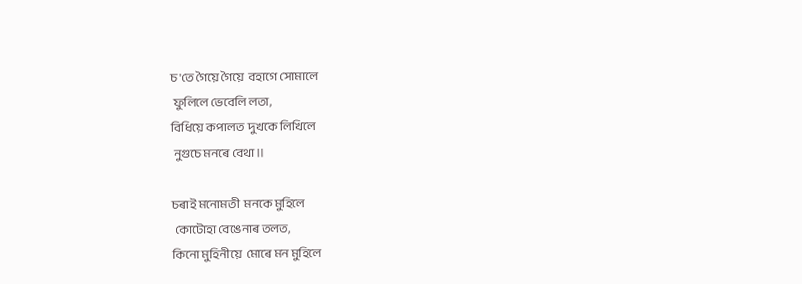চ'তে গৈয়ে গৈয়ে  বহাগে সোমালে
 ফুলিলে ভেবেলি লতা,
বিধিয়ে কপালত  দুখকে লিখিলে
 নুগুচে মনৰে বেথা॥

চৰাই মনোমতী  মনকে মুহিলে
 কোটোহা বেঙেনাৰ তলত,
কিনো মুহিনীয়ে  মোৰে মন মুহিলে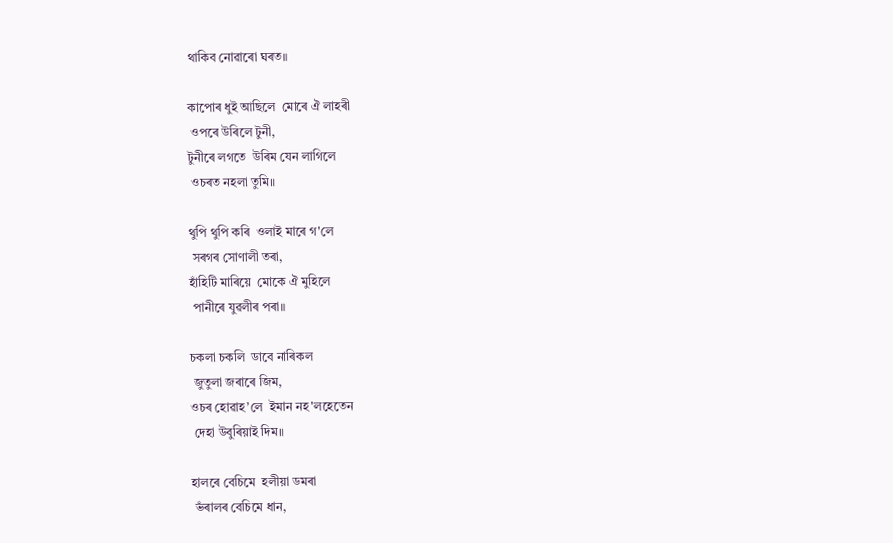থাকিব নোৱাৰো ঘৰত॥

কাপোৰ ধুই আছিলে  মোৰে ঐ লাহৰী
 ওপৰে উৰিলে টুনী,
টুনীৰে লগতে  উৰিম যেন লাগিলে
 ওচৰত নহলা তুমি॥

থুপি থুপি কৰি  ওলাই মাৰে গ'লে
 সৰগৰ সোণালী তৰা,
হাঁহিটি মাৰিয়ে  মোকে ঐ মুহিলে
 পানীৰে যুৱলীৰ পৰা॥

চকলা চকলি  ডাবে নাৰিকল
 জুতুলা জৰাৰে জিম,
ওচৰ হোৱাহ’লে  ইমান নহ'লহেতেন
 দেহা উবুৰিয়াই দিম॥

হালৰে বেচিমে  হলীয়া ডমৰা
 ভঁৰালৰ বেচিমে ধান,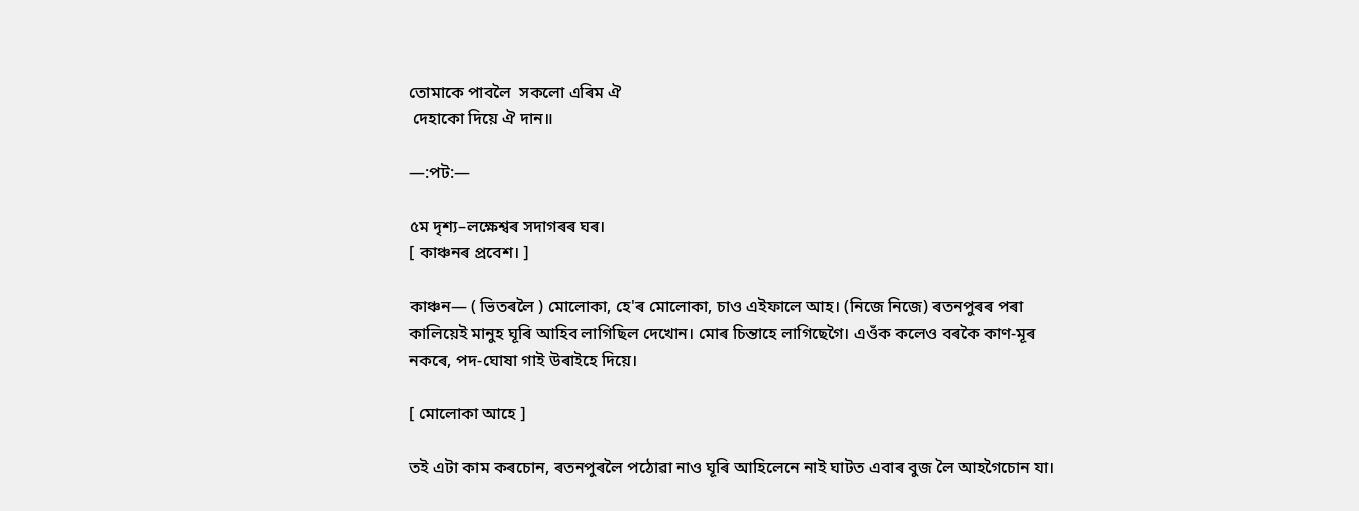তোমাকে পাবলৈ  সকলো এৰিম ঐ
 দেহাকো দিয়ে ঐ দান॥

—:পট:—

৫ম দৃশ্য–লক্ষেশ্বৰ সদাগৰৰ ঘৰ।
[ কাঞ্চনৰ প্ৰবেশ। ]

কাঞ্চন— ( ভিতৰলৈ ) মোলোকা, হে'ৰ মোলোকা, চাও এইফালে আহ। (নিজে নিজে) ৰতনপুৰৰ পৰা কালিয়েই মানুহ ঘূৰি আহিব লাগিছিল দেখোন। মোৰ চিন্তাহে লাগিছেগৈ। এওঁক কলেও বৰকৈ কাণ-মূৰ নকৰে, পদ-ঘোষা গাই উৰাইহে দিয়ে।

[ মোলোকা আহে ]

তই এটা কাম কৰচোন, ৰতনপুৰলৈ পঠোৱা নাও ঘূৰি আহিলেনে নাই ঘাটত এবাৰ বুজ লৈ আহগৈচোন যা।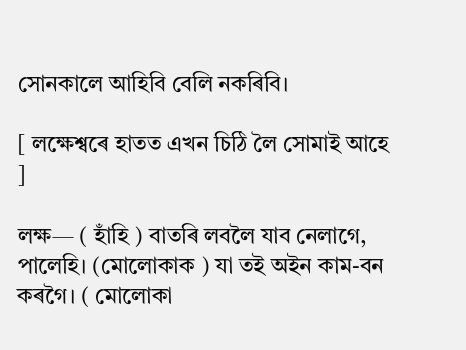সোনকালে আহিবি বেলি নকৰিবি।

[ লক্ষেশ্বৰে হাতত এখন চিঠি লৈ সোমাই আহে ]

লক্ষ— ( হাঁহি ) বাতৰি লবলৈ যাব নেলাগে, পালেহি। (মোলোকাক ) যা তই অইন কাম-বন কৰগৈ। ( মোলোকা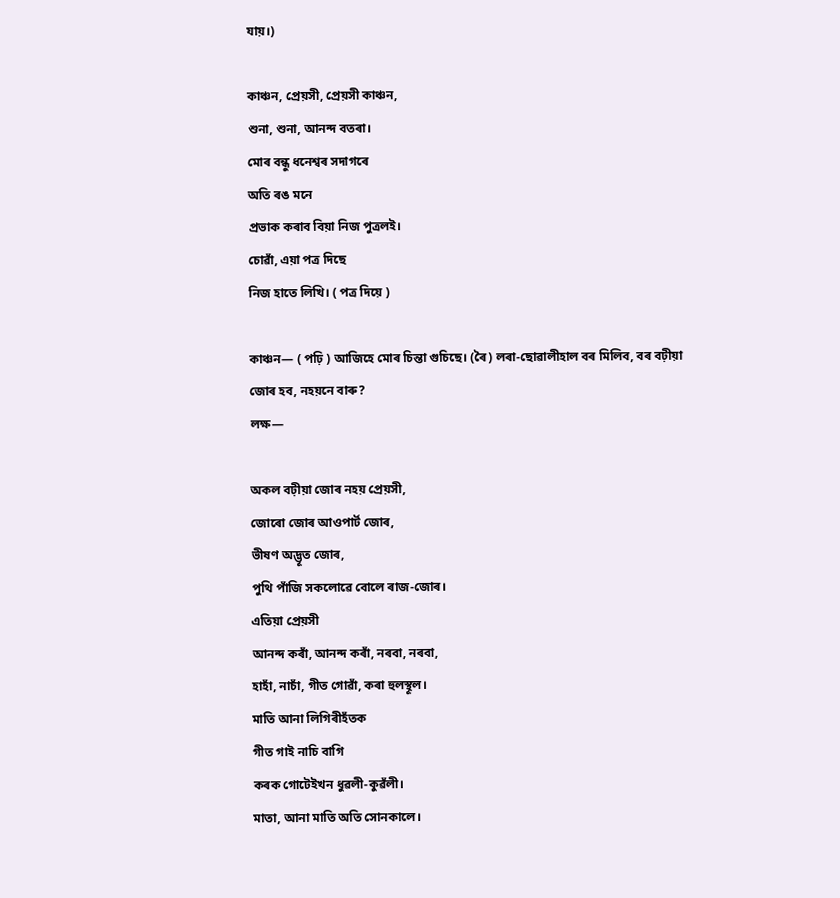যায়।)

কাঞ্চন, প্ৰেয়সী, প্ৰেয়সী কাঞ্চন,
শুনা, শুনা, আনন্দ বতৰা।
মোৰ বন্ধু ধনেশ্বৰ সদাগৰে
অতি ৰঙ মনে
প্ৰভাক কৰাব বিয়া নিজ পুত্ৰলই।
চোৱাঁ, এয়া পত্ৰ দিছে
নিজ হাতে লিখি। ( পত্ৰ দিয়ে )

কাঞ্চন— ( পঢ়ি ) আজিহে মোৰ চিন্তা গুচিছে। (ৰৈ) লৰা-ছোৱালীহাল বৰ মিলিব, বৰ বঢ়ীয়া জোৰ হব, নহয়নে বাৰু?
লক্ষ—

অকল বঢ়ীয়া জোৰ নহয় প্ৰেয়সী,
জোৰো জোৰ আওপাৰ্ট জোৰ,
ভীষণ অদ্ভূত জোৰ,
পুথি পাঁজি সকলোৱে বোলে ৰাজ-জোৰ।
এতিয়া প্ৰেয়সী
আনন্দ কৰাঁ, আনন্দ কৰাঁ, নৰবা, নৰবা,
হাহাঁ, নাচাঁ, গীত গোৱাঁ, কৰা হুলস্থূল।
মাতি আনা লিগিৰীহঁতক
গীত গাই নাচি বাগি
কৰক গোটেইখন ধুৱলী-কুৱঁলী।
মাতা, আনা মাতি অতি সোনকালে।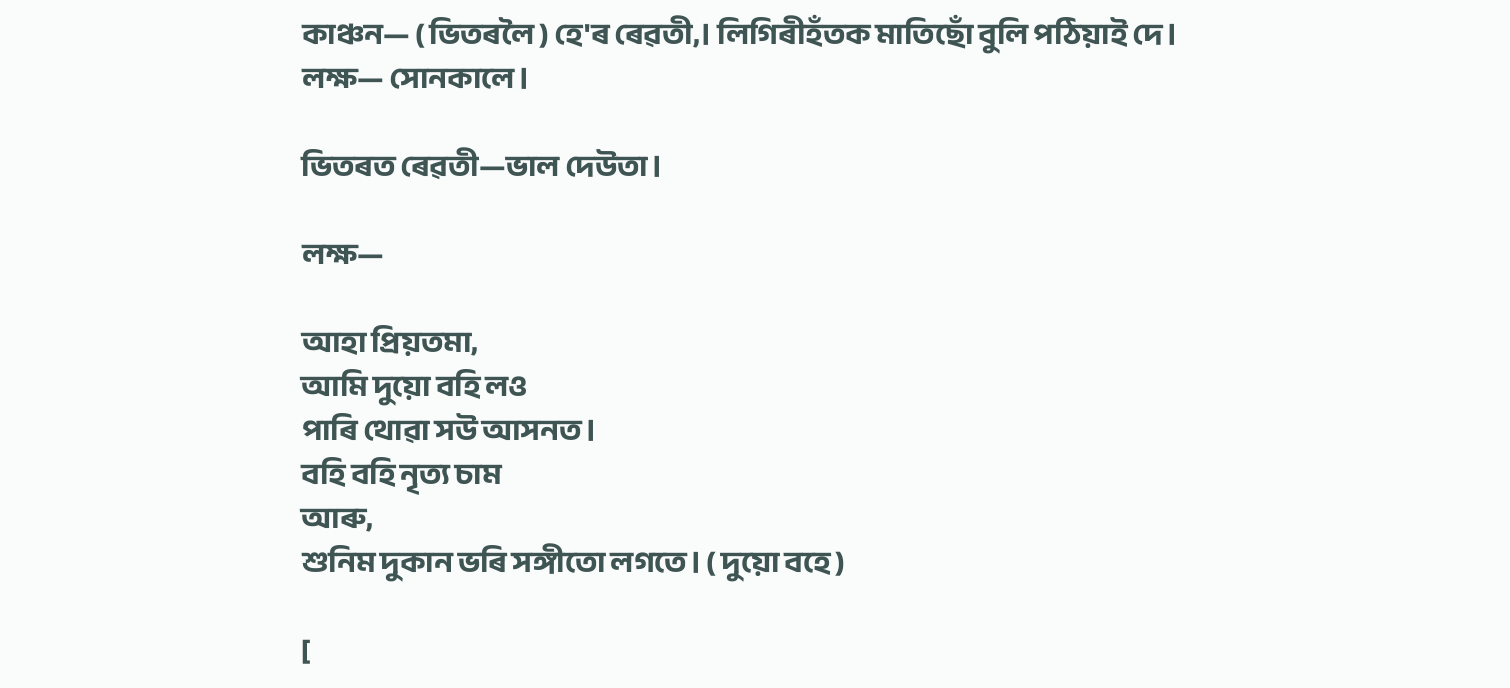কাঞ্চন— ( ভিতৰলৈ ) হে'ৰ ৰেৱতী,। লিগিৰীহঁতক মাতিছোঁ বুলি পঠিয়াই দে।
লক্ষ— সোনকালে।

ভিতৰত ৰেৱতী—ভাল দেউতা।

লক্ষ—

আহা প্ৰিয়তমা,
আমি দুয়ো বহি লও
পাৰি থোৱা সউ আসনত।
বহি বহি নৃত্য চাম
আৰু,
শুনিম দুকান ভৰি সঙ্গীতো লগতে। ( দুয়ো বহে )

[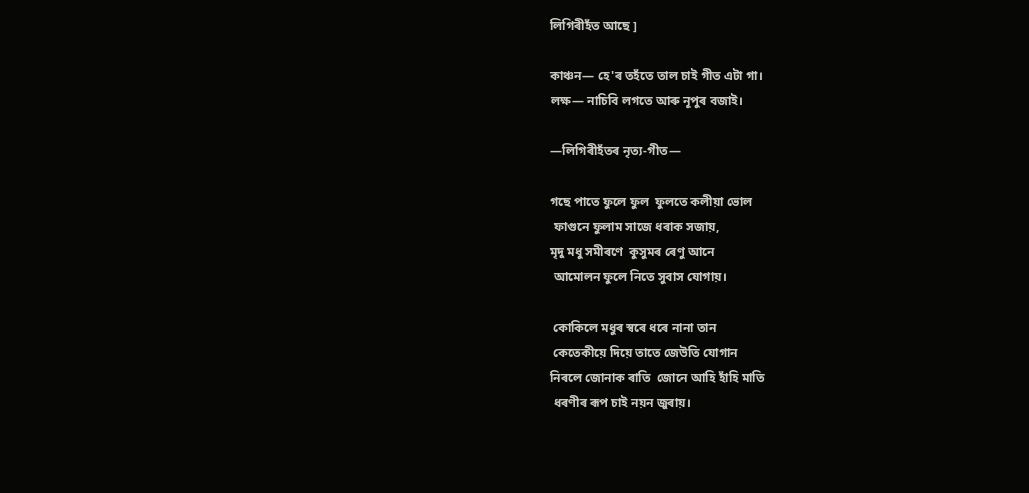লিগিৰীহঁত আছে ]

কাঞ্চন— হে'ৰ তহঁতে তাল চাই গীত এটা গা।
লক্ষ— নাচিবি লগতে আৰু নূপুৰ বজাই।

—লিগিৰীহঁতৰ নৃত্য-গীত—

গছে পাতে ফুলে ফুল  ফুলতে কলীয়া ভোল
 ফাগুনে ফুলাম সাজে ধৰাক সজায়,
মৃদু মধু সমীৰণে  কুসুমৰ ৰেণু আনে
 আমোলন ফুলে নিতে সুবাস যোগায়।

 কোকিলে মধুৰ স্বৰে ধৰে নানা তান
 কেতেকীয়ে দিয়ে তাতে জেউতি যোগান
নিৰলে জোনাক ৰাতি  জোনে আহি হাঁহি মাতি
 ধৰণীৰ ৰূপ চাই নয়ন জুৰায়।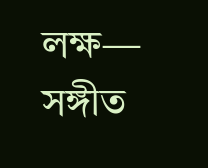লক্ষ— সঙ্গীত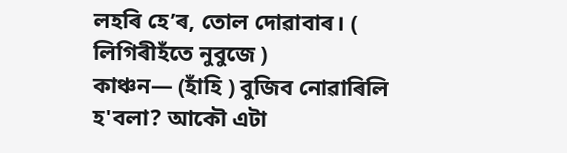লহৰি হে’ৰ, তোল দোৱাবাৰ। ( লিগিৰীহঁতে নুবুজে )
কাঞ্চন— (হাঁহি ) বুজিব নোৱাৰিলি হ'বলা? আকৌ এটা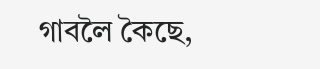গাবলৈ কৈছে,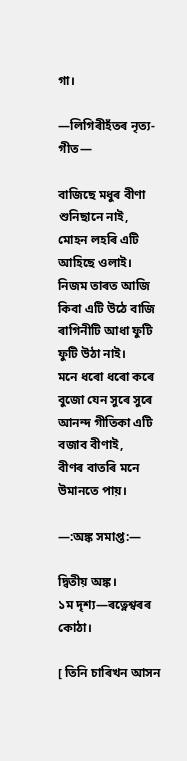গা।

—লিগিৰীহঁতৰ নৃত্য-গীত—

বাজিছে মধুৰ বীণা শুনিছানে নাই,
মোহন লহৰি এটি আহিছে ওলাই।
নিজম তাৰত আজি  কিবা এটি উঠে বাজি
ৰাগিনীটি আধা ফুটি ফুটি উঠা নাই।
মনে ধৰো ধৰো কৰে  বুজো যেন সুৰে সুৰে
আনন্দ গীতিকা এটি বজাব বীণাই,
বীণৰ বাতৰি মনে উমানতে পায়।

—:অঙ্ক সমাপ্ত:—

দ্বিতীয় অঙ্ক।
১ম দৃশ্য—ৰত্নেশ্বৰৰ কোঠা।

[ তিনি চাৰিখন আসন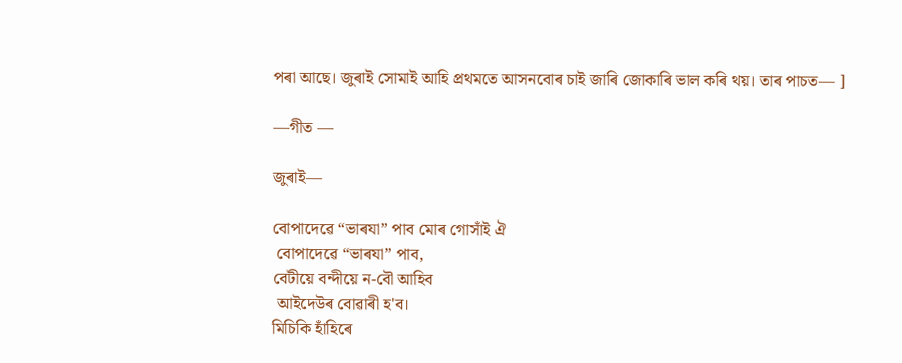পৰা আছে। জুৰাই সোমাই আহি প্ৰথমতে আসনবোৰ চাই জাৰি জোকাৰি ভাল কৰি থয়। তাৰ পাচত— ]

—গীত —

জুৰাই—

বোপাদেৱে “ভাৰযা” পাব মোৰ গোসাঁই ঐ
 বোপাদেৱে “ভাৰযা” পাব,
বেটীয়ে বন্দীয়ে ন-বৌ আহিব
 আইদেউৰ বোৱাৰী হ'ব।
মিচিকি হাঁহিৰে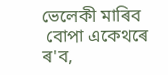ভেলেকী মাৰিব
 বোপা একেথৰে ৰ'ব,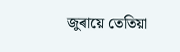জুৰায়ে তেতিয়া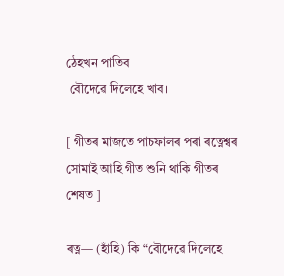ঠেহখন পাতিব
 বৌদেৱে দিলেহে খাব।

[ গীতৰ মাজতে পাচফালৰ পৰা ৰত্নেশ্বৰ সোমাই আহি গীত শুনি থাকি গীতৰ শেষত ]

ৰত্ন— (হাঁহি) কি “বৌদেৱে দিলেহে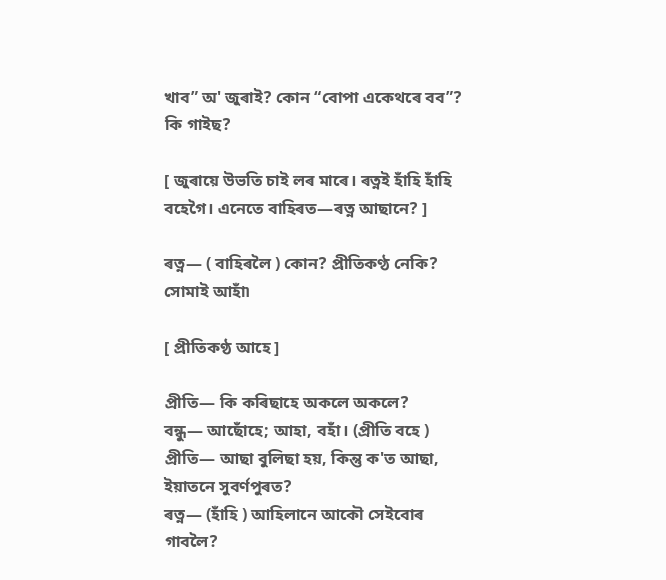খাব” অ' জুৰাই? কোন “বোপা একেথৰে বব”? কি গাইছ?

[ জুৰায়ে উভতি চাই লৰ মাৰে। ৰত্নই হাঁহি হাঁহি বহেগৈ। এনেতে বাহিৰত—ৰত্ন আছানে? ]

ৰত্ন— ( বাহিৰলৈ ) কোন? প্ৰীতিকণ্ঠ নেকি? সোমাই আহাঁ৷

[ প্ৰীতিকণ্ঠ আহে ]

প্ৰীতি— কি কৰিছাহে অকলে অকলে?
বন্ধু— আছোঁহে; আহা, বহাঁ। (প্ৰীতি বহে )
প্ৰীতি— আছা বুলিছা হয়, কিন্তু ক'ত আছা, ইয়াতনে সুবৰ্ণপুৰত?
ৰত্ন— (হাঁহি ) আহিলানে আকৌ সেইবোৰ গাবলৈ?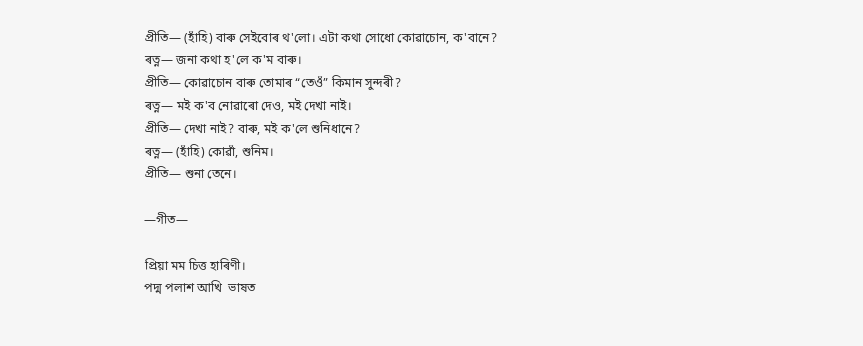প্ৰীতি— (হাঁহি) বাৰু সেইবোৰ থ'লো। এটা কথা সোধো কোৱাচোন, ক'বানে?
ৰত্ন— জনা কথা হ'লে ক'ম বাৰু।
প্ৰীতি— কোৱাচোন বাৰু তোমাৰ “তেওঁ” কিমান সুন্দৰী?
ৰত্ন— মই ক'ব নোৱাৰো দেও, মই দেখা নাই।
প্ৰীতি— দেখা নাই? বাৰু, মই ক'লে শুনিধানে?
ৰত্ন— (হাঁহি) কোৱাঁ, শুনিম।
প্ৰীতি— শুনা তেনে।

—গীত—

প্ৰিয়া মম চিত্ত হাৰিণী।
পদ্ম পলাশ আখি  ভাষত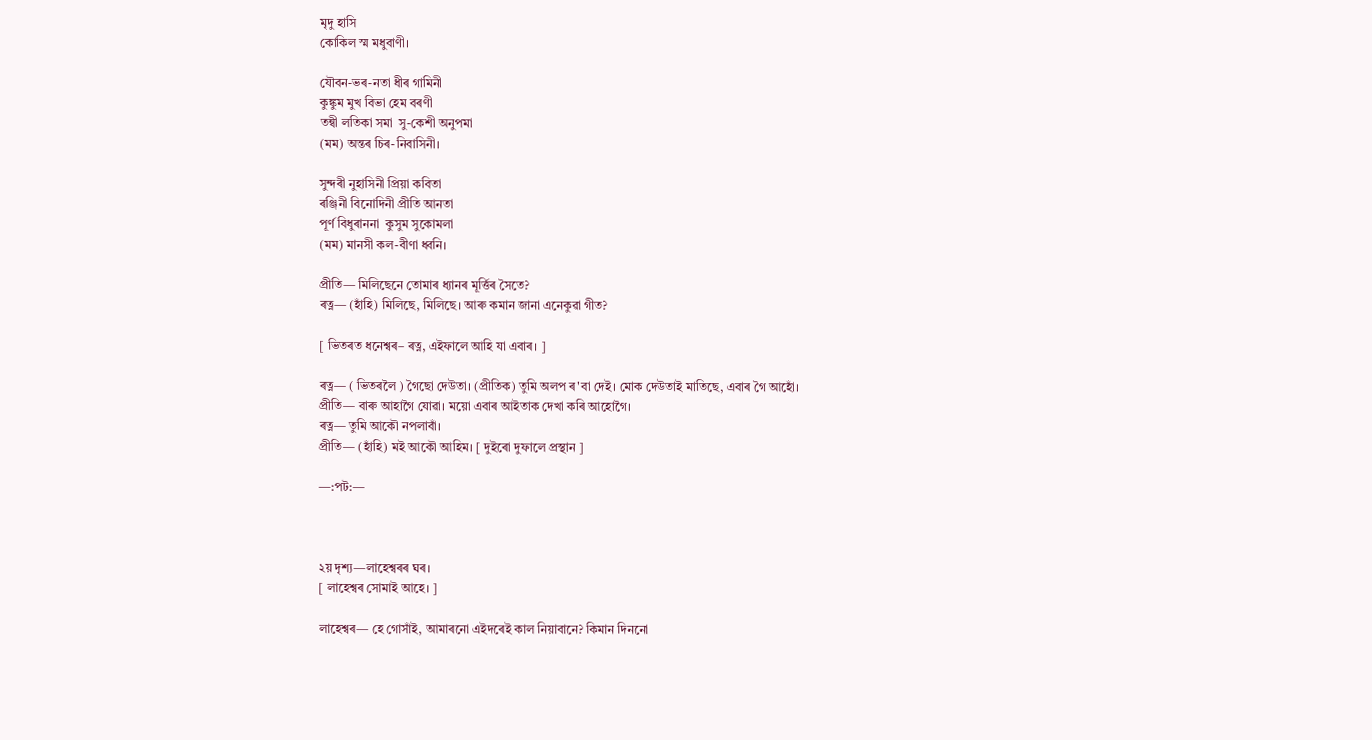মৃদু হাসি
কোকিল স্ম মধুবাণী।

যৌবন-ভৰ-নতা ধীৰ গামিনী
কুঙ্কুম মুখ বিভা হেম বৰণী
তন্বী লতিকা সমা  সু-কেশী অনুপমা
(মম) অন্তৰ চিৰ-নিবাসিনী।

সুন্দৰী নুহাসিনী প্ৰিয়া কবিতা
ৰঞ্জিনী বিনোদিনী প্ৰীতি আনতা
পূৰ্ণ বিধুৰাননা  কুসুম সুকোমলা
(মম) মানসী কল-বীণা ধ্বনি।

প্ৰীতি— মিলিছেনে তোমাৰ ধ্যানৰ মূৰ্ত্তিৰ সৈতে?
ৰত্ন— (হাঁহি) মিলিছে, মিলিছে। আৰু কমান জানা এনেকুৱা গীত?

[ ভিতৰত ধনেশ্বৰ– ৰত্ন, এইফালে আহি যা এবাৰ। ]

ৰত্ন— ( ভিতৰলৈ ) গৈছো দেউতা। (প্ৰীতিক) তুমি অলপ ৰ'বা দেই। মোক দেউতাই মাতিছে, এবাৰ গৈ আহোঁ।
প্ৰীতি— বাৰু আহাগৈ যোৱা। ময়ো এবাৰ আইতাক দেখা কৰি আহোগৈ।
ৰত্ন— তুমি আকৌ নপলাবাঁ।
প্ৰীতি— (হাঁহি) মই আকৌ আহিম। [ দুইৰো দুফালে প্ৰস্থান ]

—:পট:—



২য় দৃশ্য—লাহেশ্বৰৰ ঘৰ।
[ লাহেশ্বৰ সোমাই আহে। ]

লাহেশ্বৰ— হে গোসাঁই, আমাৰনো এইদৰেই কাল নিয়াবানে? কিমান দিননো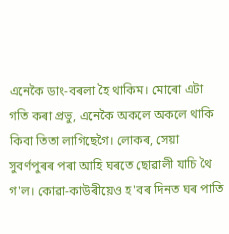এনেকৈ ডাং-বৰলা হৈ থাকিম। মোৰো এটা
গতি কৰা প্ৰভু, এনেকৈ অকলে অকলে থাকি কিবা তিতা লাগিছেগৈ। লোকৰ, সেয়া সুবৰ্ণপুৰৰ পৰা আহি ঘৰতে ছোৱালী যাচি থৈ গ'ল। কোৱা-কাউৰীয়েও হ'বৰ দিনত ঘৰ পাতি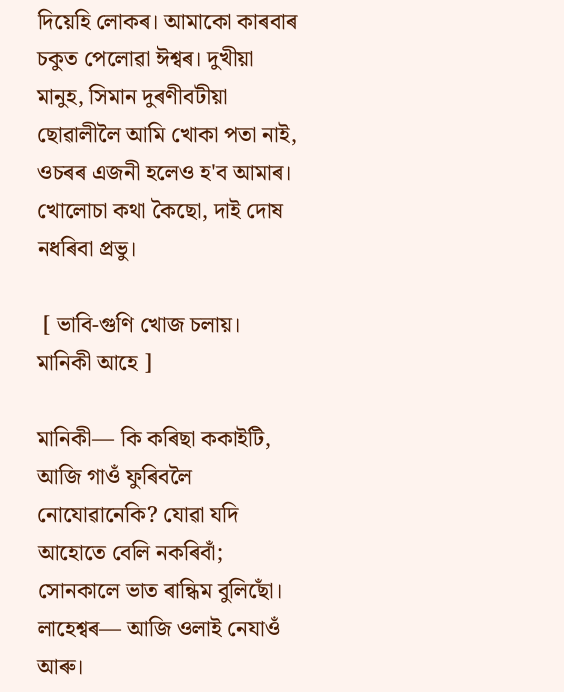দিয়েহি লোকৰ। আমাকো কাৰবাৰ চকুত পেলোৱা ঈশ্বৰ। দুখীয়া মানুহ, সিমান দুৰণীবটীয়া ছোৱালীলৈ আমি খোকা পতা নাই, ওচৰৰ এজনী হলেও হ'ব আমাৰ। খোলোচা কথা কৈছো, দাই দোষ নধৰিবা প্ৰভু।

 [ ভাবি-গুণি খোজ চলায়। মানিকী আহে ]

মানিকী— কি কৰিছা ককাইটি, আজি গাওঁ ফুৰিবলৈ নোযোৱানেকি? যোৱা যদি আহোতে বেলি নকৰিবাঁ; সোনকালে ভাত ৰান্ধিম বুলিছোঁ।
লাহেশ্বৰ— আজি ওলাই নেযাওঁ আৰু।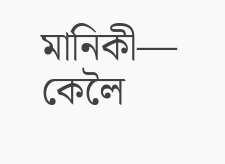মানিকী— কেলৈ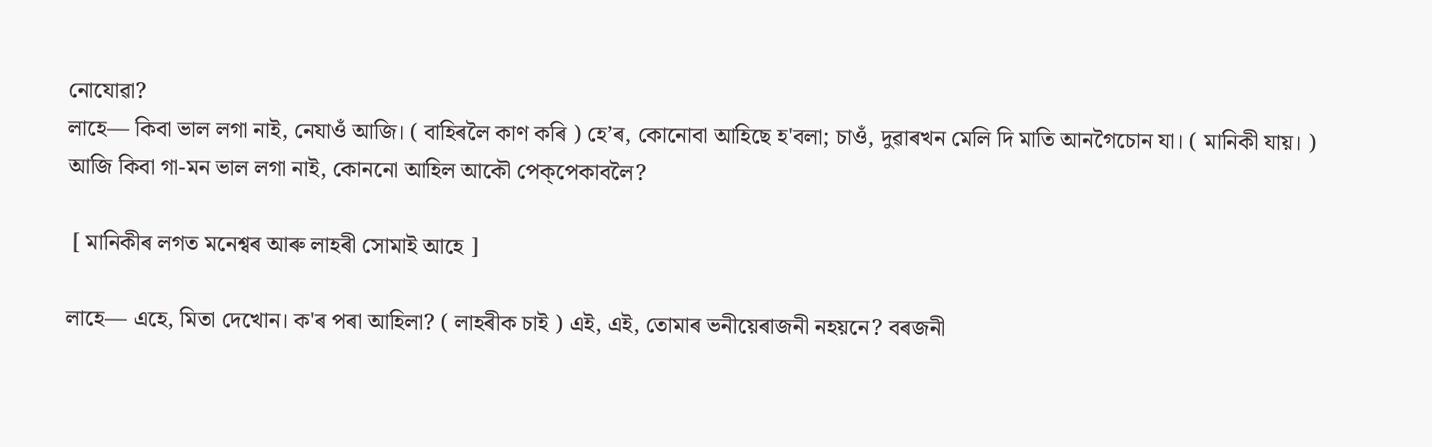নোযোৱা?
লাহে— কিবা ভাল লগা নাই, নেযাওঁ আজি। ( বাহিৰলৈ কাণ কৰি ) হে’ৰ, কোনোবা আহিছে হ'বলা; চাওঁ, দুৱাৰখন মেলি দি মাতি আনগৈচোন যা। ( মানিকী যায়। ) আজি কিবা গা-মন ভাল লগা নাই, কোননো আহিল আকৌ পেক্‌পেকাবলৈ?

 [ মানিকীৰ লগত মনেশ্বৰ আৰু লাহৰী সোমাই আহে ]

লাহে— এহে, মিতা দেখোন। ক'ৰ পৰা আহিলা? ( লাহৰীক চাই ) এই, এই, তোমাৰ ভনীয়েৰাজনী নহয়নে? বৰজনী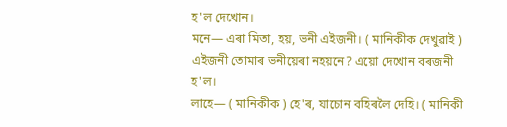হ'ল দেখোন।
মনে— এৰা মিতা, হয়, ভনী এইজনী। ( মানিকীক দেখুৱাই ) এইজনী তোমাৰ ভনীয়েৰা নহয়নে? এয়ো দেখোন বৰজনী হ'ল।
লাহে— ( মানিকীক ) হে'ৰ, যাচোন বহিৰলৈ দেহি। ( মানিকী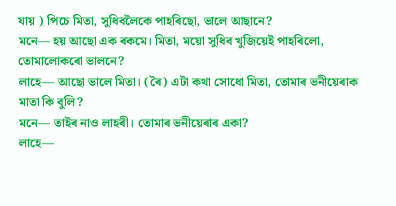যায় ) পিচে মিতা, সুধিবলৈকে পাহৰিছো, ভালে আছানে?
মনে— হয় আছো এক ৰকমে। মিতা, ময়ো সুধিব খুজিয়েই পাহৰিলো, তোমালোকৰো ভালনে?
লাহে— আছো ভালে মিতা। (ৰৈ) এটা কথা সোধো মিতা, তোমাৰ ভনীয়েৰাক মাতা কি বুলি?
মনে— তাইৰ নাও লাহৰী। তোমাৰ ভনীয়েৰাৰ একা?
লাহে—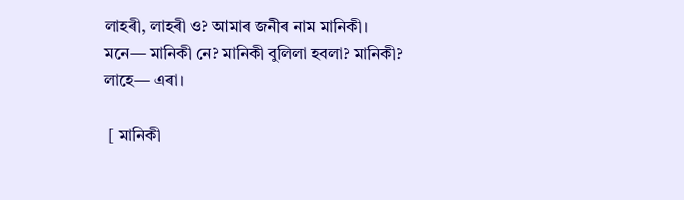লাহৰী, লাহৰী ও? আমাৰ জনীৰ নাম মানিকী।
মনে— মানিকী নে? মানিকী বুলিলা হবলা? মানিকী?
লাহে— এৰা।

 [ মানিকী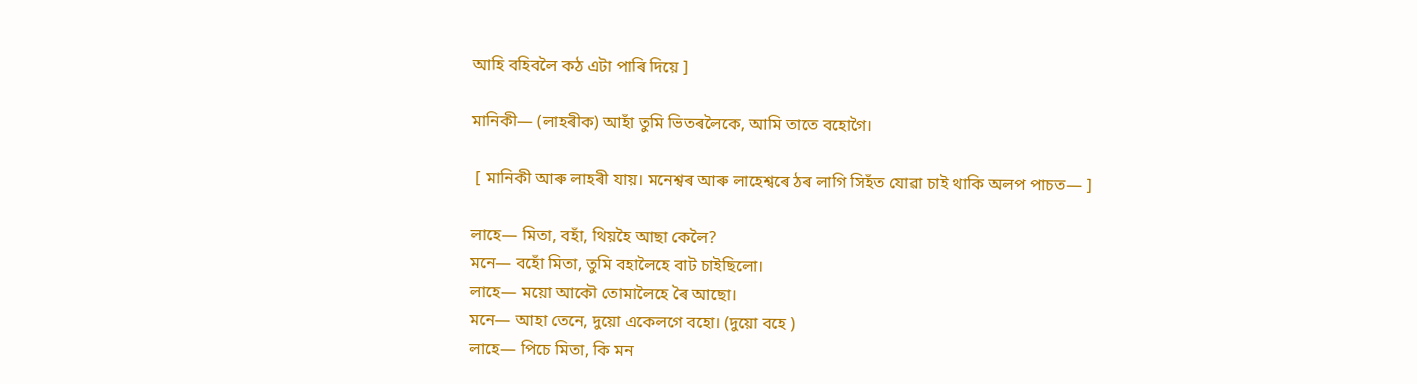আহি বহিবলৈ কঠ এটা পাৰি দিয়ে ]

মানিকী— (লাহৰীক) আহাঁ তুমি ভিতৰলৈকে, আমি তাতে বহোগৈ।

 [ মানিকী আৰু লাহৰী যায়। মনেশ্বৰ আৰু লাহেশ্বৰে ঠৰ লাগি সিহঁত যোৱা চাই থাকি অলপ পাচত— ]

লাহে— মিতা, বহাঁ, থিয়হৈ আছা কেলৈ?
মনে— বহোঁ মিতা, তুমি বহালৈহে বাট চাইছিলো।
লাহে— ময়ো আকৌ তোমালৈহে ৰৈ আছো।
মনে— আহা তেনে, দুয়ো একেলগে বহো। (দুয়ো বহে )
লাহে— পিচে মিতা, কি মন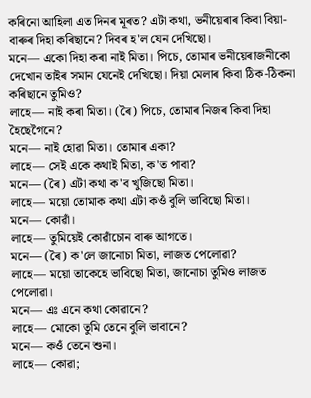কৰিনো আহিলা এত দিনৰ মূৰত? এটা কথা, ভনীয়েৰাৰ কিবা বিয়া-বাৰুৰ দিহা কৰিছানে? দিবৰ হ'ল যেন দেখিছো।
মনে— একো দিহা কৰা নাই মিতা। পিচে, তোমাৰ ভনীয়েৰাজনীকো দেখোন তাইৰ সমান যেনেই দেখিছো। দিয়া মেলাৰ কিবা ঠিক-ঠিকনা কৰিছানে তুমিও?
লাহে— নাই কৰা মিতা। (ৰৈ) পিচে, তোমাৰ নিজৰ কিবা দিহা হৈছেগৈনে?
মনে— নাই হোৱা মিতা। তোমাৰ একা?
লাহে— সেই একে কথাই মিতা, ক'ত পাবা?
মনে― (ৰৈ) এটা কথা ক'ব খুজিছো মিতা।
লাহে— ময়ো তোমাক কথা এটা কওঁ বুলি ভাবিছো মিতা।
মনে— কোৱাঁ।
লাহে— তুমিয়েই কোৱাঁচোন বাৰু আগতে।
মনে― (ৰৈ) ক'লে জানোচা মিতা, লাজত পেলোৱা?
লাহে— ময়ো তাকেহে ভাবিছো মিতা, জানোচা তুমিও লাজত পেলোৱা।
মনে— এঃ এনে কথা কোৱানে?
লাহে— মোকো তুমি তেনে বুলি ভাবানে?
মনে— কওঁ তেনে শুনা।
লাহে— কোৱা;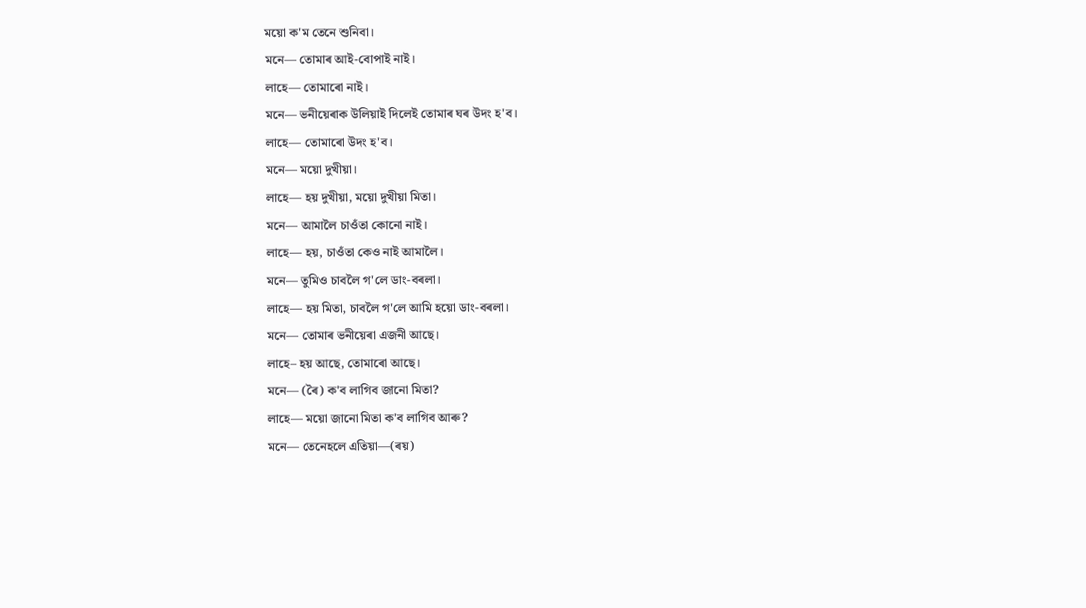ময়ো ক'ম তেনে শুনিবা।
মনে— তোমাৰ আই-বোপাই নাই।
লাহে— তোমাৰো নাই।
মনে— ভনীয়েৰাক উলিয়াই দিলেই তোমাৰ ঘৰ উদং হ'ব।
লাহে— তোমাৰো উদং হ'ব।
মনে— ময়ো দুখীয়া।
লাহে— হয় দুখীয়া, ময়ো দুখীয়া মিতা।
মনে— আমালৈ চাওঁতা কোনো নাই।
লাহে― হয়, চাওঁতা কেও নাই আমালৈ।
মনে— তুমিও চাবলৈ গ'লে ডাং-বৰলা।
লাহে― হয় মিতা, চাবলৈ গ'লে আমি হয়ো ডাং-বৰলা।
মনে— তোমাৰ ভনীয়েৰা এজনী আছে।
লাহে– হয় আছে, তোমাৰো আছে।
মনে— (ৰৈ) ক'ব লাগিব জানো মিতা?
লাহে— ময়ো জানো মিতা ক'ব লাগিব আৰু?
মনে— তেনেহলে এতিয়া—(ৰয়)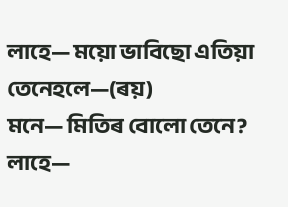লাহে— ময়ো ভাবিছো এতিয়া তেনেহলে—(ৰয়)
মনে— মিতিৰ বোলো তেনে?
লাহে—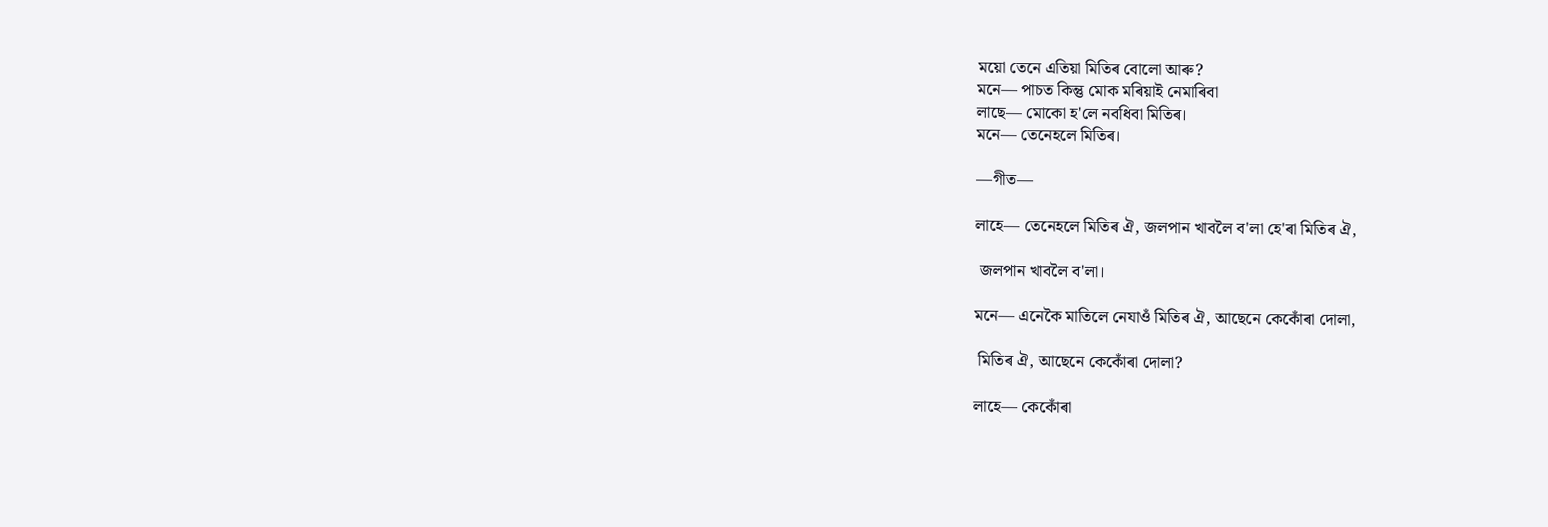ময়ো তেনে এতিয়া মিতিৰ বোলো আৰু?
মনে— পাচত কিন্তু মোক মৰিয়াই নেমাৰিবা
লাছে— মোকো হ'লে নবধিবা মিতিৰ।
মনে— তেনেহলে মিতিৰ।

—গীত—

লাহে— তেনেহলে মিতিৰ ঐ, জলপান খাবলৈ ব'লা হে'ৰা মিতিৰ ঐ,

 জলপান খাবলৈ ব'লা।

মনে— এনেকৈ মাতিলে নেযাওঁ মিতিৰ ঐ, আছেনে কেকোঁৰা দোলা,

 মিতিৰ ঐ, আছেনে কেকোঁৰা দোলা?

লাহে— কেকোঁৰা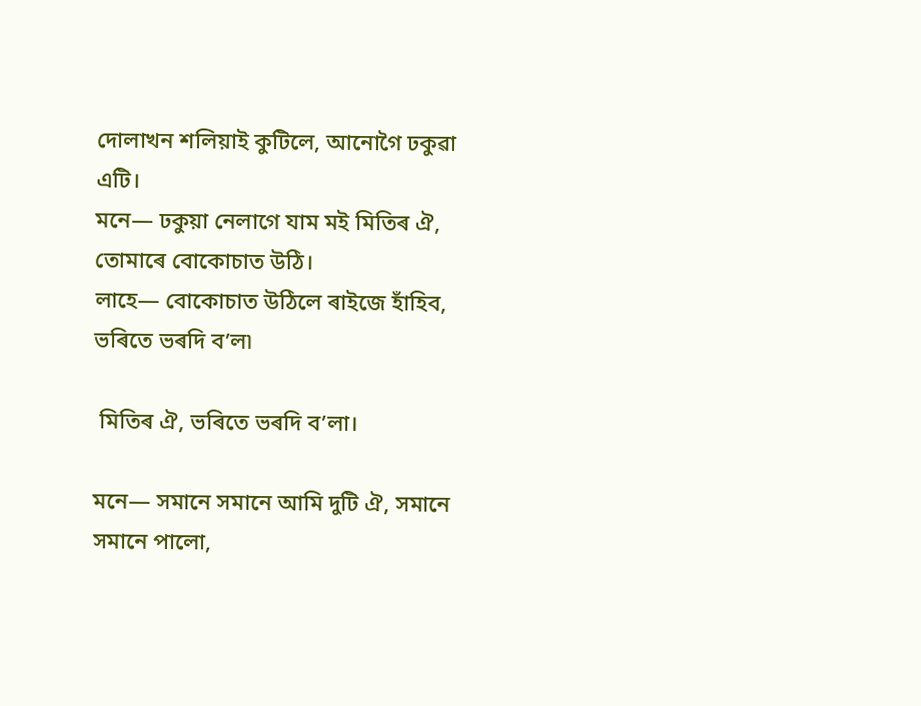দোলাখন শলিয়াই কুটিলে, আনোগৈ ঢকুৱা এটি।
মনে— ঢকুয়া নেলাগে যাম মই মিতিৰ ঐ, তোমাৰে বোকোচাত উঠি।
লাহে— বোকোচাত উঠিলে ৰাইজে হাঁহিব, ভৰিতে ভৰদি ব’ল৷

 মিতিৰ ঐ, ভৰিতে ভৰদি ব’লা।

মনে— সমানে সমানে আমি দুটি ঐ, সমানে সমানে পালো,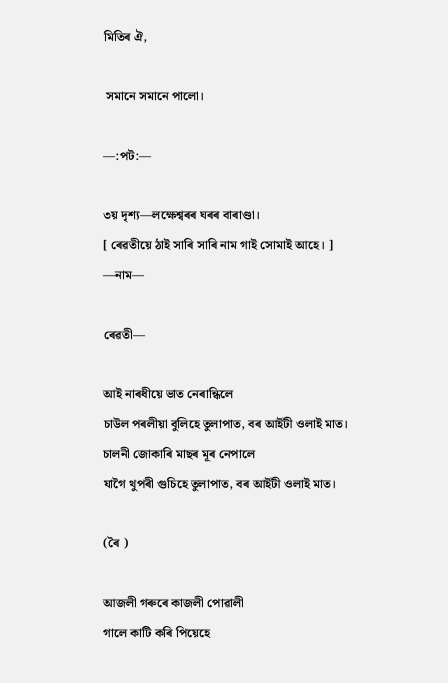মিতিৰ ঐ,

 সমানে সমানে পালো।

—:পট:—

৩য় দৃশ্য—লক্ষেশ্বৰৰ ঘৰৰ বাৰাণ্ডা।
[ ৰেৱতীয়ে ঠাই সাৰি সাৰি নাম গাই সোমাই আহে। ]
—নাম—

ৰেৱতী—

আই নাৰধীয়ে ভাত নেৰান্ধিলে
চাউল পৰলীয়া বুলিহে তুলাপাত, বৰ আইটী ওলাই মাত।
চালনী জোকাৰি মাছৰ মূৰ নেপালে
যাগৈ থুপৰী গুচিহে তুলাপাত, বৰ আইটী ওলাই মাত।

(ৰৈ )

আজলী গৰুৰে কাজলী পোৱালী
গালে কাটি কৰি পিয়েহে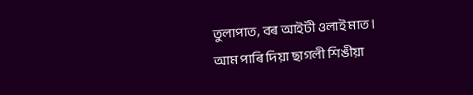তুলাপাত, বৰ আইটী ওলাই মাত।
আম পাৰি দিয়া ছাগলী শিঙীয়া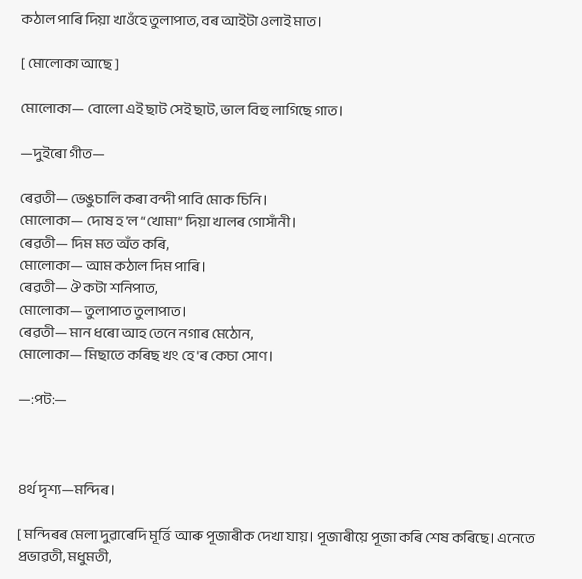কঠাল পাৰি দিয়া খাওঁহে তুলাপাত, বৰ আইটা ওলাই মাত।

[ মোলোকা আছে ]

মোলোকা— বোলো এই ছাট সেই ছাট, ভাল বিহু লাগিছে গাত।

—দুইৰো গীত—

ৰেৱতী— ভেঙুচালি কৰা বন্দী পাবি মোক চিনি।
মোলোকা— দোষ হ'ল “খোমা” দিয়া খালৰ গোসাঁনী।
ৰেৱতী— দিম মত অঁত কৰি,
মোলোকা— আম কঠাল দিম পাৰি।
ৰেৱতী— ঔ কটা শনিপাত,
মোলোকা— তুলাপাত তুলাপাত।
ৰেৱতী— মান ধৰো আহ তেনে নগাৰ মেঠোন,
মোলোকা— মিছাতে কৰিছ খং হে'ৰ কেচা সোণ।

—:পট:—



৪ৰ্থ দৃশ্য—মন্দিৰ।

[ মন্দিৰৰ মেলা দুৱাৰেদি মূৰ্ত্তি আৰু পূজাৰীক দেখা যায়। পূজাৰীয়ে পূজা কৰি শেষ কৰিছে। এনেতে প্ৰভাৱতী, মধুমতী,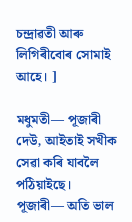চন্দ্ৰাৱতী আৰু লিগিৰীবোৰ সোমাই আহে। ]

মধুমতী— পূজাৰী দেউ, আইতাই সখীক সেৱা কৰি যাবলৈ পঠিয়াইছে।
পূজাৰী— অতি ভাল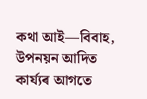কথা আই—বিবাহ, উপনয়ন আদিত কাৰ্য্যৰ আগতে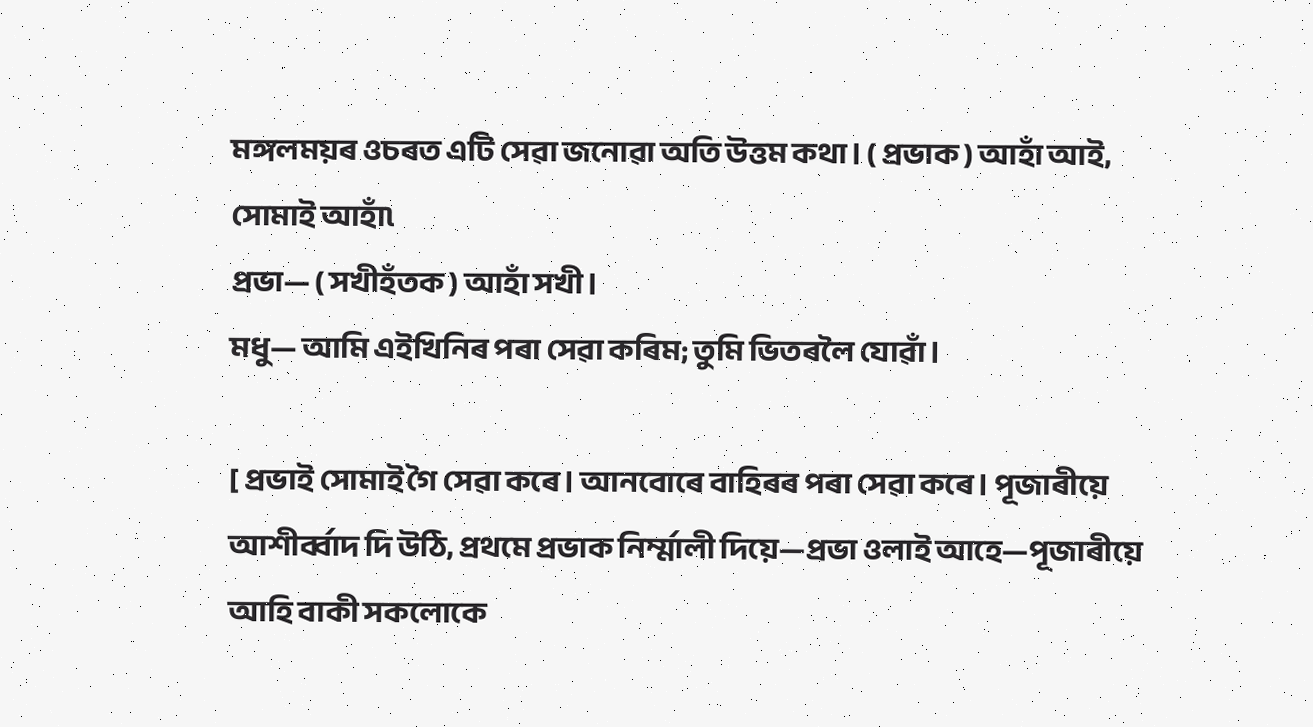মঙ্গলময়ৰ ওচৰত এটি সেৱা জনোৱা অতি উত্তম কথা। ( প্ৰভাক ) আহাঁ আই, সোমাই আহাঁ৷
প্ৰভা— ( সখীহঁতক ) আহাঁ সখী।
মধু— আমি এইখিনিৰ পৰা সেৱা কৰিম; তুমি ভিতৰলৈ যোৱাঁ।

[ প্ৰভাই সোমাই গৈ সেৱা কৰে। আনবোৰে বাহিৰৰ পৰা সেৱা কৰে। পূজাৰীয়ে আশীৰ্ব্বাদ দি উঠি, প্ৰথমে প্ৰভাক নিৰ্ম্মালী দিয়ে—প্ৰভা ওলাই আহে—পূজাৰীয়ে আহি বাকী সকলোকে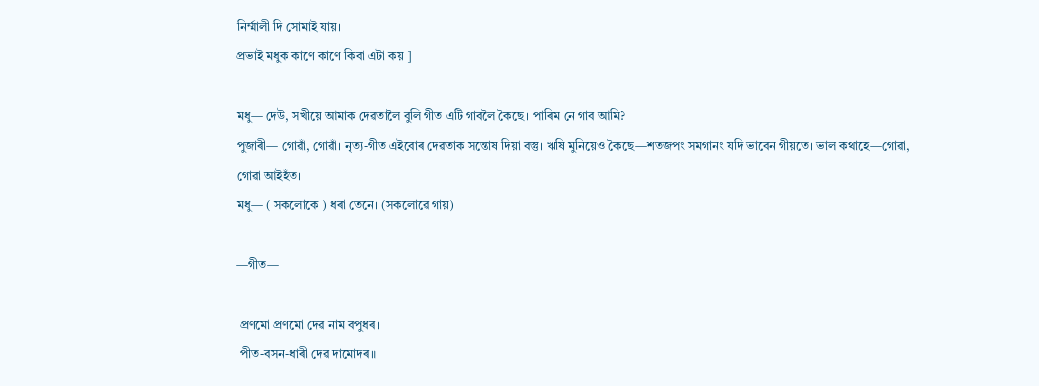নিৰ্ম্মালী দি সোমাই যায়।
প্ৰভাই মধুক কাণে কাণে কিবা এটা কয় ]

মধু— দেউ, সখীয়ে আমাক দেৱতালৈ বুলি গীত এটি গাবলৈ কৈছে। পাৰিম নে গাব আমি?
পুজাৰী— গোৱাঁ, গোৱাঁ। নৃত্য-গীত এইবোৰ দেৱতাক সন্তোষ দিয়া বস্তু। ঋষি মুনিয়েও কৈছে—শতজপং সমগানং যদি ভাবেন গীয়তে। ভাল কথাহে—গোৱা, গোৱা আইহঁত।
মধু— ( সকলোকে ) ধৰা তেনে। (সকলোৱে গায়)

—গীত—

 প্ৰণমো প্ৰণমো দেৱ নাম বপুধৰ।
 পীত-বসন-ধাৰী দেৱ দামোদৰ॥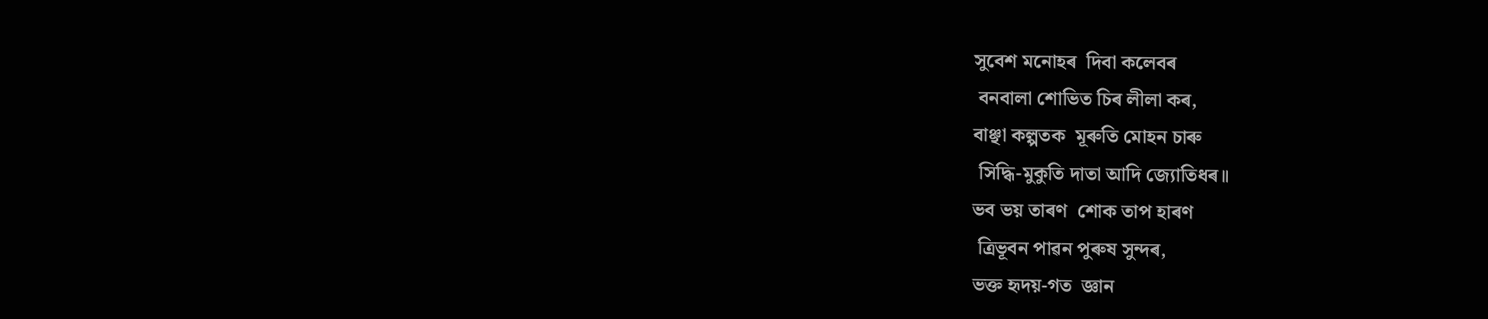সুবেশ মনোহৰ  দিবা কলেবৰ
 বনবালা শোভিত চিৰ লীলা কৰ,
বাঞ্ছা কল্পতক  মূৰুতি মোহন চাৰু
 সিদ্ধি-মুকুতি দাতা আদি জ্যোতিধৰ॥
ভব ভয় তাৰণ  শোক তাপ হাৰণ
 ত্ৰিভূবন পাৱন পুৰুষ সুন্দৰ,
ভক্ত হৃদয়-গত  জ্ঞান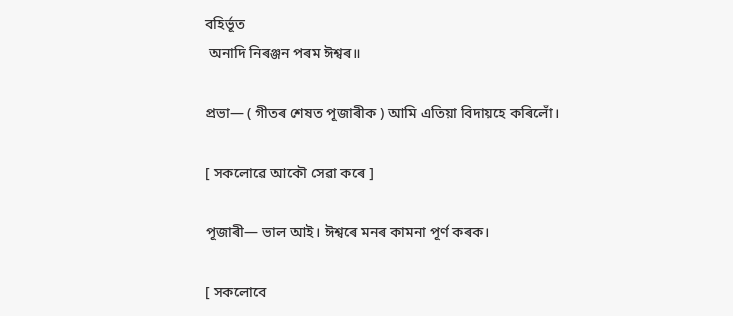বহিৰ্ভূত
 অনাদি নিৰঞ্জন পৰম ঈশ্বৰ॥

প্ৰভা— ( গীতৰ শেষত পূজাৰীক ) আমি এতিয়া বিদায়হে কৰিলোঁ।

[ সকলোৱে আকৌ সেৱা কৰে ]

পূজাৰী— ভাল আই। ঈশ্বৰে মনৰ কামনা পূৰ্ণ কৰক।

[ সকলোবে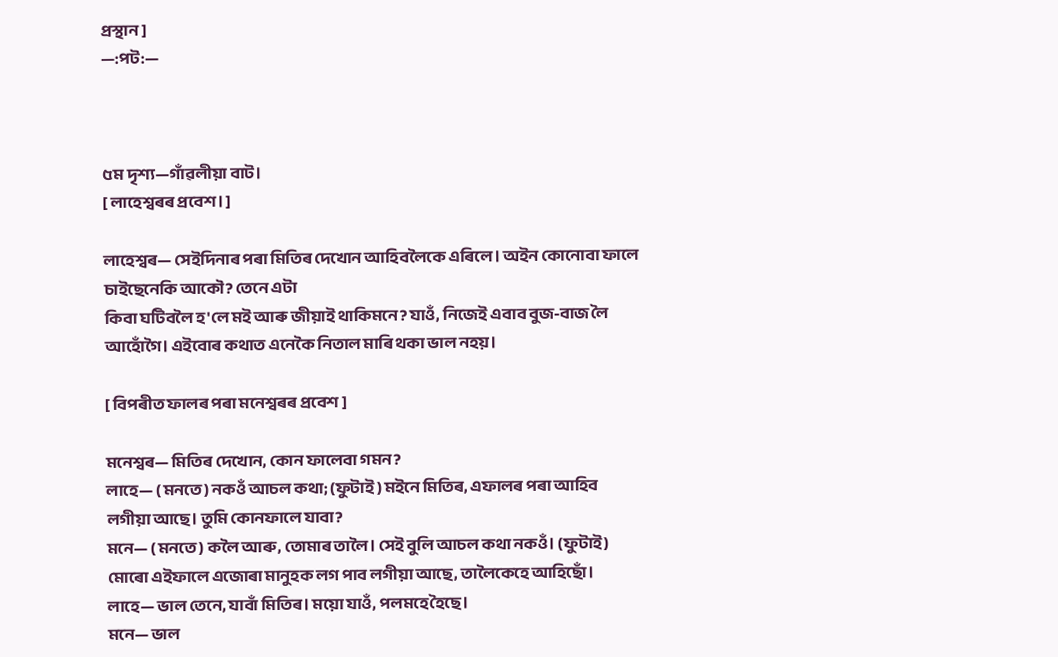প্ৰস্থান ]
—:পট:—



৫ম দৃশ্য—গাঁৱলীয়া বাট।
[ লাহেশ্বৰৰ প্ৰবেশ। ]

লাহেশ্বৰ— সেইদিনাৰ পৰা মিতিৰ দেখোন আহিবলৈকে এৰিলে। অইন কোনোবা ফালে চাইছেনেকি আকৌ? তেনে এটা
কিবা ঘটিবলৈ হ'লে মই আৰু জীয়াই থাকিমনে? যাওঁ, নিজেই এবাব বুজ-বাজ লৈ আহোঁগৈ। এইবোৰ কথাত এনেকৈ নিতাল মাৰি থকা ভাল নহয়।

[ বিপৰীত ফালৰ পৰা মনেশ্বৰৰ প্ৰবেশ ]

মনেশ্বৰ— মিতিৰ দেখোন, কোন ফালেবা গমন?
লাহে— ( মনতে ) নকওঁ আচল কথা; (ফুটাই ) মইনে মিতিৰ, এফালৰ পৰা আহিব লগীয়া আছে। তুমি কোনফালে যাবা?
মনে— ( মনতে) কলৈ আৰু, তোমাৰ তালৈ। সেই বুলি আচল কথা নকওঁ। (ফুটাই) মোৰো এইফালে এজোৰা মানুহক লগ পাব লগীয়া আছে, তালৈকেহে আহিছোঁ।
লাহে— ভাল তেনে, যাবাঁ মিতিৰ। ময়ো যাওঁ, পলমহে হৈছে।
মনে— ভাল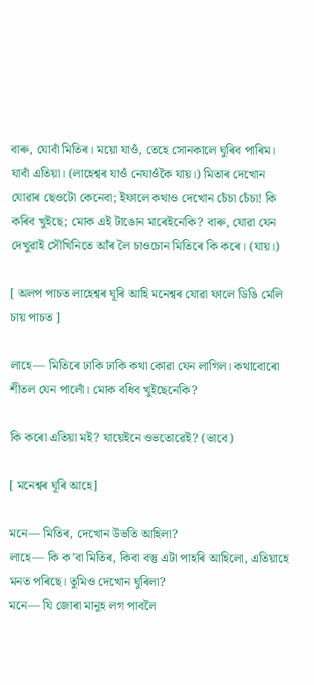বাৰু, যোবাঁ মিতিৰ। ময়ো যাওঁ, তেহে সোনকালে ঘুৰিব পাৰিম। যাবাঁ এতিয়া। (লাহেশ্বৰ যাওঁ নেযাওঁকৈ যায়।) মিতাৰ দেখোন যোৱাৰ ছেওটো কেনেবা; ইফালে কথাও দেখোন চেঁচা চেঁচা! কি কৰিব খুইছে; মোক এই টাঙোন মাৰেইনেকি? বাৰু, যোৱা যেন দেখুৱাই সৌখিনিতে আঁৰ লৈ চাওচোন মিতিৰে কি কৰে। (যায়।)

[ অলপ পাচত লাহেশ্বৰ ঘূৰি আহি মনেশ্বৰ যোৱা ফালে ডিঙি মেলি চায় পাচত ]

লাহে— মিতিৰে ঢাকি ঢাকি কথা কোৱা যেন লাগিল। কথাবোৰো শীতল যেন পালোঁ। মোক বধিব খুইছেনেকি?

কি কৰো এতিয়া মই? যায়েইনে ওভতোৱেই? (ভাবে)

[ মনেশ্বৰ ঘূৰি আহে]

মনে— মিতিৰ, দেখোন উভতি আহিলা?
লাহে— কি ক’বা মিতিৰ, কিবা বস্তু এটা পাহৰি আহিলো, এতিয়াহে মনত পৰিছে। তুমিও দেখোন ঘুৰিলা?
মনে— যি জোৰা মানুহ লগ পাবলৈ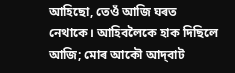আহিছো, তেওঁ আজি ঘৰত নেথাকে। আহিবলৈকে হাক দিছিলে আজি; মোৰ আকৌ আদ্‌বাট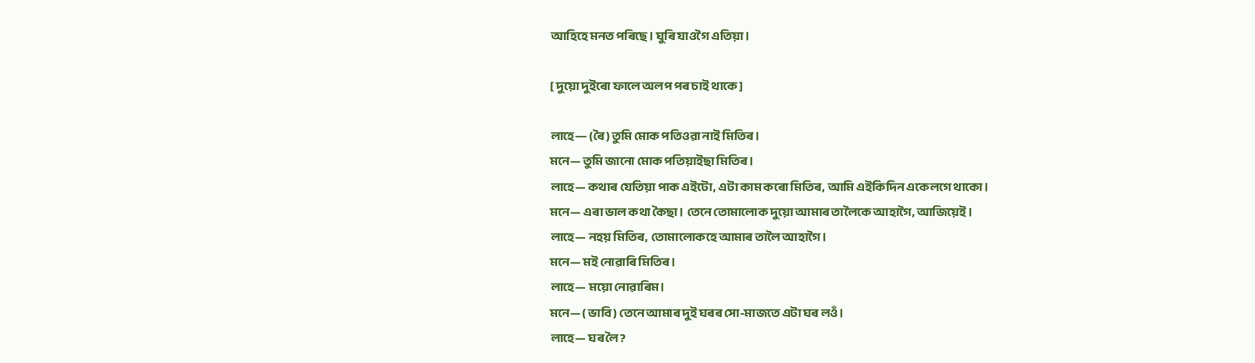আহিহে মনত পৰিছে। ঘুৰি যাওগৈ এতিয়া।

[ দুয়ো দুইৰো ফালে অলপ পৰ চাই থাকে ]

লাহে― (ৰৈ) তুমি মোক পতিওৱা নাই মিতিৰ।
মনে— তুমি জানো মোক পতিয়াইছা মিতিৰ।
লাহে— কথাৰ যেতিয়া পাক এইটো, এটা কাম কৰো মিতিৰ, আমি এইকিদিন একেলগে থাকো।
মনে— এৰা ভাল কথা কৈছা। তেনে তোমালোক দুয়ো আমাৰ তালৈকে আহাগৈ, আজিয়েই।
লাহে— নহয় মিতিৰ, তোমালোকহে আমাৰ তালৈ আহাগৈ।
মনে— মই নোৱাৰি‍ মিতিৰ।
লাহে— ময়ো নোৱাৰিম।
মনে— ( ভাবি ) তেনে আমাৰ দুই ঘৰৰ সো-মাজতে এটা ঘৰ লওঁ।
লাহে— ঘৰ লৈ?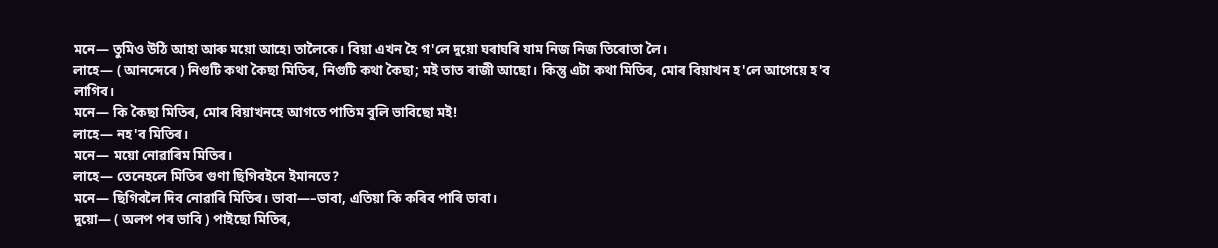মনে— তুমিও উঠি আহা আৰু ময়ো আহে৷ তালৈকে। বিয়া এখন হৈ গ'লে দুয়ো ঘৰাঘৰি যাম নিজ নিজ তিৰোতা লৈ।
লাহে― ( আনন্দেৰে ) নিগুটি কথা কৈছা মিতিৰ, নিগুটি কথা কৈছা; মই তাত ৰাজী আছো। কিন্তু এটা কথা মিতিৰ, মোৰ বিয়াখন হ'লে আগেয়ে হ'ব লাগিব।
মনে— কি কৈছা মিতিৰ, মোৰ বিয়াখনহে আগতে পাতিম বুলি ভাবিছো ম‍ই!
লাহে— নহ'ব মিতিৰ।
মনে— ময়ো নোৱাৰিম মিতিৰ।
লাহে— তেনেহলে মিতিৰ গুণা ছিগিবইনে ইমানতে?
মনে— ছিগিবলৈ দিব নোৱাৰি মিতিৰ। ভাবা—–ভাবা, এতিয়া কি কৰিব পাৰি ভাবা।
দুয়ো— ( অলপ পৰ ভাবি ) পাইছো মিতিৰ,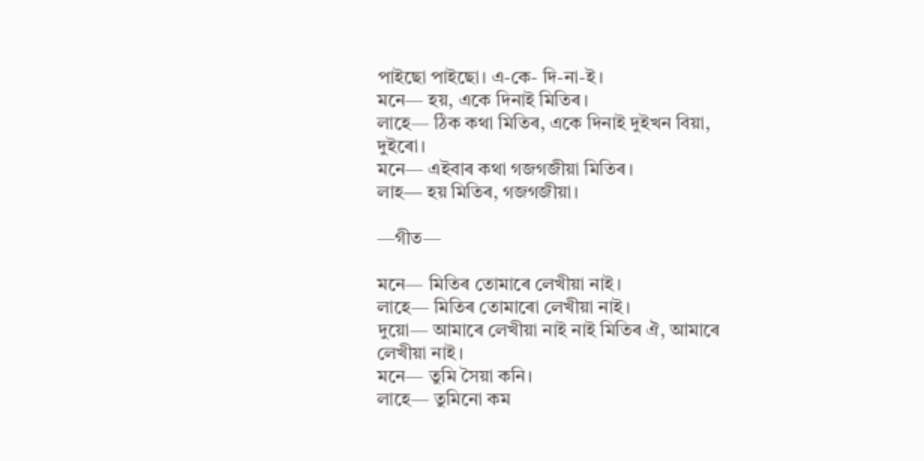পাইছো পাইছো। এ-কে- দি-না-ই।
মনে— হয়, একে দিনাই মিতিৰ।
লাহে— ঠিক কথা মিতিৰ, একে দিনাই দুইখন বিয়া, দুইৰো।
মনে— এইবাৰ কথা গজগজীয়া মিতিৰ।
লাহ― হয় মিতিৰ, গজগজীয়া।

—গীত—

মনে— মিতিৰ তোমাৰে লেখীয়া নাই।
লাহে— মিতিৰ তোমাৰো লেখীয়া নাই।
দুয়ো— আমাৰে লেখীয়া নাই নাই মিতিৰ ঐ, আমাৰে লেখীয়া নাই।
মনে— তুমি সৈয়া কনি।
লাহে— তুমিনো কম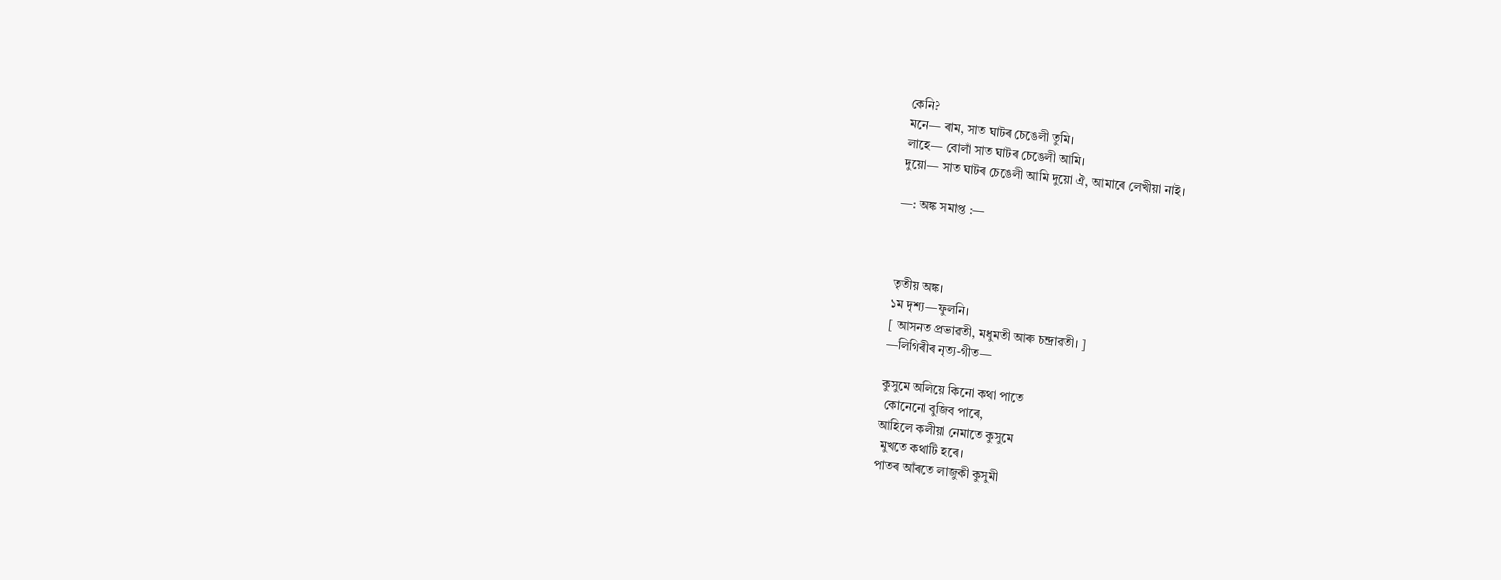কেনি?
মনে— ৰাম, সাত ঘাটৰ চেঙেলী তুমি।
লাহে— বোলাঁ সাত ঘাটৰ চেঙেলী আমি।
দুয়ো— সাত ঘাটৰ চেঙেলী আমি দুয়ো ঐ, আমাৰে লেখীয়া নাই।

—: অঙ্ক সমাপ্ত :—



তৃতীয় অঙ্ক।
১ম দৃশ্য—ফুলনি।
[ আসনত প্ৰভাৱতী, মধুমতী আৰু চন্দ্ৰাৱতী। ]
—লিগিৰীৰ নৃত্য-গীত—

কুসুমে অলিয়ে কিনো কথা পাতে
 কোনেনো বুজিব পাৰে,
আহিলে কলীয়া নেমাতে কুসুমে
 মুখতে কথাটি হৰে।
পাতৰ আঁৰতে লাজুকী কুসুমী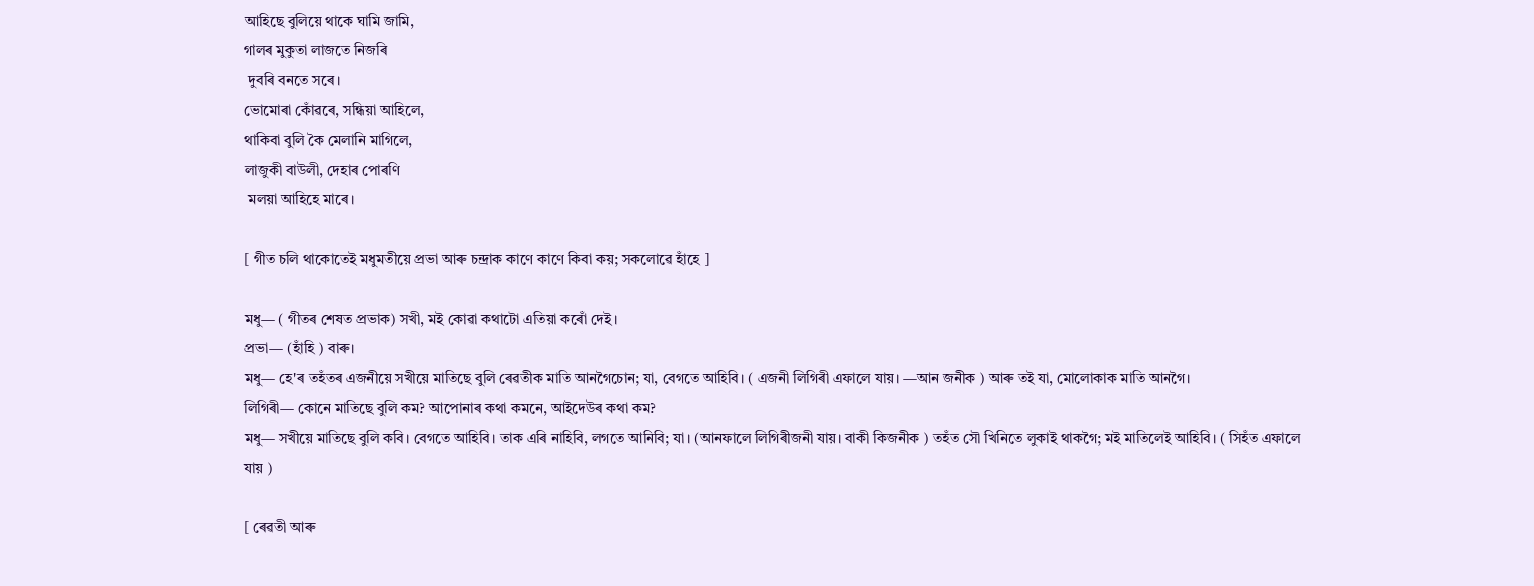আহিছে বুলিয়ে থাকে ঘামি জামি,
গালৰ মুকুতা লাজতে নিজৰি
 দুবৰি বনতে সৰে।
ভোমোৰা কোঁৱৰে, সন্ধিয়া আহিলে,
থাকিবা বুলি কৈ মেলানি মাগিলে,
লাজুকী বাউলী, দেহাৰ পোৰণি
 মলয়া আহিহে মাৰে।

[ গীত চলি থাকোতেই মধুমতীয়ে প্ৰভা আৰু চন্দ্ৰাক কাণে কাণে কিবা কয়; সকলোৱে হাঁহে ]

মধু— ( গীতৰ শেষত প্ৰভাক) সখী, মই কোৱা কথাটো এতিয়া কৰোঁ দেই।
প্ৰভা— (হাঁহি ) বাৰু।
মধু— হে'ৰ তহঁতৰ এজনীয়ে সখীয়ে মাতিছে বুলি ৰেৱতীক মাতি আনগৈচোন; যা, বেগতে আহিবি। ( এজনী লিগিৰী এফালে যায়। —আন জনীক ) আৰু তই যা, মোলোকাক মাতি আনগৈ।
লিগিৰী— কোনে মাতিছে বুলি কম? আপোনাৰ কথা কমনে, আইদেউৰ কথা কম?
মধু— সখীয়ে মাতিছে বুলি কবি। বেগতে আহিবি। তাক এৰি নাহিবি, লগতে আনিবি; যা। (আনফালে লিগিৰীজনী যায়। বাকী কিজনীক ) তহঁত সৌ খিনিতে লুকাই থাকগৈ; মই মাতিলেই আহিবি। ( সিহঁত এফালে যায় )

[ ৰেৱতী আৰু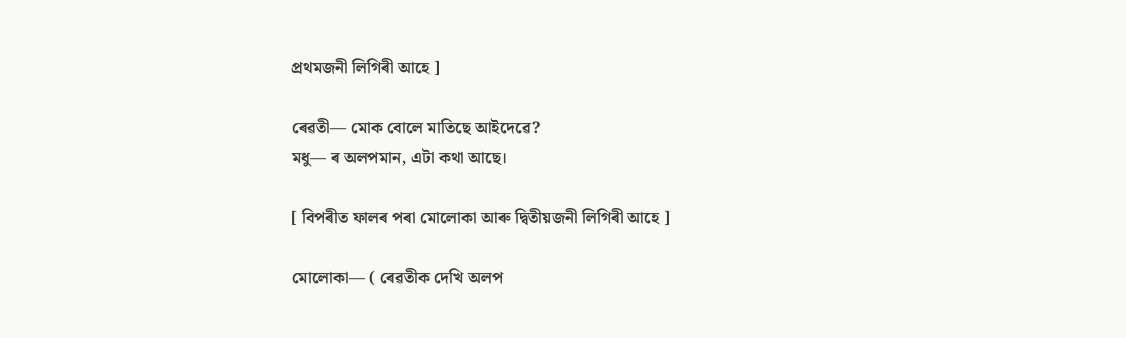প্ৰথমজনী লিগিৰী আহে ]

ৰেৱতী— মোক বোলে মাতিছে আইদেৱে?
মধু— ৰ অলপমান, এটা কথা আছে।

[ বিপৰীত ফালৰ পৰা মোলোকা আৰু দ্বিতীয়জনী লিগিৰী আহে ]

মোলোকা— ( ৰেৱতীক দেখি অলপ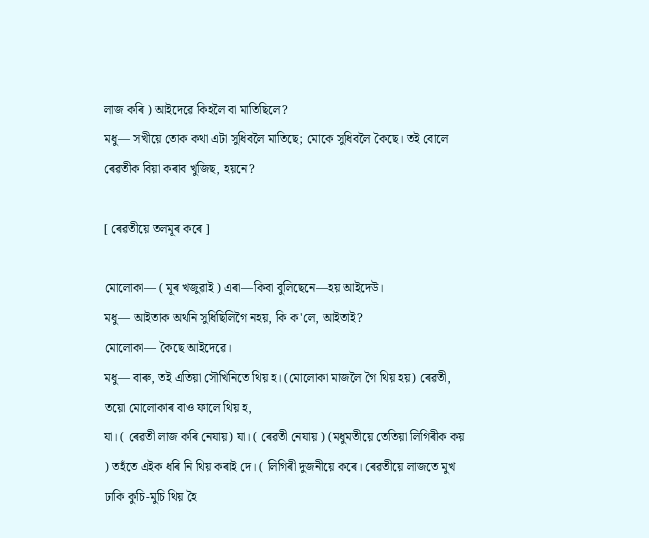লাজ কৰি ) আইদেৱে কিহলৈ বা মাতিছিলে?
মধু— সখীয়ে তোক কথা এটা সুধিবলৈ মাতিছে; মোকে সুধিবলৈ কৈছে। তই বোলে ৰেৱতীক বিয়া কৰাব খুজিছ, হয়নে?

[ ৰেৱতীয়ে তলমূৰ কৰে ]

মোলোকা— ( মূৰ খজুৱাই ) এৰা—কিবা বুলিছেনে—হয় আইদেউ।
মধু— আইতাক অথনি সুধিছিলিগৈ নহয়, কি ক'লে, আইতাই?
মোলোকা— কৈছে আইদেৱে।
মধু— বাৰু, তই এতিয়া সৌখিনিতে থিয় হ। (মোলোকা মাজলৈ গৈ থিয় হয়) ৰেৱতী, তয়ো মোলোকাৰ বাও ফালে থিয় হ,
যা। ( ৰেৱতী লাজ কৰি নেযায়) যা। ( ৰেৱতী নেযায় ) (মধুমতীয়ে তেতিয়া লিগিৰীক কয় ) তহঁতে এইক ধৰি নি থিয় কৰাই দে। ( লিগিৰী দুজনীয়ে কৰে। ৰেৱতীয়ে লাজতে মুখ ঢাকি কুচি-মুচি থিয় হৈ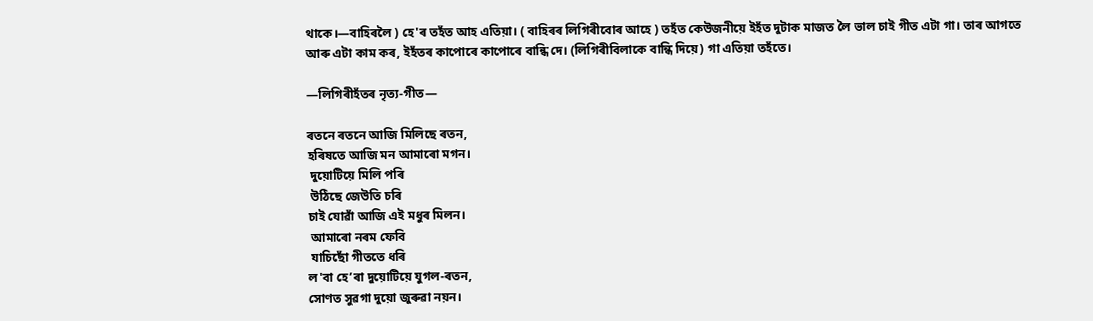থাকে।—বাহিৰলৈ ) হে'ৰ তহঁত আহ এতিয়া। ( বাহিৰৰ লিগিৰীবোৰ আহে ) তহঁত কেউজনীয়ে ইহঁত দুটাক মাজত লৈ ভাল চাই গীত এটা গা। তাৰ আগতে আৰু এটা কাম কৰ, ইহঁতৰ কাপোৰে কাপোৰে বান্ধি দে। (লিগিৰীবিলাকে বান্ধি দিয়ে) গা এতিয়া তহঁতে।

—লিগিৰীহঁতৰ নৃত্য-গীত—

ৰতনে ৰতনে আজি মিলিছে ৰতন,
হৰিষতে আজি মন আমাৰো মগন।
 দুয়োটিয়ে মিলি পৰি
 উঠিছে জেউতি চৰি
চাই যোৱাঁ আজি এই মধুৰ মিলন।
 আমাৰো নৰম ফেবি
 যাচিছোঁ গীততে ধৰি
ল'বা হে’ৰা দুয়োটিয়ে যুগল-ৰতন,
সোণত সুৱগা দুয়ো জুৰুৱা নয়ন।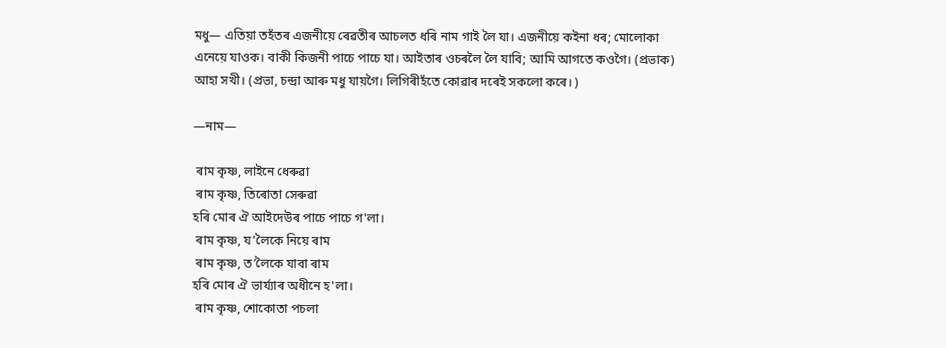মধু— এতিয়া তহঁতৰ এজনীয়ে ৰেৱতীৰ আচলত ধৰি নাম গাই লৈ যা। এজনীয়ে কইনা ধৰ; মোলোকা এনেয়ে যাওক। বাকী কিজনী পাচে পাচে যা। আইতাৰ ওচৰলৈ লৈ যাবি; আমি আগতে কওগৈ। (প্ৰভাক) আহা সখী। (প্ৰভা, চন্দ্ৰা আৰু মধু যায়গৈ। লিগিৰীহঁতে কোৱাৰ দৰেই সকলো কৰে। )

—নাম—

 ৰাম কৃষ্ণ, লাইনে ধেৰুৱা
 ৰাম কৃষ্ণ, তিৰোতা সেৰুৱা
হৰি মোৰ ঐ আইদেউৰ পাচে পাচে গ'লা।
 ৰাম কৃষ্ণ, য’লৈকে নিয়ে ৰাম
 ৰাম কৃষ্ণ, ত’লৈকে যাবা ৰাম
হৰি মোৰ ঐ ভাৰ্য্যাৰ অধীনে হ'লা।
 ৰাম কৃষ্ণ, শোকোতা পচলা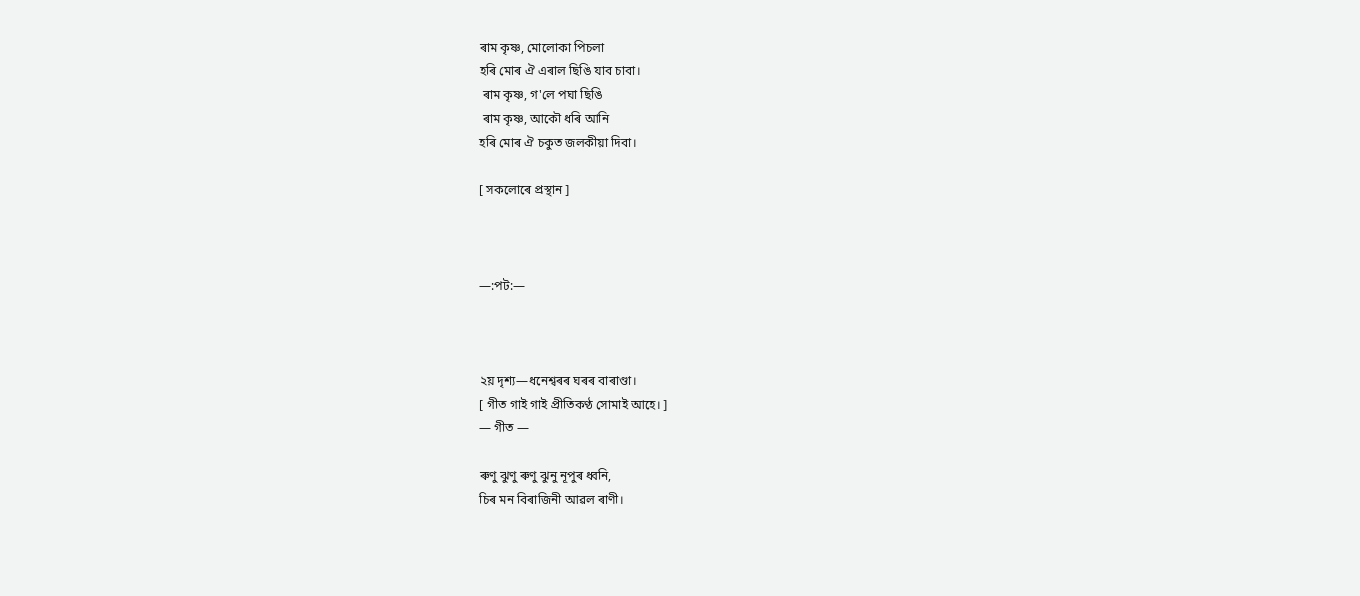ৰাম কৃষ্ণ, মোলোকা পিচলা
হৰি মোৰ ঐ এৰাল ছিঙি যাব চাবা।
 ৰাম কৃষ্ণ, গ'লে পঘা ছিঙি
 ৰাম কৃষ্ণ, আকৌ ধৰি আনি
হৰি মোৰ ঐ চকুত জলকীয়া দিবা।

[ সকলোৰে প্ৰস্থান ]



—:পট:—



২য় দৃশ্য—ধনেশ্বৰৰ ঘৰৰ বাৰাণ্ডা।
[ গীত গাই গাই প্ৰীতিকণ্ঠ সোমাই আহে। ]
— গীত —

ৰুণু ঝুণু ৰুণু ঝুনু নূপুৰ ধ্বনি,
চিৰ মন বিৰাজিনী আৱল ৰাণী।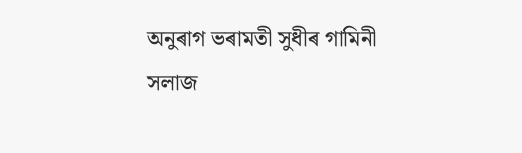অনুৰাগ ভৰামতী সুধীৰ গামিনী
সলাজ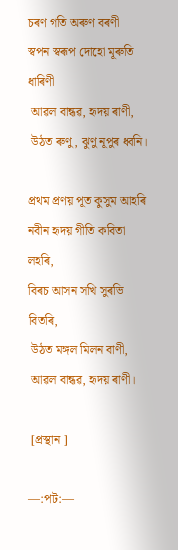চৰণ গতি অৰুণ বৰণী
স্বপন স্বৰূপ দোহো মূৰুতি ধাৰিণী
 আৱল বান্ধৱ, হৃদয় ৰাণী,
 উঠত ৰুণু, ঝুণু নূপুৰ ধ্বনি।

প্ৰথম প্ৰণয় পূত কুসুম আহৰি
নবীন হৃদয় গীতি কবিতা লহৰি,
বিৰচ আসন সখি সুৰভি বিতৰি,
 উঠত মঙ্গল মিলন বাণী,
 আৱল বান্ধৱ, হৃদয় ৰাণী।

 [প্ৰস্থান ]

—:পট:—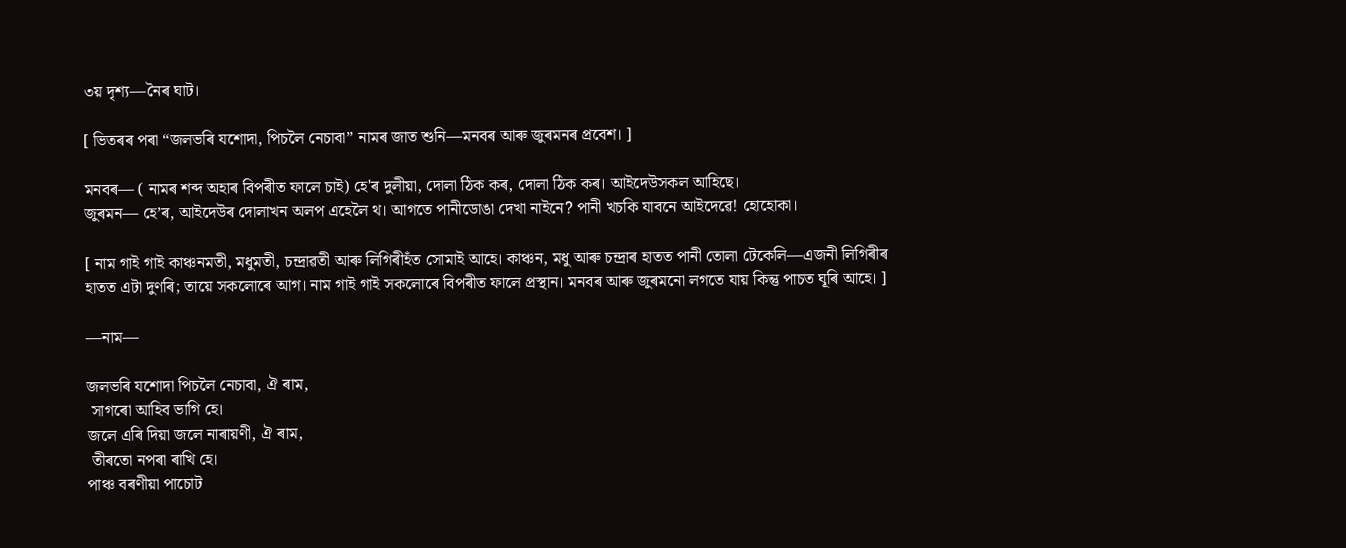৩য় দৃশ্য—নৈৰ ঘাট।

[ ভিতৰৰ পৰা “জলভৰি যশোদা, পিচলৈ নেচাবা” নামৰ জাত শুনি—মনবৰ আৰু জুৰমনৰ প্ৰবেশ। ]

মনবৰ— ( নামৰ শব্দ অহাৰ বিপৰীত ফালে চাই) হে'ৰ দুলীয়া, দোলা ঠিক কৰ, দোলা ঠিক কৰ। আইদেউসকল আহিছে।
জুৰমন— হে’ৰ, আইদেউৰ দোলাখন অলপ এহেলৈ থ। আগতে পানীডোঙা দেখা নাইনে? পানী খচকি যাবনে আইদেৱে! হোহোকা।

[ নাম গাই গাই কাঞ্চনমতী, মধুমতী, চন্দ্ৰাৱতী আৰু লিগিৰীহঁত সোমাই আহে। কাঞ্চন, মধু আৰু চন্দ্ৰাৰ হাতত পানী তোলা টেকেলি—এজনী লিগিৰীৰ হাতত এটা দুণৰি; তায়ে সকলোৰে আগ। নাম গাই গাই সকলোৰে বিপৰীত ফালে প্ৰস্থান। মনবৰ আৰু জুৰমনো লগতে যায় কিন্তু পাচত ঘূৰি আহে। ]

—নাম—

জলভৰি যশোদা পিচলৈ নেচাবা, ঐ ৰাম,
 সাগৰো আহিব ভাগি হে।
জলে এৰি দিয়া জলে নাৰায়ণী, ঐ ৰাম,
 তীৰতো নপৰা ৰাখি হে।
পাঞ্চ বৰণীয়া পাচোট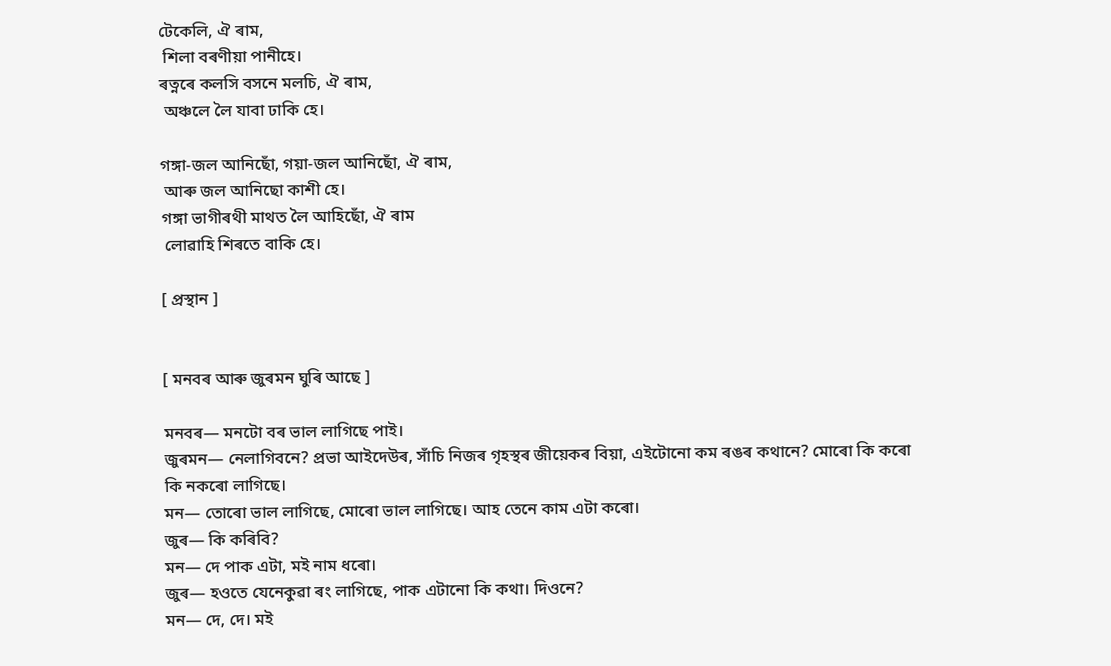টেকেলি, ঐ ৰাম,
 শিলা বৰণীয়া পানীহে।
ৰত্নৰে কলসি বসনে মলচি, ঐ ৰাম,
 অঞ্চলে লৈ যাবা ঢাকি হে।

গঙ্গা-জল আনিছোঁ, গয়া-জল আনিছোঁ, ঐ ৰাম,
 আৰু জল আনিছো কাশী হে।
গঙ্গা ভাগীৰথী মাথত লৈ আহিছোঁ, ঐ ৰাম
 লোৱাহি শিৰতে বাকি হে।

[ প্ৰস্থান ]


[ মনবৰ আৰু জুৰমন ঘুৰি আছে ]

মনবৰ— মনটো বৰ ভাল লাগিছে পাই।
জুৰমন— নেলাগিবনে? প্ৰভা আইদেউৰ, সাঁচি নিজৰ গৃহস্থৰ জীয়েকৰ বিয়া, এইটোনো কম ৰঙৰ কথানে? মোৰো কি কৰো কি নকৰো লাগিছে।
মন— তোৰো ভাল লাগিছে, মোৰো ভাল লাগিছে। আহ তেনে কাম এটা কৰো।
জুৰ— কি কৰিবি?
মন— দে পাক এটা, মই নাম ধৰো।
জুৰ— হওতে যেনেকুৱা ৰং লাগিছে, পাক এটানো কি কথা। দিওনে?
মন— দে, দে। মই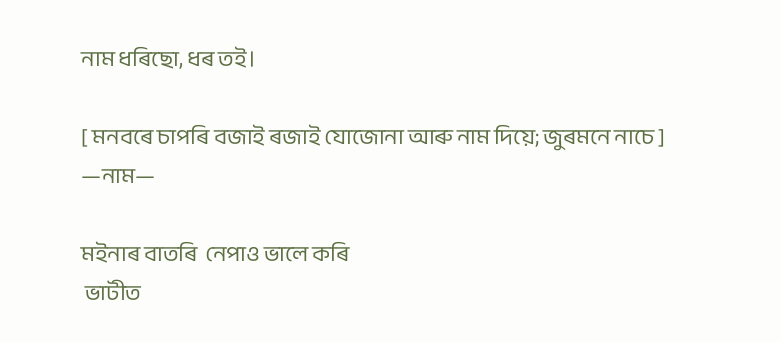নাম ধৰিছো, ধৰ তই।

[ মনবৰে চাপৰি বজাই ৰজাই যোজোনা আৰু নাম দিয়ে; জুৰমনে নাচে ]
—নাম—

মইনাৰ বাতৰি  নেপাও ভালে কৰি
 ভাটীত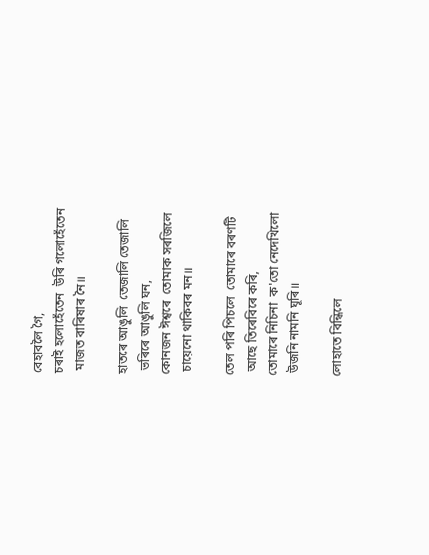বেহাবলৈ গৈ,
চৰাই হলোহেঁতেন  উৰি গলোহেঁতেন
 মাজত বাৰিষাৰ নৈ॥

হাতৰে আঙুলি  তেজালি তেজালি
 ভৰিৰে আঙুলি ঘন,
কোনজন ঈশ্বৰে  তোমাক সৰজিলে
 চায়েনো থাকিবৰ মন॥

তেল পৰি পিচলে  তোমাৰে বৰণটি
 আছে তিৰেবিৰে কৰি,
তোমাৰে নিচিনা  ক'তো নেদেখিলো
 উজনি নামনি ঘূৰি॥

লোহাতে বিন্ধিলে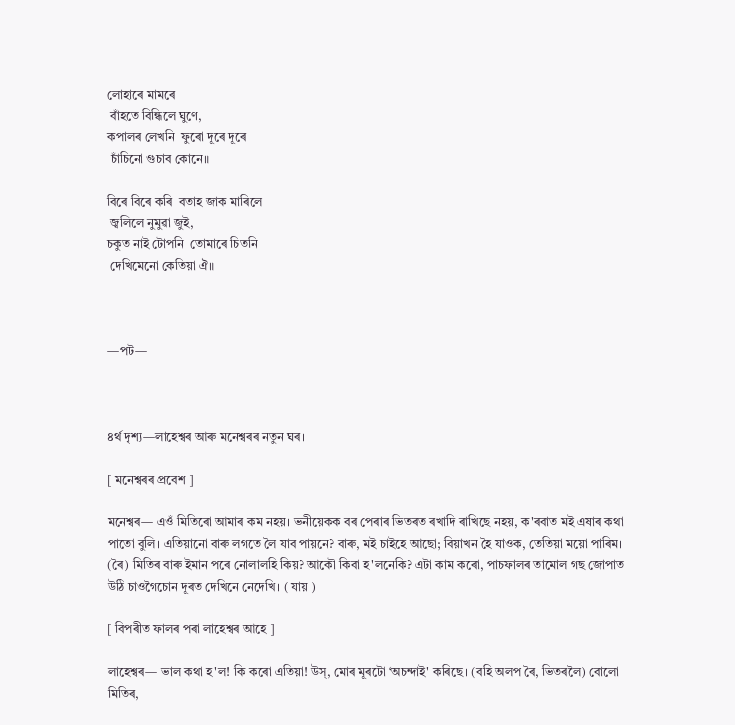লোহাৰে মামৰে
 বাঁহতে বিন্ধিলে ঘুণে,
কপালৰ লেখনি  ফুৰো দূৰে দূৰে
 চাঁচিনো গুচাব কোনে॥

বিৰে বিৰে কৰি  বতাহ জাক মাৰিলে
 জ্বলিলে নুমুৱা জুই,
চকুত নাই টোপনি  তোমাৰে চিতনি
 দেখিমেনো কেতিয়া ঐ॥



—পট—



৪ৰ্থ দৃশ্য—লাহেশ্বৰ আৰু মনেশ্বৰৰ নতুন ঘৰ।

[ মনেশ্বৰৰ প্ৰবেশ ]

মনেশ্বৰ— এওঁ মিতিৰো আমাৰ কম নহয়। ভনীয়েকক বৰ পেৰাৰ ভিতৰত ৰখাদি ৰাখিছে নহয়, ক'ৰবাত মই এষাৰ কথা পাতো বুলি। এতিয়ানো বাৰু লগতে লৈ যাব পায়নে? বাৰু, মই চাইহে আছো; বিয়াখন হৈ যাওক, তেতিয়া ময়ো পাৰিম। (ৰৈ) মিতিৰ বাৰু ইমান পৰে নোলালহি কিয়? আকৌ কিবা হ'লনেকি? এটা কাম কৰো, পাচফালৰ তামোল গছ জোপাত উঠি চাওগৈচোন দূৰত দেখিনে নেদেখি। ( যায় )

[ বিপৰীত ফালৰ পৰা লাহেশ্বৰ আহে ]

লাহেশ্বৰ— ভাল কথা হ'ল! কি কৰো এতিয়া! উস্‌, মোৰ মূৰটো ‘অচন্দাই' কৰিছে। (বহি অলপ ৰৈ, ভিতৰলৈ) বোলো মিতিৰ,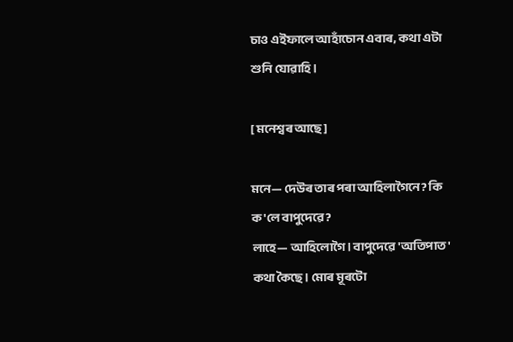চাও এইফালে আহাঁচোন এবাৰ, কথা এটা শুনি যোৱাহি।

[ মনেশ্বৰ আছে ]

মনে— দেউৰ তাৰ পৰা আহিলাগৈনে? কি ক'লে বাপুদেৱে?
লাহে— আহিলোগৈ। বাপুদেৱে 'অতিপাত' কথা কৈছে। মোৰ মূৰটো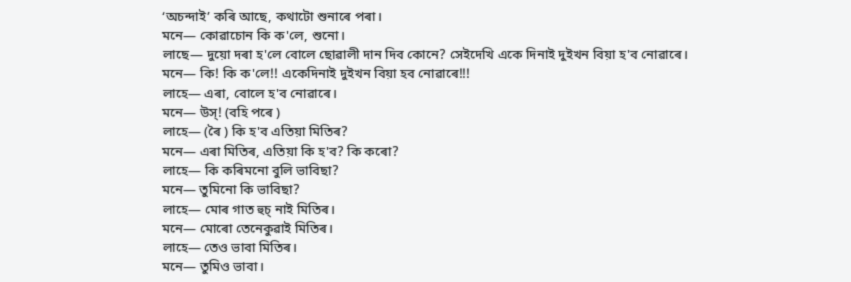‘অচন্দাই’ কৰি আছে, কথাটো শুনাৰে পৰা।
মনে— কোৱাচোন কি ক'লে, শুনো।
লাছে— দুয়ো দৰা হ'লে বোলে ছোৱালী দান দিব কোনে? সেইদেখি একে দিনাই দুইখন বিয়া হ'ব নোৱাৰে।
মনে— কি! কি ক'লে!! একেদিনাই দুইখন বিয়া হব নোৱাৰে!!!
লাহে— এৰা, বোলে হ'ব নোৱাৰে।
মনে— উস্! (বহি পৰে )
লাহে— (ৰৈ ) কি হ'ব এতিয়া মিতিৰ?
মনে— এৰা মিতিৰ, এতিয়া কি হ'ব? কি কৰো?
লাহে— কি কৰিমনো বুলি ভাবিছা?
মনে— তুমিনো কি ভাবিছা?
লাহে— মোৰ গাত হুচ্‌ নাই মিতিৰ।
মনে— মোৰো তেনেকুৱাই মিতিৰ।
লাহে— তেও ভাবা মিতিৰ।
মনে— তুমিও ভাবা।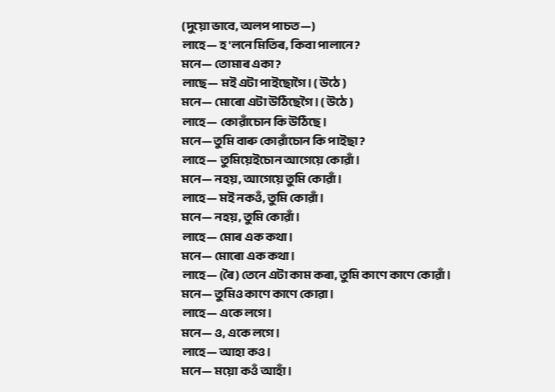(দুয়ো ভাবে, অলপ পাচত—)
লাহে— হ'লনে মিতিৰ, কিবা পালানে?
মনে— তোমাৰ একা?
লাছে— মই এটা পাইছোগৈ। ( উঠে )
মনে— মোৰো এটা উঠিছেগৈ। ( উঠে )
লাহে— কোৱাঁচোন কি উঠিছে।
মনে— তুমি বাৰু কোৱাঁচোন কি পাইছা?
লাহে— তুমিয়েইচোন আগেয়ে কোৱাঁ।
মনে— নহয়, আগেয়ে তুমি কোৱাঁ।
লাহে— মই নকওঁ, তুমি কোৱাঁ।
মনে— নহয়, তুমি কোৱাঁ।
লাহে— মোৰ এক কথা।
মনে— মোৰো এক কথা।
লাহে— (ৰৈ) তেনে এটা কাম কৰা, তুমি কাণে কাণে কোৱাঁ।
মনে— তুমিও কাণে কাণে কোৱা।
লাহে— একে লগে।
মনে— ও, একে লগে।
লাহে— আহা কও।
মনে— ময়ো কওঁ আহাঁ।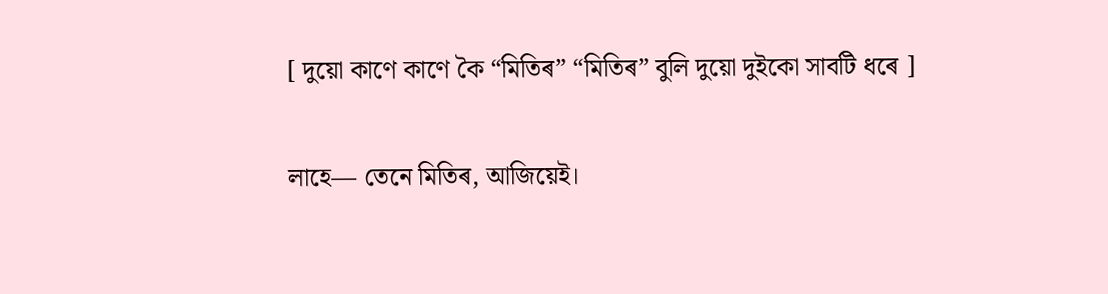[ দুয়ো কাণে কাণে কৈ “মিতিৰ” “মিতিৰ” বুলি দুয়ো দুইকো সাবটি ধৰে ]

লাহে— তেনে মিতিৰ, আজিয়েই।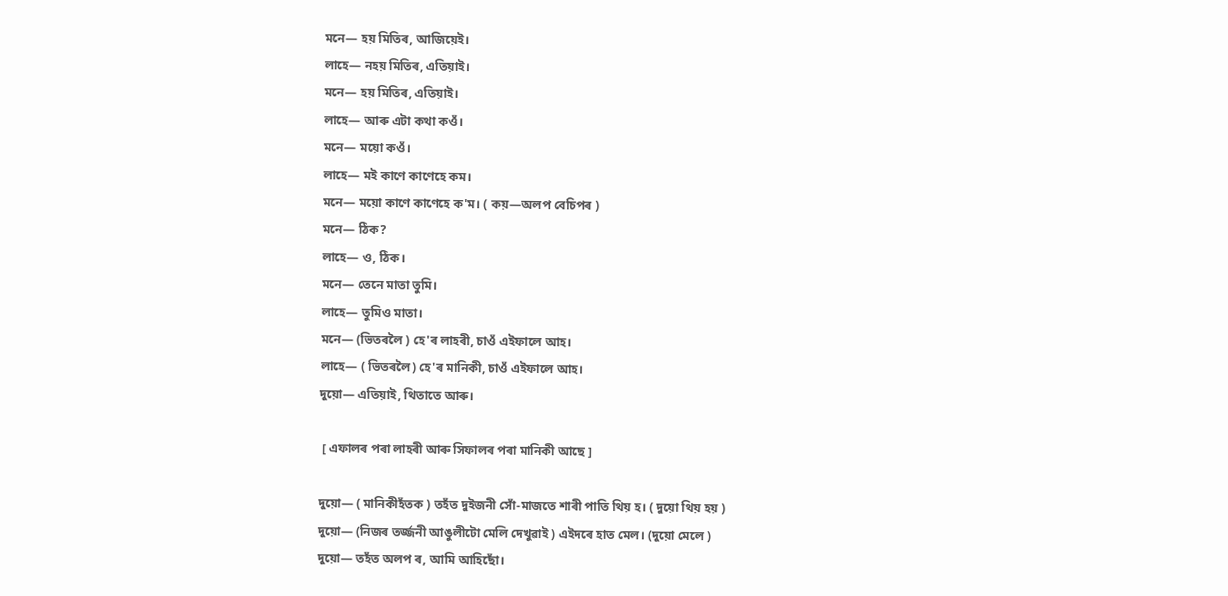মনে— হয় মিতিৰ, আজিয়েই।
লাহে— নহয় মিতিৰ, এতিয়াই।
মনে— হয় মিতিৰ, এতিয়াই।
লাহে— আৰু এটা কথা কওঁ।
মনে— ময়ো কওঁ।
লাহে— মই কাণে কাণেহে কম।
মনে— ময়ো কাণে কাণেহে ক'ম। ( কয়—অলপ বেচিপৰ )
মনে— ঠিক?
লাহে— ও, ঠিক।
মনে— তেনে মাতা তুমি।
লাহে— তুমিও মাতা।
মনে— (ভিতৰলৈ ) হে'ৰ লাহৰী, চাওঁ এইফালে আহ।
লাহে― ( ভিতৰলৈ) হে'ৰ মানিকী, চাওঁ এইফালে আহ।
দুয়ো— এতিয়াই, থিতাতে আৰু।

 [ এফালৰ পৰা লাহৰী আৰু সিফালৰ পৰা মানিকী আছে ]

দুয়ো— ( মানিকীহঁতক ) তহঁত দুইজনী সোঁ-মাজতে শাৰী পাতি থিয় হ। ( দুয়ো থিয় হয় )
দুয়ো— (নিজৰ তৰ্জ্জনী আঙুলীটো মেলি দেখুৱাই ) এইদৰে হাত মেল। (দুয়ো মেলে )
দুয়ো— তহঁত অলপ ৰ, আমি আহিছোঁ।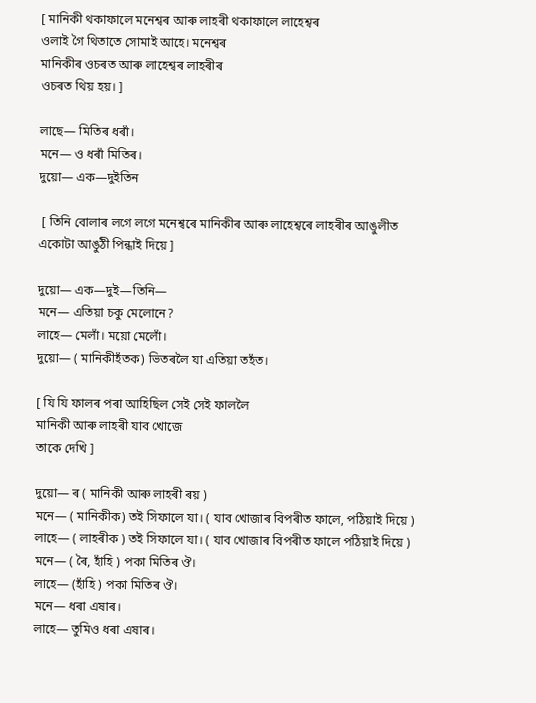[ মানিকী থকাফালে মনেশ্বৰ আৰু লাহৰী থকাফালে লাহেশ্বৰ
ওলাই গৈ থিতাতে সোমাই আহে। মনেশ্বৰ
মানিকীৰ ওচৰত আৰু লাহেশ্বৰ লাহৰীৰ
ওচৰত থিয় হয়। ]

লাছে— মিতিৰ ধৰাঁ।
মনে— ও ধৰাঁ মিতিৰ।
দুয়ো— এক—দুইতিন

 [ তিনি বোলাৰ লগে লগে মনেশ্বৰে মানিকীৰ আৰু লাহেশ্বৰে লাহৰীৰ আঙুলীত একোটা আঙুঠী পিন্ধাই দিয়ে ]

দুয়ো— এক—দুই—তিনি—
মনে— এতিয়া চকু মেলোনে?
লাহে— মেলাঁ। ময়ো মেলোঁ।
দুয়ো— ( মানিকীহঁতক) ভিতৰলৈ যা এতিয়া তহঁত।

[ যি যি ফালৰ পৰা আহিছিল সেই সেই ফাললৈ
মানিকী আৰু লাহৰী যাব খোজে
তাকে দেখি ]

দুয়ো— ৰ ( মানিকী আৰু লাহৰী ৰয় )
মনে— ( মানিকীক) তই সিফালে যা। ( যাব খোজাৰ বিপৰীত ফালে, পঠিয়াই দিয়ে )
লাহে— ( লাহৰীক ) তই সিফালে যা। ( যাব খোজাৰ বিপৰীত ফালে পঠিয়াই দিয়ে )
মনে― ( ৰৈ, হাঁহি ) পকা মিতিৰ ঔ।
লাহে― (হাঁহি ) পকা মিতিৰ ঔ।
মনে— ধৰা এষাৰ।
লাহে— তুমিও ধৰা এষাৰ।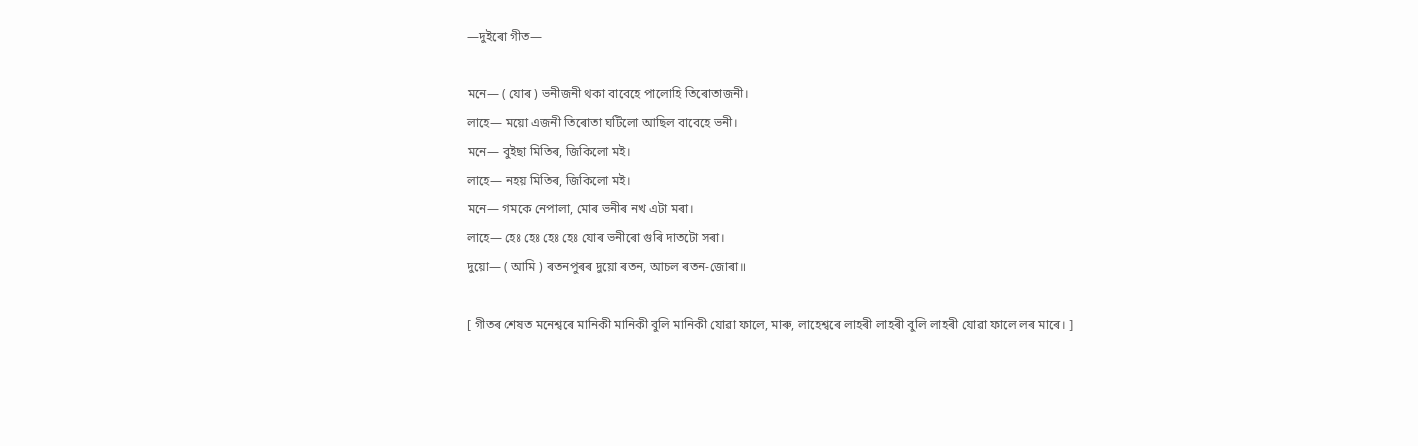—দুইৰো গীত—

মনে― ( যোৰ ) ভনীজনী থকা বাবেহে পালোহি তিৰোতাজনী।
লাহে— ময়ো এজনী তিৰোতা ঘটিলো আছিল বাবেহে ভনী।
মনে— বুইছা মিতিৰ, জিকিলো মই।
লাহে— নহয় মিতিৰ, জিকিলো মই।
মনে— গমকে নেপালা, মোৰ ভনীৰ নখ এটা মৰা।
লাহে— হেঃ হেঃ হেঃ হেঃ যোৰ ভনীৰো গুৰি দাতটো সৰা।
দুয়ো— ( আমি ) ৰতনপুৰৰ দুয়ো ৰতন, আচল ৰতন-জোৰা॥

[ গীতৰ শেষত মনেশ্বৰে মানিকী মানিকী বুলি মানিকী যোৱা ফালে, মাৰু, লাহেশ্বৰে লাহৰী লাহৰী বুলি লাহৰী যোৱা ফালে লৰ মাৰে। ]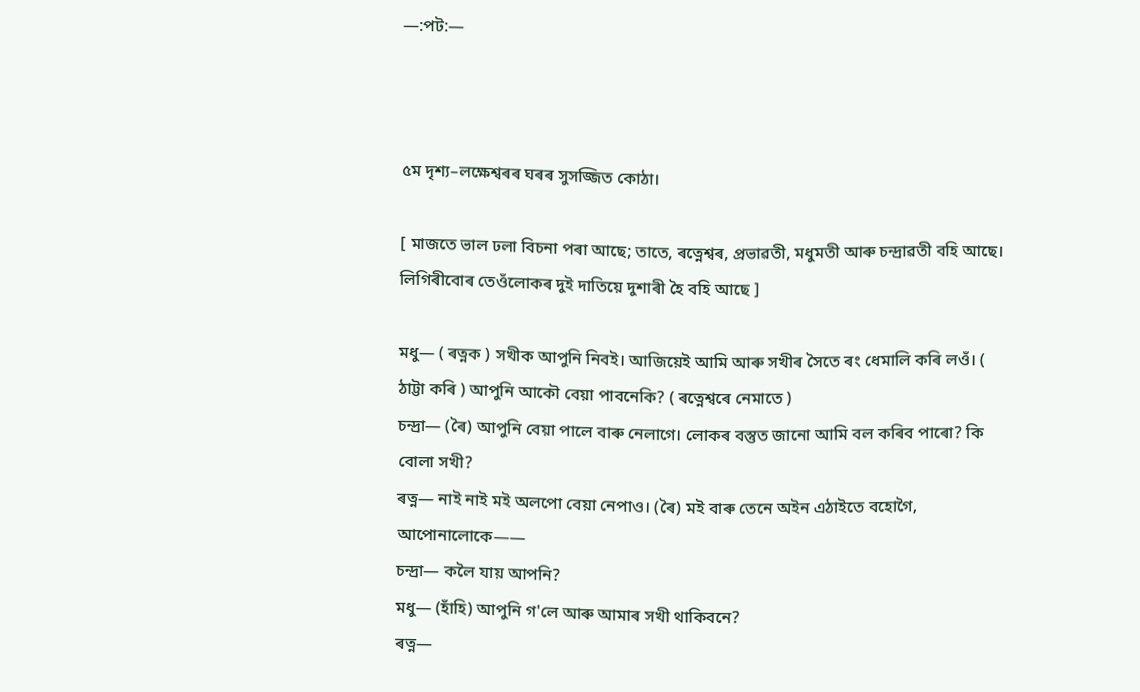—:পট:—



৫ম দৃশ্য–লক্ষেশ্বৰৰ ঘৰৰ সুসজ্জিত কোঠা।

[ মাজতে ভাল ঢলা বিচনা পৰা আছে; তাতে, ৰত্নেশ্বৰ, প্ৰভাৱতী, মধুমতী আৰু চন্দ্ৰাৱতী বহি আছে। লিগিৰীবোৰ তেওঁলোকৰ দুই দাতিয়ে দুশাৰী হৈ বহি আছে ]

মধু— ( ৰত্নক ) সখীক আপুনি নিবই। আজিয়েই আমি আৰু সখীৰ সৈতে ৰং ধেমালি কৰি লওঁ। ( ঠাট্টা কৰি ) আপুনি আকৌ বেয়া পাবনেকি? ( ৰত্নেশ্বৰে নেমাতে )
চন্দ্ৰা— (ৰৈ) আপুনি বেয়া পালে বাৰু নেলাগে। লোকৰ বস্তুত জানো আমি বল কৰিব পাৰো? কি বোলা সখী?
ৰত্ন— নাই নাই মই অলপো বেয়া নেপাও। (ৰৈ) মই বাৰু তেনে অইন এঠাইতে বহোগৈ, আপোনালোকে——
চন্দ্ৰা— কলৈ যায় আপনি?
মধু— (হাঁহি) আপুনি গ'লে আৰু আমাৰ সখী থাকিবনে?
ৰত্ন—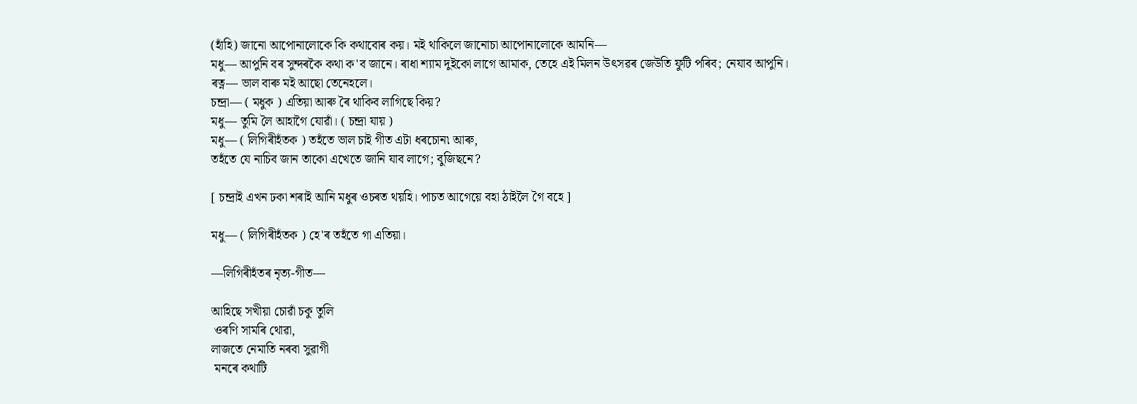(হাঁহি) জানো আপোনালোকে কি কথাবোৰ কয়। মই থাকিলে জানোচা আপোনালোকে আমনি—
মধু— আপুনি বৰ সুন্দৰকৈ কথা ক'ব জানে। ৰাধা শ্যাম দুইকো লাগে আমাক, তেহে এই মিলন উৎসৱৰ জেউতি ফুটি পৰিব; নেযাব আপুনি।
ৰত্ন— ভাল বাৰু মই আছো তেনেহলে।
চন্দ্ৰা— ( মধুক ) এতিয়া আৰু ৰৈ থাকিব লাগিছে কিয়?
মধু— তুমি লৈ আহাগৈ যোৱাঁ। ( চন্দ্ৰা যায় )
মধু— ( লিগিৰীহঁতক ) তহঁতে ভাল চাই গীত এটা ধৰচোন৷ আৰু,
তহঁতে যে নাচিব জান তাকো এখেতে জানি যাব লাগে; বুজিছনে?

[ চন্দ্ৰাই এখন ঢকা শৰাই আনি মধুৰ ওচৰত থয়হি। পাচত আগেয়ে বহা ঠাইলৈ গৈ বহে ]

মধু— ( লিগিৰীহঁতক ) হে'ৰ তহঁতে গা এতিয়া।

—লিগিৰীহঁতৰ নৃত্য-গীত—

আহিছে সখীয়া চোৱাঁ চকু তুলি
 ওৰণি সামৰি থোৱা,
লাজতে নেমাতি নৰবা সুৱাগী
 মনৰে কথাটি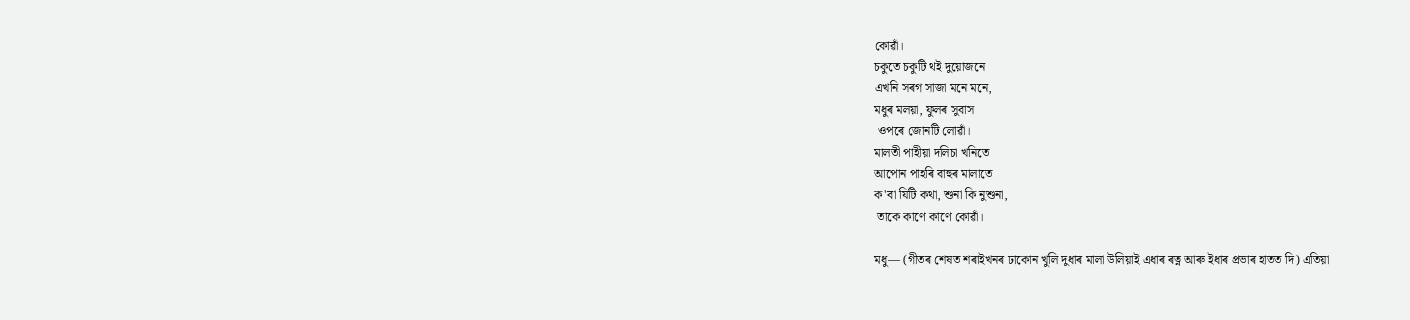কোৱাঁ।
চকুতে চকুটি থই দুয়োজনে
এখনি সৰগ সাজা মনে মনে,
মধুৰ মলয়া, ফুলৰ সুবাস
 ওপৰে জোনটি লোৱাঁ।
মালতী পাহীয়া দলিচা খনিতে
আপোন পাহৰি বাহুৰ মালাতে
ক'বা যিটি কথা, শুনা কি নুশুনা,
 তাকে কাণে কাণে কোৱাঁ।

মধু— (গীতৰ শেষত শৰাইখনৰ ঢাকোন খুলি দুধাৰ মালা উলিয়াই এধাৰ ৰত্ন আৰু ইধাৰ প্ৰভাৰ হাতত দি) এতিয়া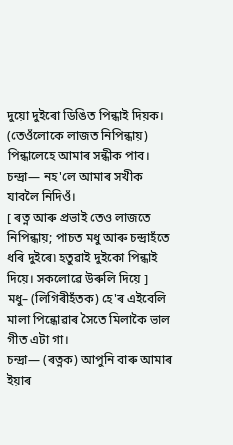দুয়ো দুইৰো ডিঙিত পিন্ধাই দিয়ক। (তেওঁলোকে লাজত নিপিন্ধায়) পিন্ধালেহে আমাৰ সন্ধীক পাব।
চন্দ্ৰা— নহ'লে আমাৰ সখীক যাবলৈ নিদিওঁ।
[ ৰত্ন আৰু প্ৰভাই তেও লাজতে নিপিন্ধায়; পাচত মধু আৰু চন্দ্ৰাহঁতে ধৰি দুইৰে৷ হতুৱাই দুইকো পিন্ধাই দিয়ে। সকলোৱে উৰুলি দিয়ে ]
মধু– (লিগিৰীহঁতক) হে'ৰ এইবেলি মালা পিন্ধোৱাৰ সৈতে মিলাকৈ ভাল গীত এটা গা।
চন্দ্ৰা— (ৰত্নক) আপুনি বাৰু আমাৰ ইয়াৰ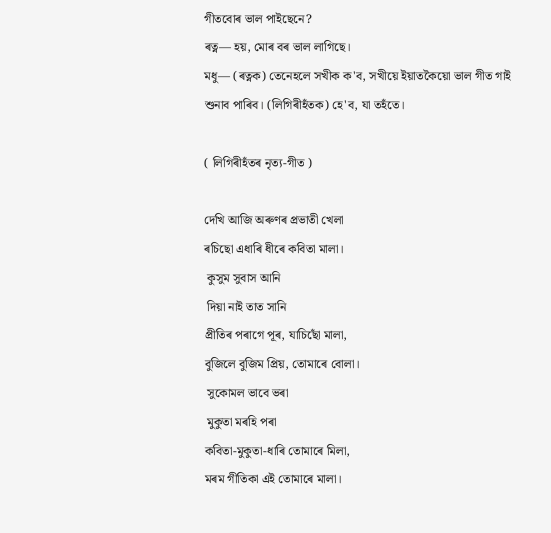গীতবোৰ ভাল পাইছেনে?
ৰত্ন— হয়, মোৰ বৰ ভাল লাগিছে।
মধু— (ৰত্নক) তেনেহলে সখীক ক'ব, সখীয়ে ইয়াতকৈয়ো ভাল গীত গাই শুনাব পাৰিব। (লিগিৰীহঁতক) হে'ব, যা তহঁতে।

( লিগিৰীহঁতৰ নৃত্য-গীত )

দেখি আজি অৰুণৰ প্ৰভাতী খেলা
ৰচিছো এধাৰি ধীৰে কবিতা মালা।
 কুসুম সুবাস আনি
 দিয়া নাই তাত সানি
প্ৰীতিৰ পৰাগে পূৰ, যাচিছোঁ মালা,
বুজিলে বুজিম প্ৰিয়, তোমাৰে বোলা।
 সুকোমল ভাবে ভৰা
 মুকুতা মৰহি পৰা
কবিতা-মুকুতা-ধাৰি তোমাৰে মিলা,
মৰম গীতিকা এই তোমাৰে মালা।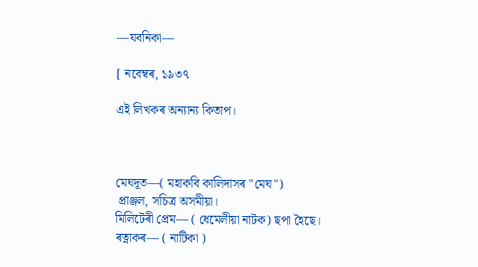—যবনিকা—

[ নবেম্বৰ, ১৯৩৭

এই লিখকৰ অন্যান্য কিতাপ।



মেঘদূত—( মহাকবি কালিদাসৰ "মেঘ")
 প্ৰাঞ্জল, সচিত্ৰ অসমীয়া।
মিলিটেৰী প্ৰেম— ( ধেমেলীয়া নাটক) ছপা হৈছে।
ৰত্নাকৰ— ( নাটিকা )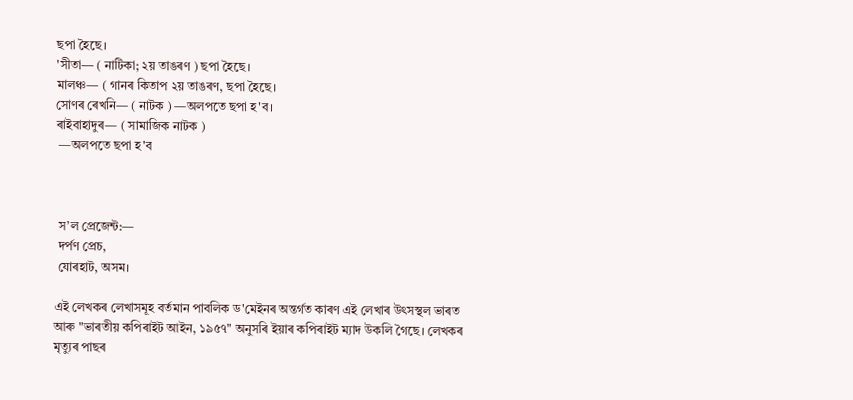ছপা হৈছে।
'সীতা― ( নাটিকা; ২য় তাঙৰণ ) ছপা হৈছে।
মালঞ্চ— ( গানৰ কিতাপ ২য় তাঙৰণ, ছপা হৈছে।
সোণৰ ৰেখনি— ( নাটক ) —অলপতে ছপা হ'ব।
ৰাইবাহাদুৰ— ( সামাজিক নাটক )
 —অলপতে ছপা হ'ব



 স’ল প্ৰেজেন্ট:—
 দৰ্পণ প্ৰেচ,
 যোৰহাট, অসম।

এই লেখকৰ লেখাসমূহ বৰ্তমান পাবলিক ড'মেইনৰ অন্তৰ্গত কাৰণ এই লেখাৰ উৎসস্থল ভাৰত আৰু "ভাৰতীয় কপিৰাইট আইন, ১৯৫৭" অনুসৰি ইয়াৰ কপিৰাইট ম্যাদ উকলি গৈছে। লেখকৰ মৃত্যুৰ পাছৰ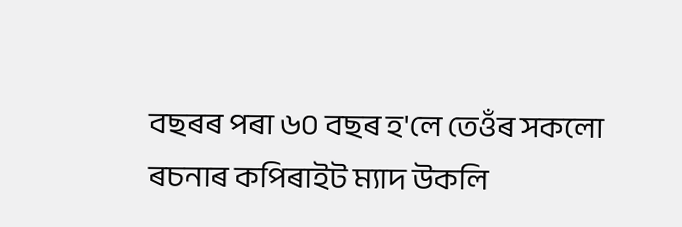বছৰৰ পৰা ৬০ বছৰ হ'লে তেওঁৰ সকলো ৰচনাৰ কপিৰাইট ম্যাদ উকলি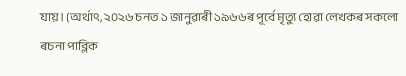যায়। (অৰ্থাৎ, ২০২৬ চনত ১ জানুৱাৰী ১৯৬৬ৰ পূৰ্বে মৃত্যু হোৱা লেখকৰ সকলো ৰচনা পাব্লিক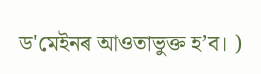ড'মেইনৰ আওতাভুক্ত হ’ব। )